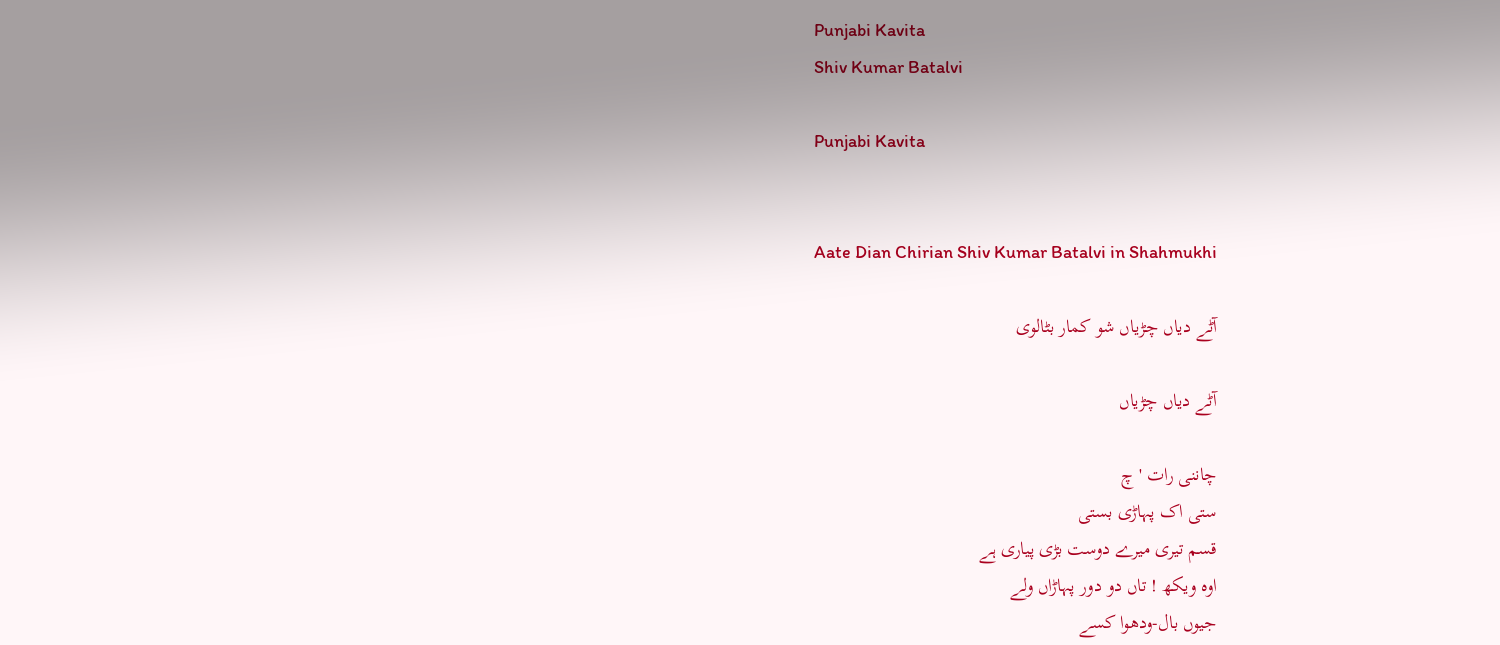Punjabi Kavita
Shiv Kumar Batalvi

Punjabi Kavita


Aate Dian Chirian Shiv Kumar Batalvi in Shahmukhi

آٹے دیاں چڑیاں شو کمار بٹالوی

آٹے دیاں چڑیاں

چاننی رات 'چ
ستی اک پہاڑی بستی
قسم تیری میرے دوست بڑی پیاری ہے
اوہ ویکھ ! تاں دو دور پہاڑاں ولے
جیوں بال-ودھوا کسے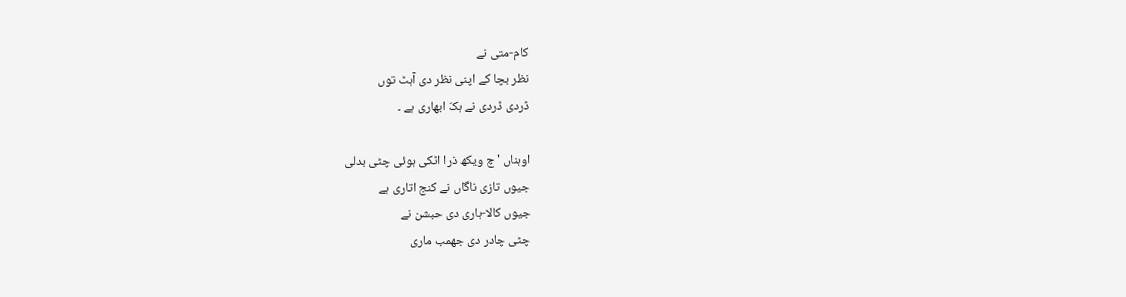کام-متی نے
نظر بچا کے اپنی نظر دی آہٹ توں
ڈردی ڈردی نے ہکّ ابھاری ہے ۔

اوہناں 'چ ویکھ ذرا اٹکی ہوئی چٹی بدلی
جیوں تازی ناگاں نے کنج اتاری ہے
جیوں کالا-ہاری دی حبشن نے
چٹی چادر دی جھمب ماری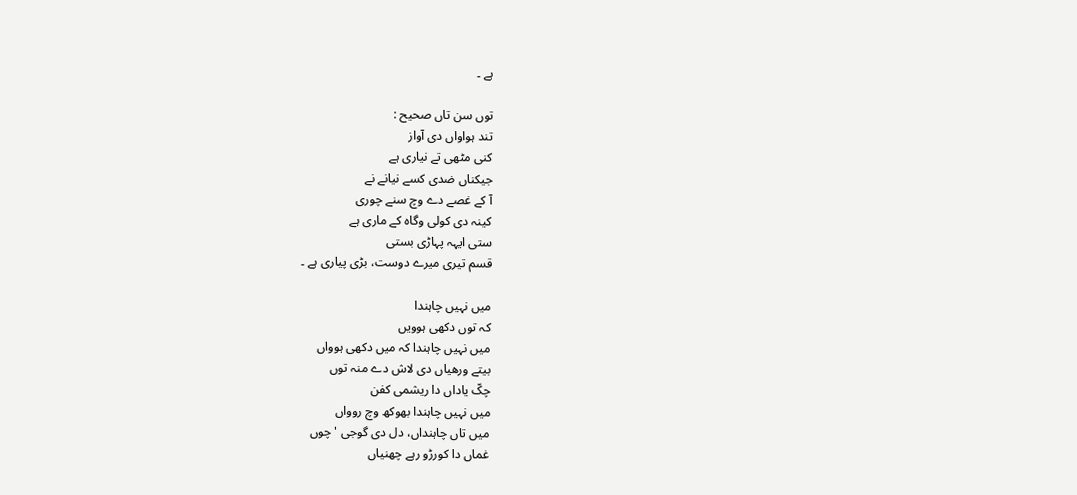ہے ۔

توں سن تاں صحیح :
تند ہواواں دی آواز
کنی مٹھی تے نیاری ہے
جیکناں ضدی کسے نیانے نے
آ کے غصے دے وچ سنے چوری
کینہ دی کولی وگاہ کے ماری ہے
ستی ایہہ پہاڑی بستی
قسم تیری میرے دوست، بڑی پیاری ہے ۔

میں نہیں چاہندا
کہ توں دکھی ہوویں
میں نہیں چاہندا کہ میں دکھی ہوواں
بیتے ورھیاں دی لاش دے منہ توں
چکّ یاداں دا ریشمی کفن
میں نہیں چاہندا بھوکھ وچ روواں
میں تاں چاہنداں، دل دی گوجی 'چوں
غماں دا کورڑو رہے چھنیاں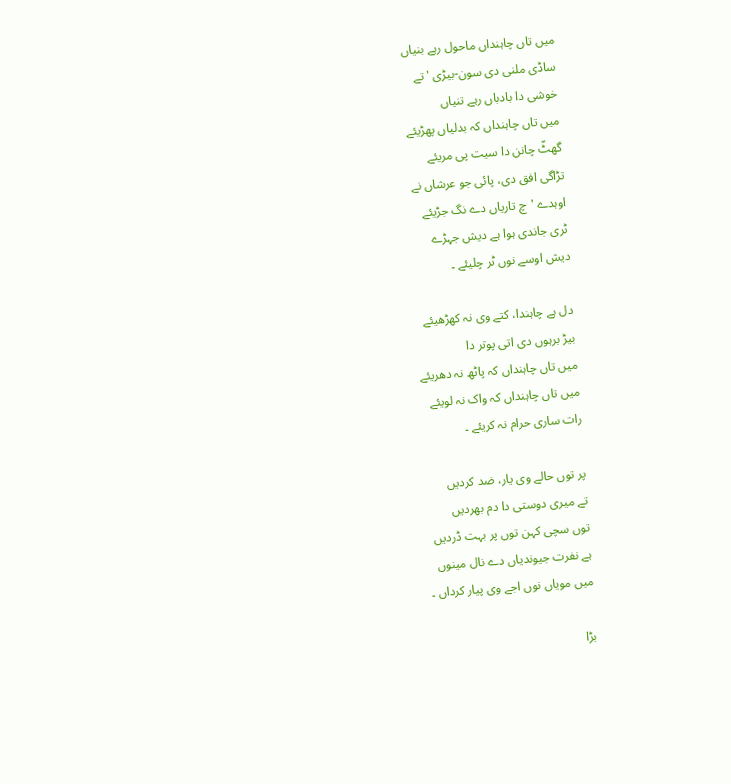میں تاں چاہنداں ماحول رہے بنیاں
ساڈی ملنی دی سون-بیڑی 'تے
خوشی دا بادباں رہے تنیاں
میں تاں چاہنداں کہ بدلیاں پھڑیئے
گھٹّ چانن دا سیت پی مریئے
تڑاگی افق دی، پائی جو عرشاں نے
اوہدے 'چ تاریاں دے نگ جڑیئے
ٹری جاندی ہوا ہے دیش جہڑے
دیش اوسے نوں ٹر چلیئے ۔

دل ہے چاہندا، کتے وی نہ کھڑھیئے
بیڑ برہوں دی اتی پوتر دا
میں تاں چاہنداں کہ پاٹھ نہ دھریئے
میں تاں چاہنداں کہ واک نہ لویئے
رات ساری حرام نہ کریئے ۔

پر توں حالے وی یار، ضد کردیں
تے میری دوستی دا دم بھردیں
توں سچی کہن توں پر بہت ڈردیں
ہے نفرت جیوندیاں دے نال مینوں
میں مویاں نوں اجے وی پیار کرداں ۔

بڑا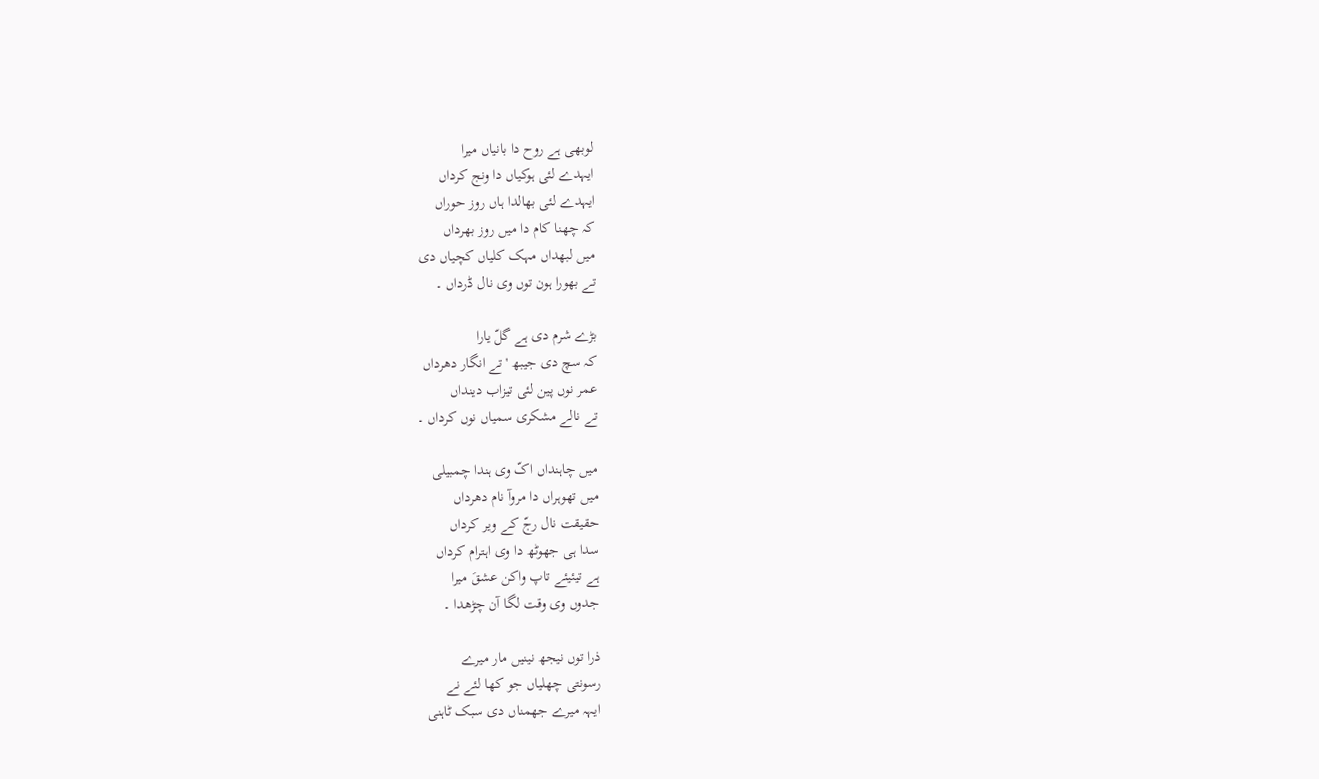لوبھی ہے روح دا بانیاں میرا
ایہدے لئی ہوکیاں دا ونج کرداں
ایہدے لئی بھالدا ہاں روز حوراں
کہ چھنا کام دا میں روز بھرداں
میں لبھداں مہک کلیاں کچیاں دی
تے بھورا ہون توں وی نال ڈرداں ۔

بڑے شرم دی ہے گلّ یارا
کہ سچ دی جیبھ 'تے انگار دھرداں
عمر نوں پین لئی تیزاب دینداں
تے نالے مشکری سمیاں نوں کرداں ۔

میں چاہنداں اکّ وی ہندا چمبیلی
میں تھوہراں دا مروآ نام دھرداں
حقیقت نال رجّ کے ویر کرداں
سدا ہی جھوٹھ دا وی اہترام کرداں
ہے تیئیئے تاپ واکن عشقَ میرا
جدوں وی وقت لگا آن چڑھدا ۔

ذرا توں نیجھ نینیں مار میرے
رسونتی چھلیاں جو کھا لئے نے
ایہہ میرے جھمناں دی سبک ٹاہنی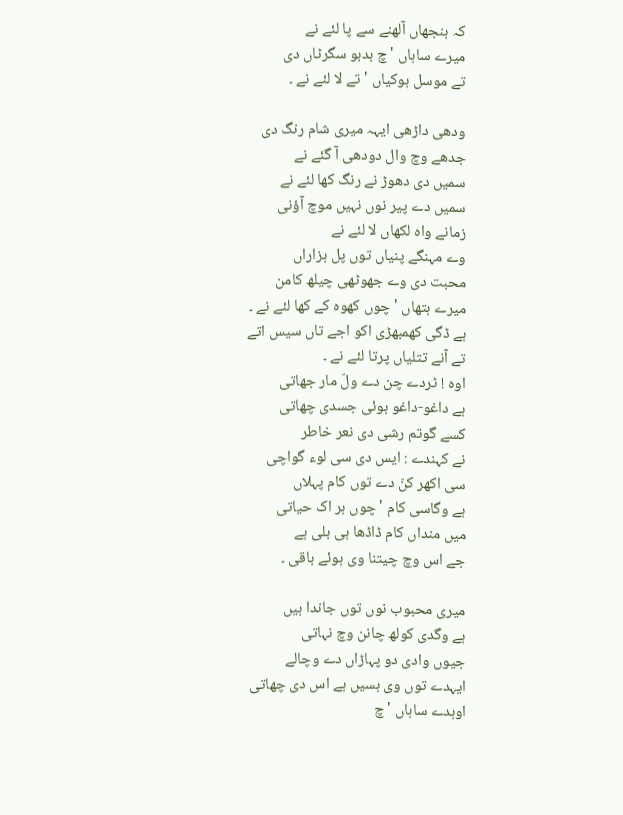کہ ہنجھاں آلھنے سے پا لئے نے
میرے ساہاں 'چ بدبو سگرٹاں دی
تے موسل ہوکیاں 'تے لا لئے نے ۔

ودھی داڑھی ایہہ میری شام رنگ دی
جدھے وچ وال دودھی آ گئے نے
سمیں دی دھوڑ نے رنگ کھا لئے نے
سمیں دے پیر نوں نہیں موچ آؤنی
زمانے واہ لکھاں لا لئے نے
وے مہنگے پنیاں توں پل ہزاراں
محبت دی وے جھوٹھی چیلھ کامن
میرے ہتھاں 'چوں کھوہ کے کھا لئے نے ۔
ہے ڈگی کھمبھڑی اکو اجے تاں سیس اتے
تے آنے تتلیاں پرتا لئے نے ۔
اوہ ! ٹردے چن دے ولّ مار جھاتی
ہے داغو-داغو ہوئی جسدی چھاتی
کسے گوتم رشی دی نعر خاطر
نے کہندے : ایس دی سی لوء گواچی
سی اکھر کنّ دے توں کام پہلاں
ہے وگاسی کام 'چوں ہر اک حیاتی
میں منداں کام ڈاڈھا ہی بلی ہے
جے اس وچ چیتنا وی ہوئے باقی ۔

میری محبوب نوں توں جاندا ہیں
ہے وگدی کولھ چانن وچ نہاتی
جیوں وادی دو پہاڑاں دے وچالے
ایہدے توں وی ہسیں ہے اس دی چھاتی
اوہدے ساہاں 'چ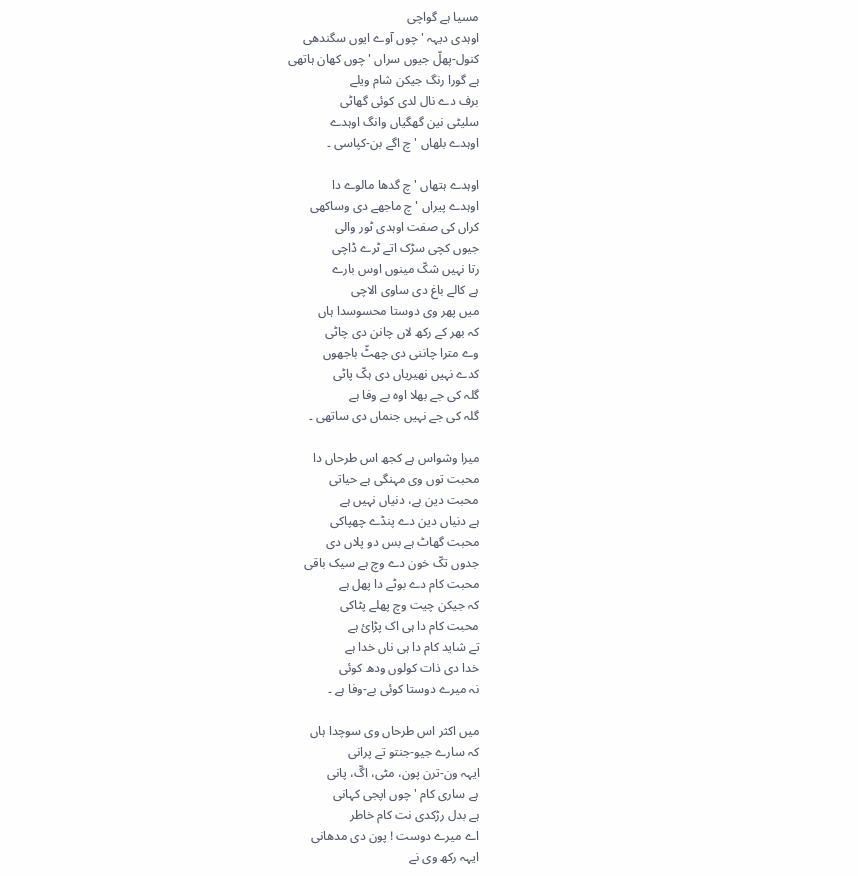مسیا ہے گواچی
اوہدی دیہہ 'چوں آوے ایوں سگندھی
کنول-پھلّ جیوں سراں 'چوں کھان ہاتھی
ہے گورا رنگ جیکن شام ویلے
برف دے نال لدی کوئی گھاٹی
سلیٹی نین گھگیاں وانگ اوہدے
اوہدے بلھاں 'چ اگے بن-کپاسی ۔

اوہدے ہتھاں 'چ گدھا مالوے دا
اوہدے پیراں 'چ ماجھے دی وساکھی
کراں کی صفت اوہدی ٹور والی
جیوں کچی سڑک اتے ٹرے ڈاچی
رتا نہیں شکّ مینوں اوس بارے
ہے کالے باغ دی ساوی الاچی
میں پھر وی دوستا محسوسدا ہاں
کہ بھر کے رکھ لاں چانن دی چاٹی
وے مترا چاننی دی چھٹّ باجھوں
کدے نہیں نھیریاں دی ہکّ پاٹی
گلہ کی جے بھلا اوہ بے وفا ہے
گلہ کی جے نہیں جنماں دی ساتھی ۔

میرا وشواس ہے کجھ اس طرحاں دا
محبت توں وی مہنگی ہے حیاتی
محبت دین ہے، دنیاں نہیں ہے
ہے دنیاں دین دے پنڈے چھپاکی
محبت گھاٹ ہے بس دو پلاں دی
جدوں تکّ خون دے وچ ہے سیک باقی
محبت کام دے بوٹے دا پھل ہے
کہ جیکن چیت وچ پھلے پٹاکی
محبت کام دا ہی اک پڑائ ہے
تے شاید کام دا ہی ناں خدا ہے
خدا دی ذات کولوں ودھ کوئی
نہ میرے دوستا کوئی بے-وفا ہے ۔

میں اکثر اس طرحاں وی سوچدا ہاں
کہ سارے جیو-جنتو تے پرانی
ایہہ ون-ترن پون، مٹی، اگّ، پانی
ہے ساری کام 'چوں اپجی کہانی
ہے بدل رڑکدی نت کام خاطر
اے میرے دوست ! پون دی مدھانی
ایہہ رکھ وی نے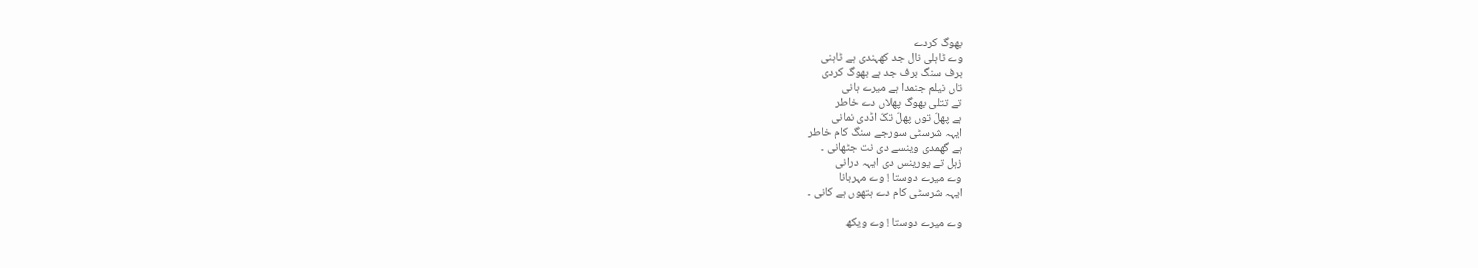بھوگ کردے
وے ٹاہلی نال جد کھہندی ہے ٹاہنی
برف سنگ برف جد ہے بھوگ کردی
تاں نیلم جنمدا ہے میرے ہانی
تے تتلی بھوگ پھلاں دے خاطر
ہے پھلّ توں پھلّ تکّ اڈدی نمانی
ایہہ شرسٹی سورجے سنگ کام خاطر
ہے گھمدی وینسے دی نت جٹھانی ۔
زہل تے یورینس دی ایہہ درانی
وے میرے دوستا ! وے مہربانا
ایہہ شرسٹی کام دے ہتھوں ہے کانی ۔

وے میرے دوستا ! وے ویکھ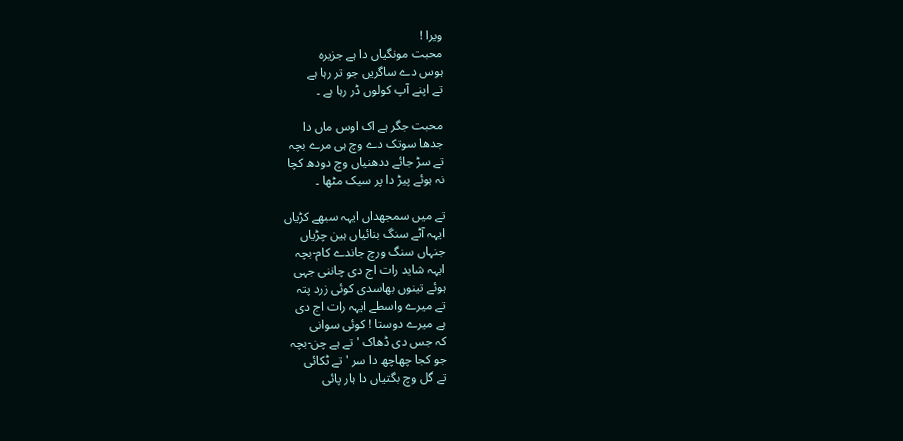ویرا !
محبت مونگیاں دا ہے جزیرہ
ہوس دے ساگریں جو تر رہا ہے
تے اپنے آپ کولوں ڈر رہا ہے ۔

محبت جگر ہے اک اوس ماں دا
جدھا سوتک دے وچ ہی مرے بچہ
تے سڑ جائے ددھنیاں وچ دودھ کچا
نہ ہوئے پیڑ دا پر سیک مٹھا ۔

تے میں سمجھداں ایہہ سبھے کڑیاں
ایہہ آٹے سنگ بنائیاں ہین چڑیاں
جنہاں سنگ ورچ جاندے کام-بچہ
ایہہ شاید رات اج دی چاننی جہی
ہوئے تینوں بھاسدی کوئی زرد پتہ
تے میرے واسطے ایہہ رات اج دی
ہے میرے دوستا ! کوئی سوانی
کہ جس دی ڈھاک 'تے ہے چن-بچہ
جو کجا چھاچھ دا سر 'تے ٹکائی
تے گل وچ بگتیاں دا ہار پائی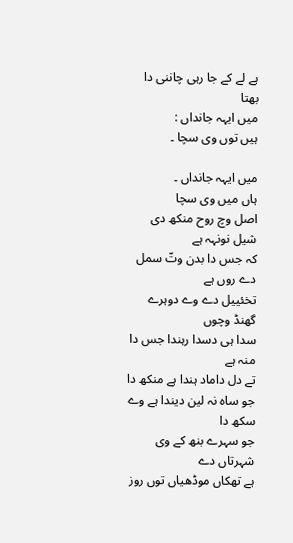ہے لے کے جا رہی چاننی دا بھتا
میں ایہہ جانداں :
ہیں توں وی سچا ۔

میں ایہہ جانداں ۔
ہاں میں وی سچا
اصل وچ روح منکھ دی شیل نونہہ ہے
کہ جس دا بدن وتّ سمل دے روں ہے
تخئییل دے وے دوہرے گھنڈ وچوں
سدا ہی دسدا رہندا جس دا منہ ہے
تے دل داماد ہندا ہے منکھ دا
جو ساہ نہ لین دیندا ہے وے سکھ دا
جو سہرے بنھ کے وی شہرتاں دے
ہے تھکاں موڈھیاں توں روز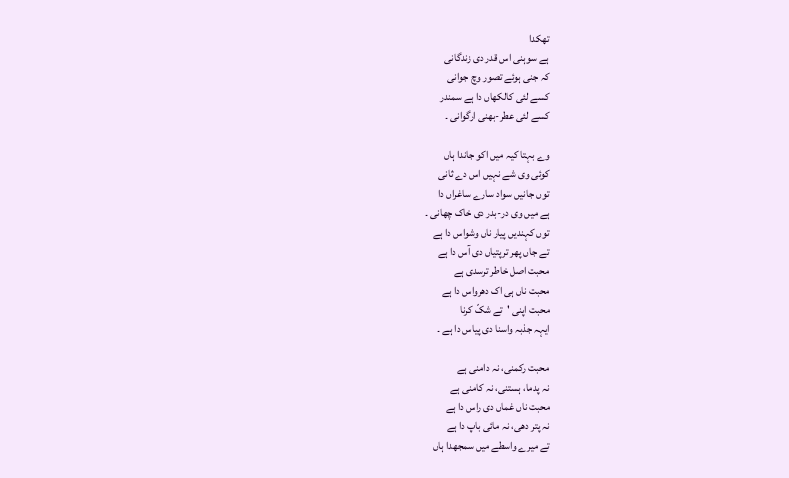تھکدا
ہے سوہنی اس قدر دی زندگانی
کہ جنی ہوئے تصور وچ جوانی
کسے لئی کالکھاں دا ہے سمندر
کسے لئی عطر-بھنی ارگوانی ۔

وے بہتا کیہ میں اکو جاندا ہاں
کوئی وی شے نہیں اس دے ثانی
توں جانیں سواد سارے ساغراں دا
ہے میں وی در-بدر دی خاک چھانی ۔
توں کہندیں پیار ناں وشواس دا ہے
تے جاں پھر ترپتیاں دی آس دا ہے
محبت اصل خاطر ترسدی ہے
محبت ناں ہی اک دھرواس دا ہے
محبت اپنی 'تے شکّ کرنا
ایہہ جذبہ واسنا دی پیاس دا ہے ۔

محبت رکمنی، نہ دامنی ہے
نہ پدما، ہستنی، نہ کامنی ہے
محبت ناں غماں دی راس دا ہے
نہ پتر دھی، نہ مائی باپ دا ہے
تے میرے واسطے میں سمجھدا ہاں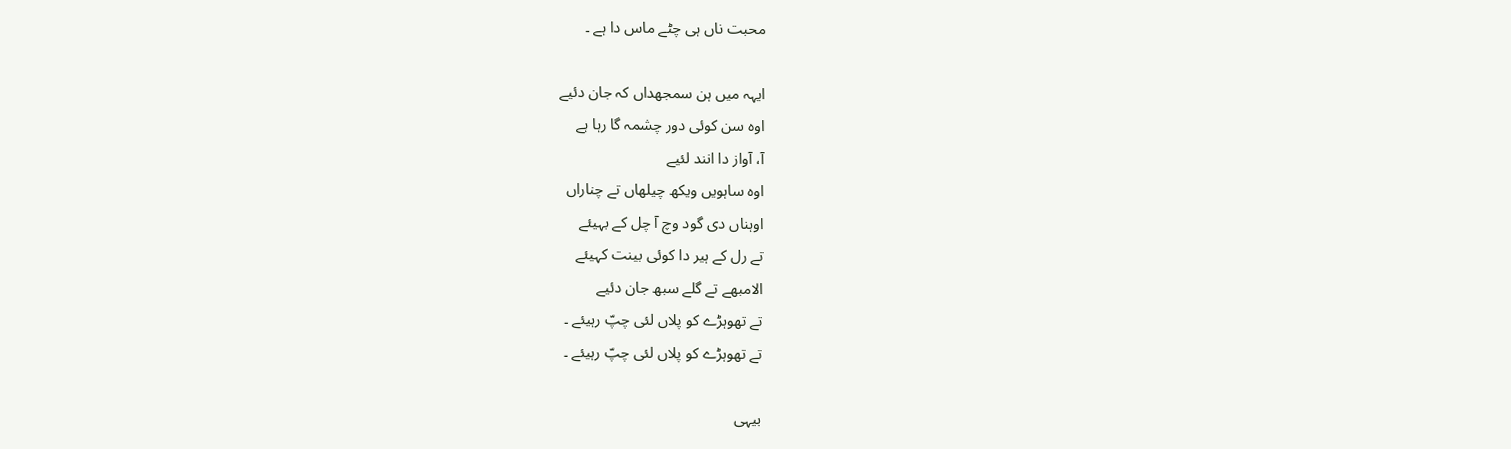محبت ناں ہی چٹے ماس دا ہے ۔

ایہہ میں ہن سمجھداں کہ جان دئیے
اوہ سن کوئی دور چشمہ گا رہا ہے
آ، آواز دا انند لئیے
اوہ ساہویں ویکھ چیلھاں تے چناراں
اوہناں دی گود وچ آ چل کے بہیئے
تے رل کے ہیر دا کوئی بینت کہیئے
الامبھے تے گلے سبھ جان دئیے
تے تھوہڑے کو پلاں لئی چپّ رہیئے ۔
تے تھوہڑے کو پلاں لئی چپّ رہیئے ۔

بیہی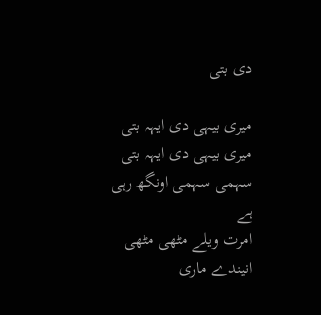دی بتی

میری بیہی دی ایہہ بتی
میری بیہی دی ایہہ بتی
سہمی سہمی اونگھ رہی ہے
امرت ویلے مٹھی مٹھی
انیندے ماری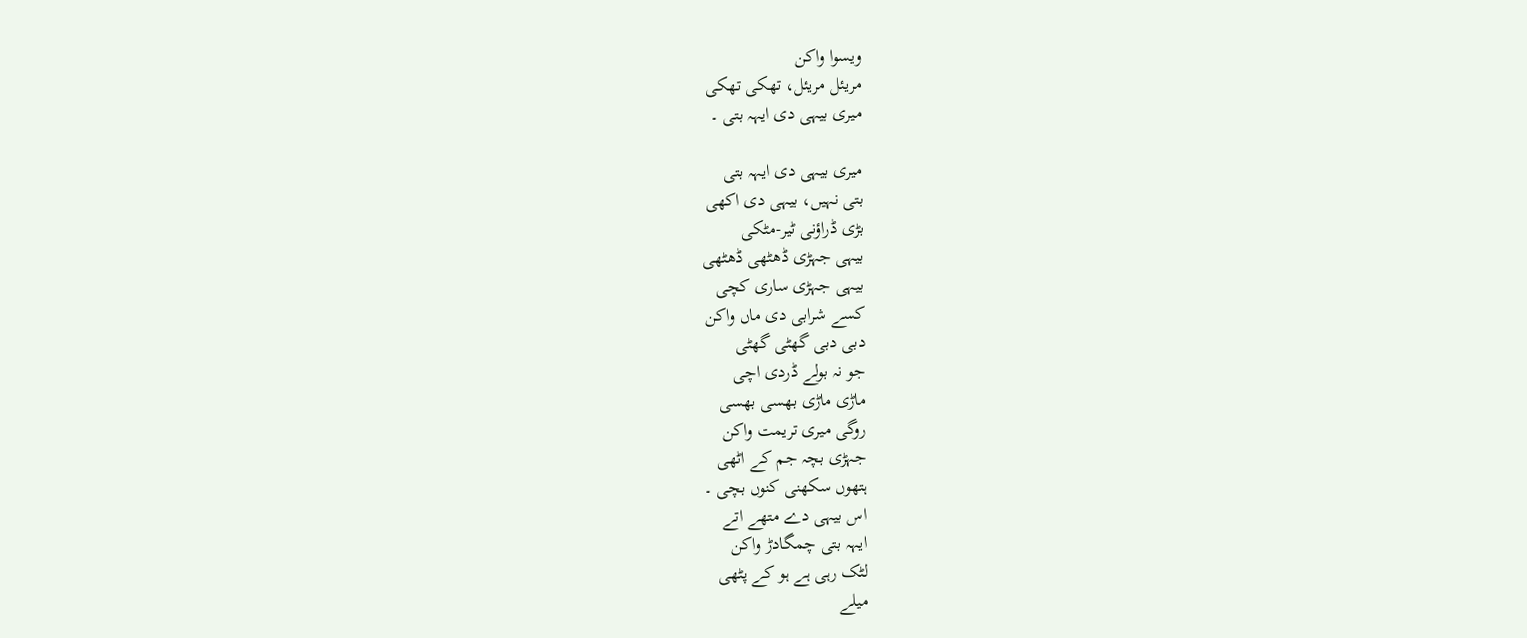ویسوا واکن
مریئل مریئل، تھکی تھکی
میری بیہی دی ایہہ بتی ۔

میری بیہی دی ایہہ بتی
بتی نہیں، بیہی دی اکھی
بڑی ڈراؤنی ٹیر-مٹکی
بیہی جہڑی ڈھٹھی ڈھٹھی
بیہی جہڑی ساری کچی
کسے شرابی دی ماں واکن
دبی دبی گھٹی گھٹی
جو نہ بولے ڈردی اچی
ماڑی ماڑی بھسی بھسی
روگی میری تریمت واکن
جہڑی بچہ جم کے اٹھی
ہتھوں سکھنی کنوں بچی ۔
اس بیہی دے متھے اتے
ایہہ بتی چمگادڑ واکن
لٹک رہی ہے ہو کے پٹھی
میلے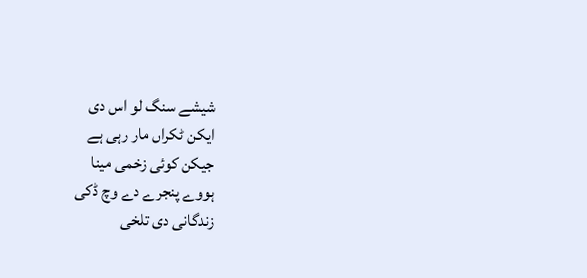شیشے سنگ لو اس دی
ایکن ٹکراں مار رہی ہے
جیکن کوئی زخمی مینا
ہووے پنجرے دے وچ ڈکی
زندگانی دی تلخی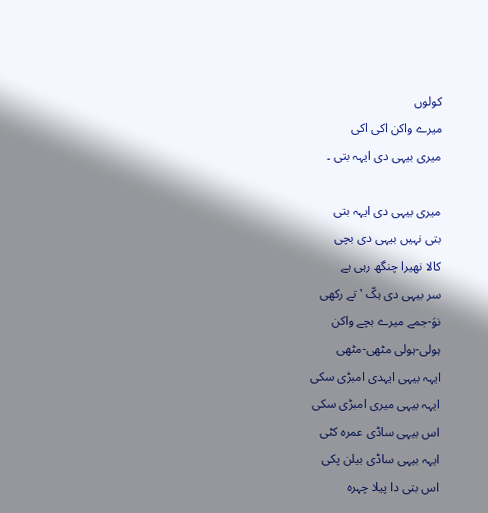کولوں
میرے واکن اکی اکی
میری بیہی دی ایہہ بتی ۔

میری بیہی دی ایہہ بتی
بتی نہیں بیہی دی بچی
کالا نھیرا چنگھ رہی ہے
سر بیہی دی ہکّ 'تے رکھی
نوَ-جمے میرے بچے واکن
ہولی-ہولی مٹھی-مٹھی
ایہہ بیہی ایہدی امبڑی سکی
ایہہ بیہی میری امبڑی سکی
اس بیہی ساڈی عمرہ کٹی
ایہہ بیہی ساڈی بیلن پکی
اس بتی دا پیلا چہرہ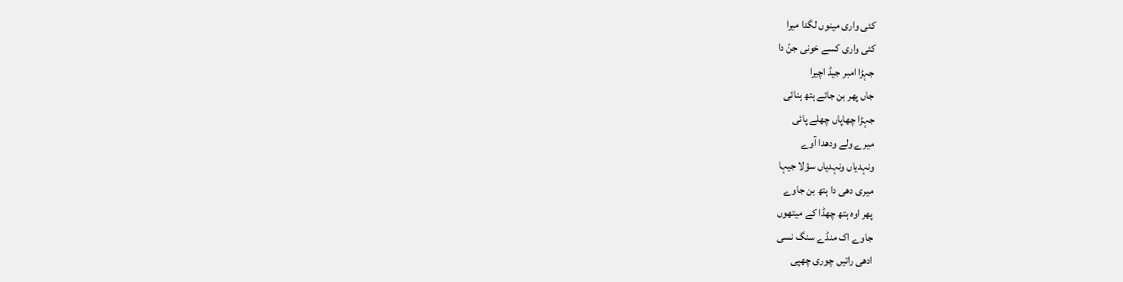کئی واری مینوں لگدا میرا
کئی واری کسے خونی جنّ دا
جہڑا امبر جیڈ اچیرا
جاں پھر بن جائے ہتھ ہنائی
جہڑا چھاپاں چھلے پائی
میرے ولے ودھدا آوے
ونہدیاں ونہدیاں سؤلا جیہا
میری دھی دا ہتھ بن جاوے
پھر اوہ ہتھ چھڈا کے میتھوں
جاوے اک منڈے سنگ نسی
ادھی راتیں چوری چھپی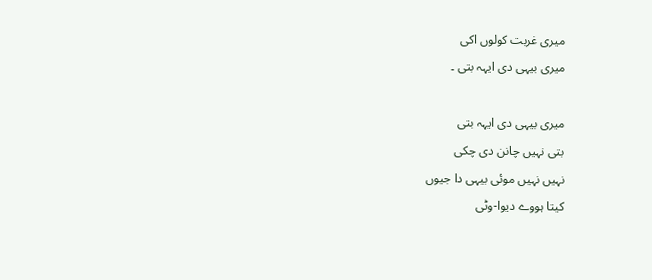میری غربت کولوں اکی
میری بیہی دی ایہہ بتی ۔

میری بیہی دی ایہہ بتی
بتی نہیں چانن دی چکی
نہیں نہیں موئی بیہی دا جیوں
کیتا ہووے دیوا-وٹی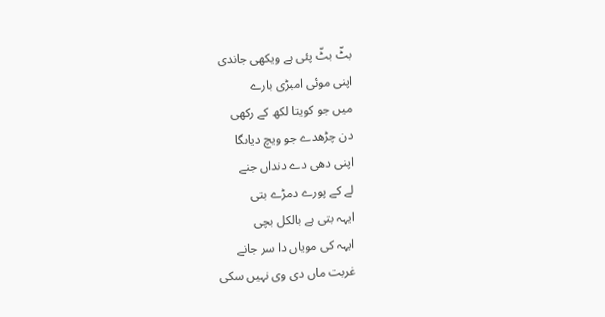بٹّ بٹّ پئی ہے ویکھی جاندی
اپنی موئی امبڑی بارے
میں جو کویتا لکھ کے رکھی
دن چڑھدے جو ویچ دیاںگا
اپنی دھی دے دنداں جنے
لے کے پورے دمڑے بتی
ایہہ بتی ہے بالکل بچی
ایہہ کی مویاں دا سر جانے
غربت ماں دی وی نہیں سکی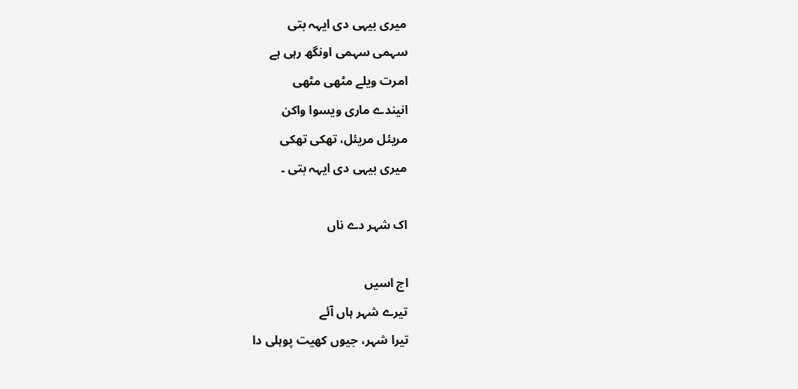میری بیہی دی ایہہ بتی
سہمی سہمی اونگھ رہی ہے
امرت ویلے مٹھی مٹھی
انیندے ماری ویسوا واکن
مریئل مریئل، تھکی تھکی
میری بیہی دی ایہہ بتی ۔

اک شہر دے ناں

اج اسیں
تیرے شہر ہاں آئے
تیرا شہر، جیوں کھیت پوہلی دا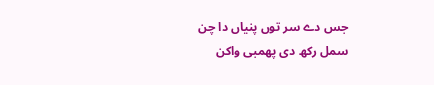جس دے سر توں پنیاں دا چن
سمل رکھ دی پھمبی واکن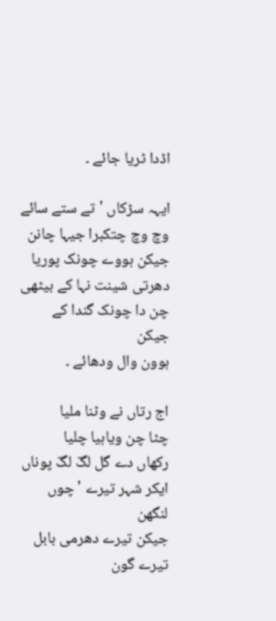اڈدا ٹریا جائے ۔

ایہہ سڑکاں 'تے ستے سائے
وچ وچ چتکبرا جیہا چانن
جیکن ہووے چونک پوریا
دھرتی شینت نہا کے بیٹھی
چن دا چونک گندا کے جیکن
ہوون وال ودھائے ۔

اج رتاں نے وٹنا ملیا
چٹا چن ویاہیا چلیا
رکھاں دے گل لگّ لگّ پوناں
ایکر شہر تیرے 'چوں لنگھن
جیکن تیرے دھرمی بابل
تیرے گون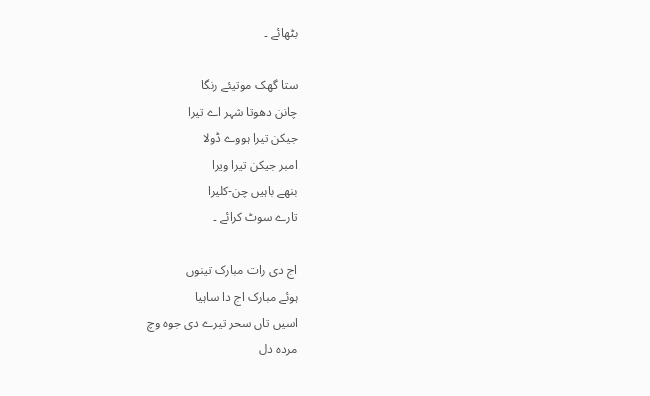بٹھائے ۔

ستا گھک موتیئے رنگا
چانن دھوتا شہر اے تیرا
جیکن تیرا ہووے ڈولا
امبر جیکن تیرا ویرا
بنھے باہیں چن-کلیرا
تارے سوٹ کرائے ۔

اج دی رات مبارک تینوں
ہوئے مبارک اج دا ساہیا
اسیں تاں سحر تیرے دی جوہ وچ
مردہ دل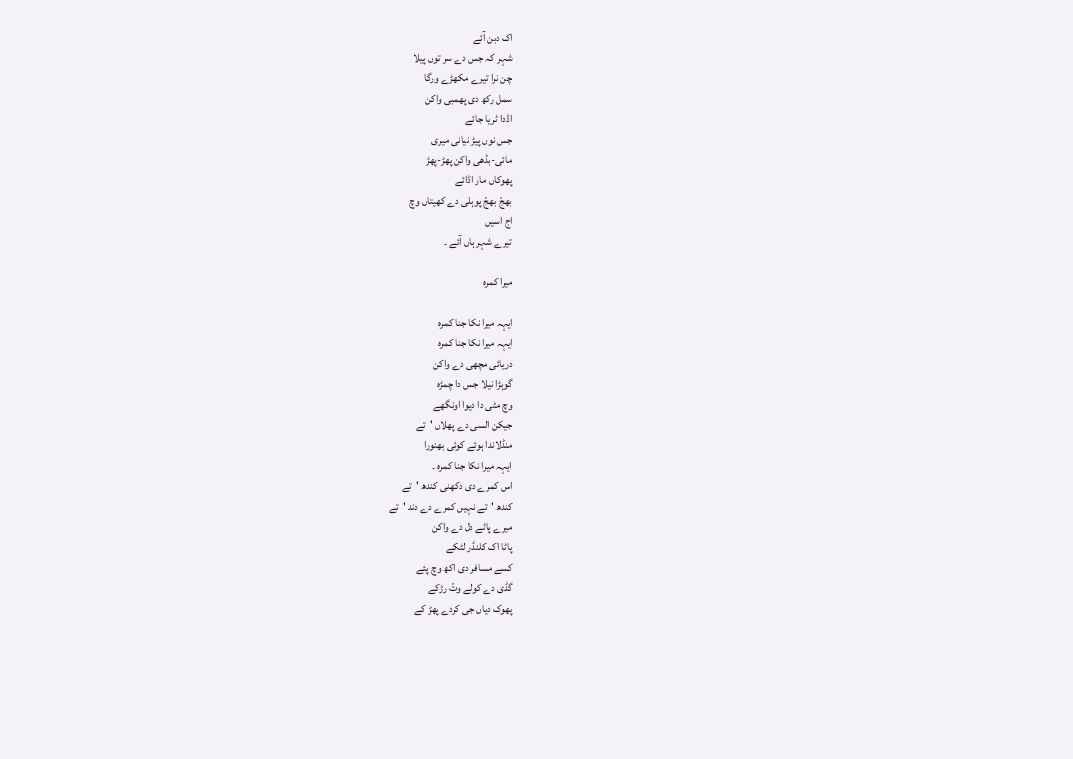اک دبن آئے
شہر کہ جس دے سر توں پیلا
چن نرا تیرے مکھڑے ورگا
سمل رکھ دی پھمبی واکن
اڈدا ٹریا جائے
جس نوں پیڑ نیانی میری
مائی-بڈھی واکن پھڑ-پھڑ
پھوکاں مار اڈائے
بھجّ بھجّ پوہلی دے کھیتاں وچ
اج اسیں
تیرے شہر ہاں آئے ۔

میرا کمرہ

ایہہ میرا نکا جنا کمرہ
ایہہ میرا نکا جنا کمرہ
دریائی مچھی دے واکن
گوہڑا نیلا جس دا چمڑہ
وچ مٹی دا دیوا اونگھے
جیکن السی دے پھلاں 'تے
منڈلاندا ہوئے کوئی بھنورا
ایہہ میرا نکا جنا کمرہ ۔
اس کمرے دی دکھنی کندھ 'تے
کندھ 'تے نہیں کمرے دے دند 'تے
میرے پاٹے دل دے واکن
پاٹا اک کلنڈر لٹکے
کسے مسافر دی اکھ وچ پئے
گڈی دے کولے وتّ رڑکے
پھوک دیاں جی کردے پھڑ کے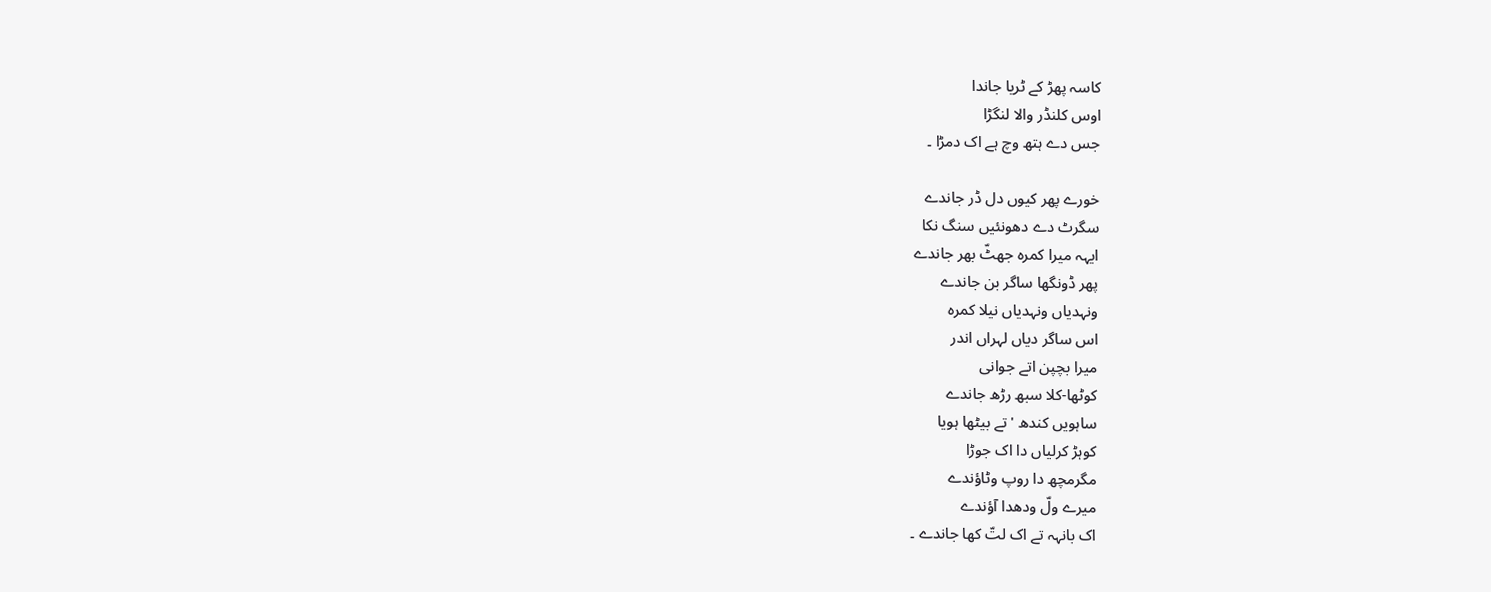کاسہ پھڑ کے ٹریا جاندا
اوس کلنڈر والا لنگڑا
جس دے ہتھ وچ ہے اک دمڑا ۔

خورے پھر کیوں دل ڈر جاندے
سگرٹ دے دھونئیں سنگ نکا
ایہہ میرا کمرہ جھٹّ بھر جاندے
پھر ڈونگھا ساگر بن جاندے
ونہدیاں ونہدیاں نیلا کمرہ
اس ساگر دیاں لہراں اندر
میرا بچپن اتے جوانی
کوٹھا-کلا سبھ رڑھ جاندے
ساہویں کندھ 'تے بیٹھا ہویا
کوہڑ کرلیاں دا اک جوڑا
مگرمچھ دا روپ وٹاؤندے
میرے ولّ ودھدا آؤندے
اک بانہہ تے اک لتّ کھا جاندے ۔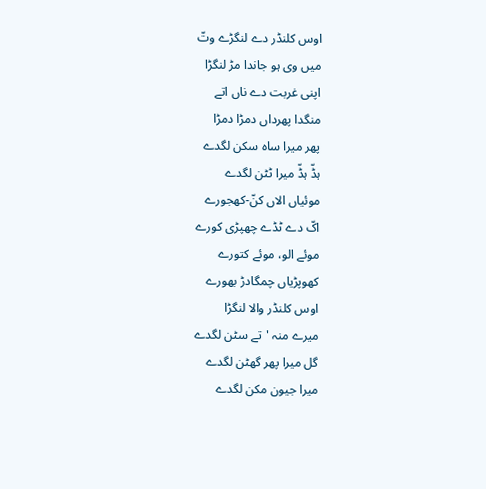اوس کلنڈر دے لنگڑے وتّ
میں وی ہو جاندا مڑ لنگڑا
اپنی غربت دے ناں اتے
منگدا پھرداں دمڑا دمڑا
پھر میرا ساہ سکن لگدے
ہڈّ ہڈّ میرا ٹٹن لگدے
موئیاں الاں کنّ-کھجورے
اکّ دے ٹڈے چھپڑی کورے
موئے الو، موئے کتورے
کھوپڑیاں چمگادڑ بھورے
اوس کلنڈر والا لنگڑا
میرے منہ 'تے سٹن لگدے
گل میرا پھر گھٹن لگدے
میرا جیون مکن لگدے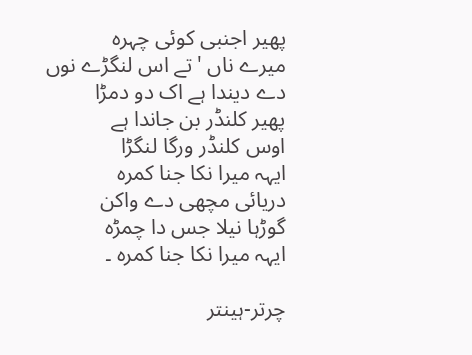پھیر اجنبی کوئی چہرہ
میرے ناں 'تے اس لنگڑے نوں
دے دیندا ہے اک دو دمڑا
پھیر کلنڈر بن جاندا ہے
اوس کلنڈر ورگا لنگڑا
ایہہ میرا نکا جنا کمرہ
دریائی مچھی دے واکن
گوڑہا نیلا جس دا چمڑہ
ایہہ میرا نکا جنا کمرہ ۔

چرتر-ہینتر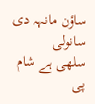ساؤن مانہہ دی سانولی
سلھی ہے شام
پی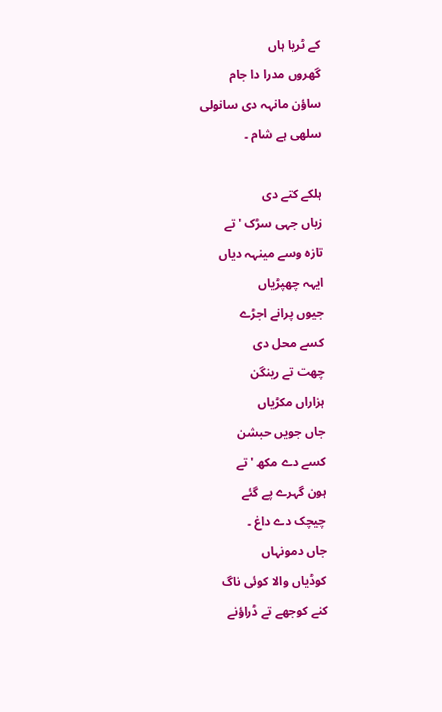کے ٹریا ہاں
گھروں مدرا دا جام
ساؤن مانہہ دی سانولی
سلھی ہے شام ۔

ہلکے کتے دی
زباں جہی سڑک 'تے
تازہ وسے مینہہ دیاں
ایہہ چھپڑیاں
جیوں پرانے اجڑے
کسے محل دی
چھت تے رینگن
ہزاراں مکڑیاں
جاں جویں حبشن
کسے دے مکھ 'تے
ہون گہرے پے گئے
چیچک دے داغ ۔
جاں دمونہاں
کوڈیاں والا کوئی ناگ
کنے کوجھے تے ڈراؤنے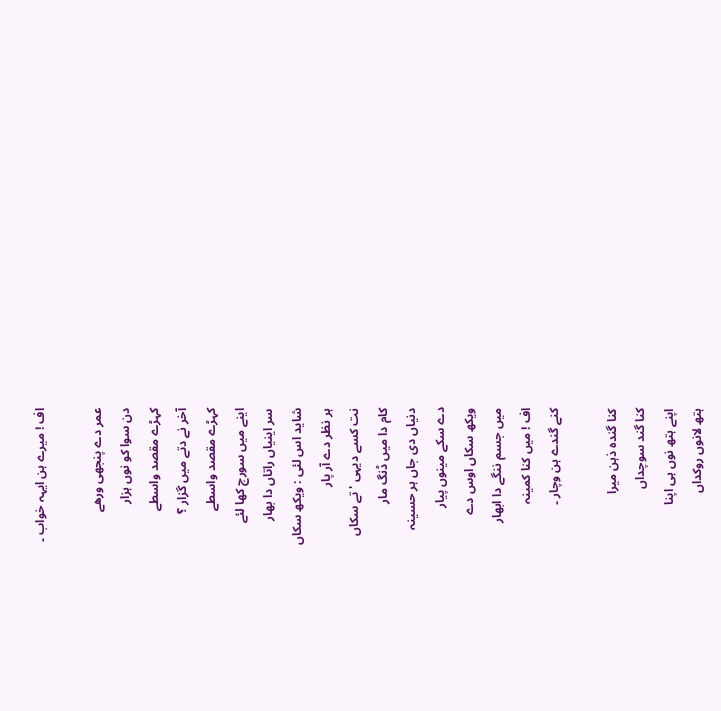اف ! میرے ہن ایہہ خواب ۔

عمر دے پنجھی ورھے
دن سوا کو نوں ہزار
کہڑے مقصد واسطے
آخر نے دتے میں گزار ؟
کہڑے مقصد واسطے
اینے میں سورج کھا لئے
سر اینیاں راتاں دا بھار
شاید اس لئی : ویکھ سکاں
ہر نظر دے آر پار
نت کسے دیہی 'تے سکاں
کام دا میں ڈنگ مار
دنیاں دی جاں ہر حسینہ
دے سکے مینوں پیار
ویکھ سکاں اوس دے
میں جسم ننگے دا ابھار
اف ! میں کنا کمینہ
کنے گندے ہن وچار ۔

کنا گندہ ذہن میرا
کنا گند سوچداں
اپنے ہتھ نوں ہی اپنا
ہتھ لانوں روکداں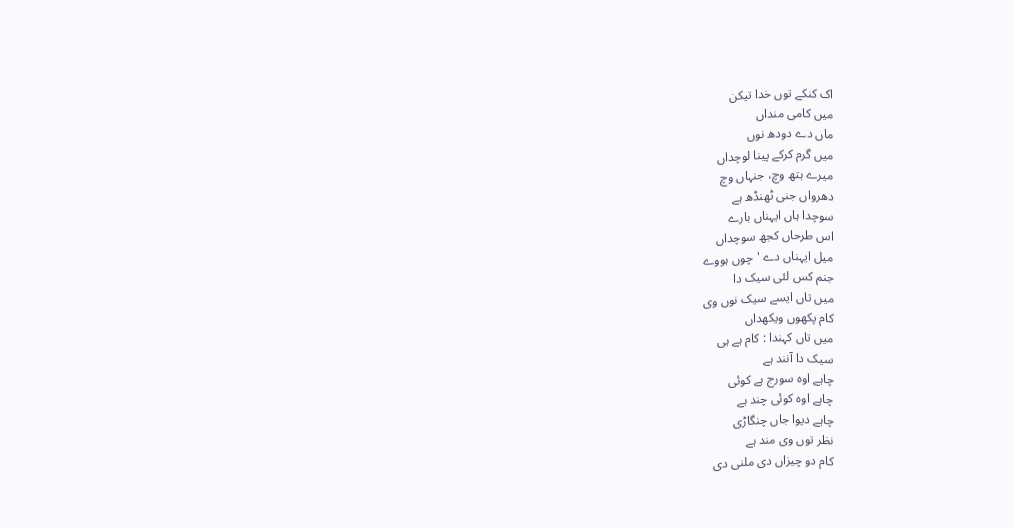اک کنکے توں خدا تیکن
میں کامی منداں
ماں دے دودھ نوں
میں گرم کرکے پینا لوچداں
میرے ہتھ وچ، جنہاں وچ
دھرواں جنی ٹھنڈھ ہے
سوچدا ہاں ایہناں بارے
اس طرحاں کجھ سوچداں
میل ایہناں دے 'چوں ہووے
جنم کس لئی سیک دا
میں تاں ایسے سیک نوں وی
کام پکھوں ویکھداں
میں تاں کہندا : کام ہے ہی
سیک دا آنند ہے
چاہے اوہ سورج ہے کوئی
چاہے اوہ کوئی چند ہے
چاہے دیوا جاں چنگاڑی
نظر توں وی مند ہے
کام دو چیزاں دی ملنی دی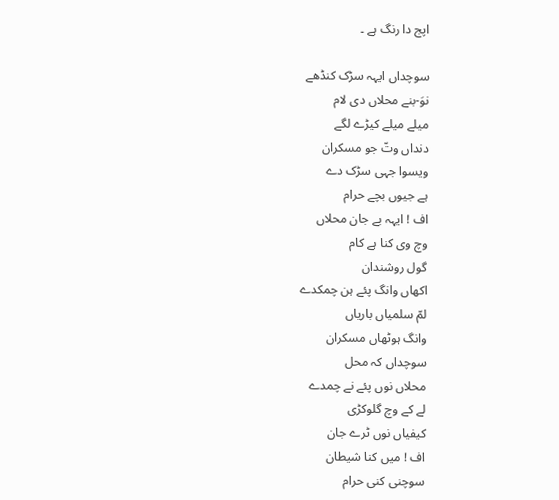اپج دا رنگ ہے ۔

سوچداں ایہہ سڑک کنڈھے
نوَ-بنے محلاں دی لام
میلے میلے کیڑے لگے
دنداں وتّ جو مسکران
ویسوا جہی سڑک دے
ہے جیوں بچے حرام
اف ! ایہہ بے جان محلاں
وچ وی کنا ہے کام
گول روشندان
اکھاں وانگ پئے ہن چمکدے
لمّ سلمیاں باریاں
وانگ ہوٹھاں مسکران
سوچداں کہ محل
محلاں نوں پئے نے چمدے
لے کے وچ گلوکڑی
کیفیاں نوں ٹرے جان
اف ! میں کنا شیطان
سوچنی کنی حرام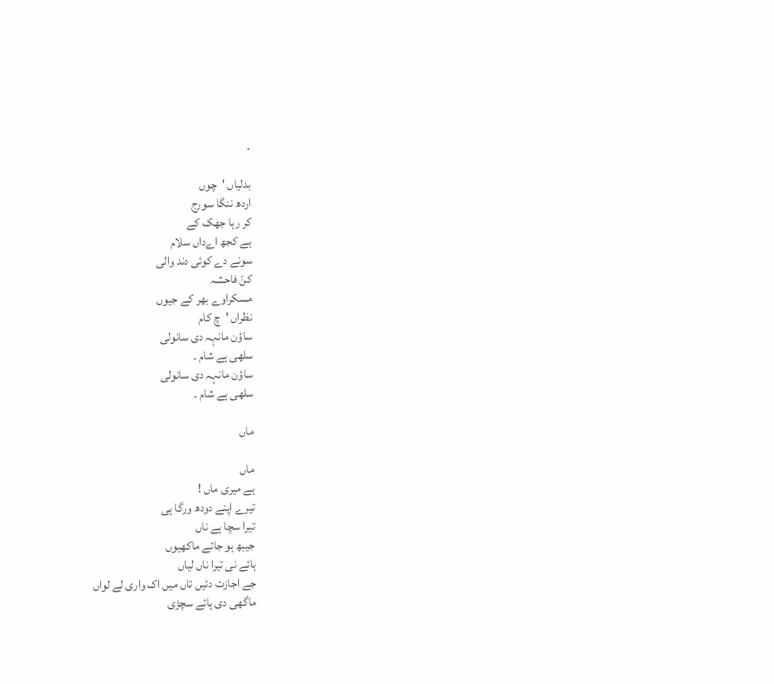۔

بدلیاں 'چوں
اردھ ننگا سورج
کر رہا جھک کے
ہے کجھ اےداں سلام
سونے دے کوئی دند والی
کنّ فاحشہ
مسکراوے بھر کے جیوں
نظراں 'چ کام
ساؤن مانہہ دی سانولی
سلھی ہے شام ۔
ساؤن مانہہ دی سانولی
سلھی ہے شام ۔

ماں

ماں
ہے میری ماں !
تیرے اپنے دودھ ورگا ہی
تیرا سچا ہے ناں
جیبھ ہو جائے ماکھیوں
ہائے نی تیرا ناں لیاں
جے اجازت دئیں تاں میں اک واری لے لواں
ماگھی دی ہائے سچڑی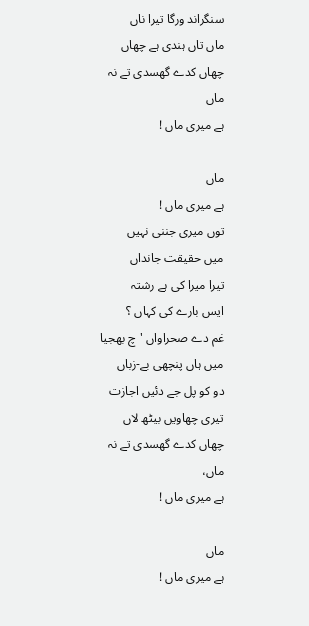سنگراند ورگا تیرا ناں
ماں تاں ہندی ہے چھاں
چھاں کدے گھسدی تے نہ
ماں
ہے میری ماں !

ماں
ہے میری ماں !
توں میری جننی نہیں
میں حقیقت جانداں
تیرا میرا کی ہے رشتہ
ایس بارے کی کہاں ؟
غم دے صحراواں 'چ بھجیا
میں ہاں پنچھی بے-زباں
دو کو پل جے دئیں اجازت
تیری چھاویں بیٹھ لاں
چھاں کدے گھسدی تے نہ
ماں،
ہے میری ماں !

ماں
ہے میری ماں !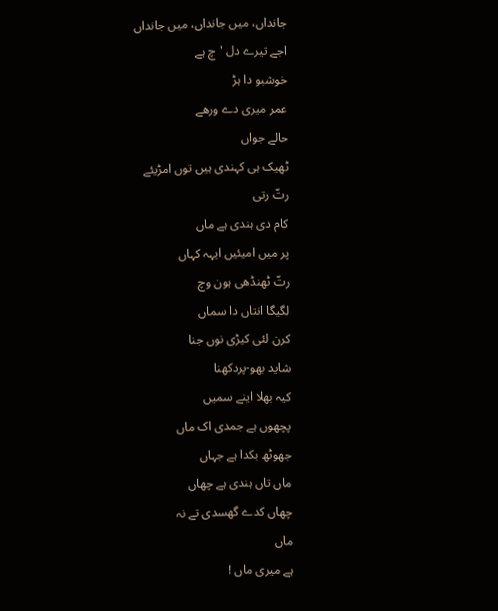جانداں، میں جانداں، میں جانداں
اجے تیرے دل 'چ ہے
خوشبو دا ہڑ
عمر میری دے ورھے
حالے جواں
ٹھیک ہی کہندی ہیں توں امڑیئے
رتّ رتی
کام دی ہندی ہے ماں
پر میں امیئیں ایہہ کہاں
رتّ ٹھنڈھی ہون وچ
لگیگا انتاں دا سماں
کرن لئی کیڑی نوں جنا
شاید بھو-پردکھنا
کیہ بھلا اینے سمیں
پچھوں ہے جمدی اک ماں
جھوٹھ بکدا ہے جہاں
ماں تاں ہندی ہے چھاں
چھاں کدے گھسدی تے نہ
ماں
ہے میری ماں !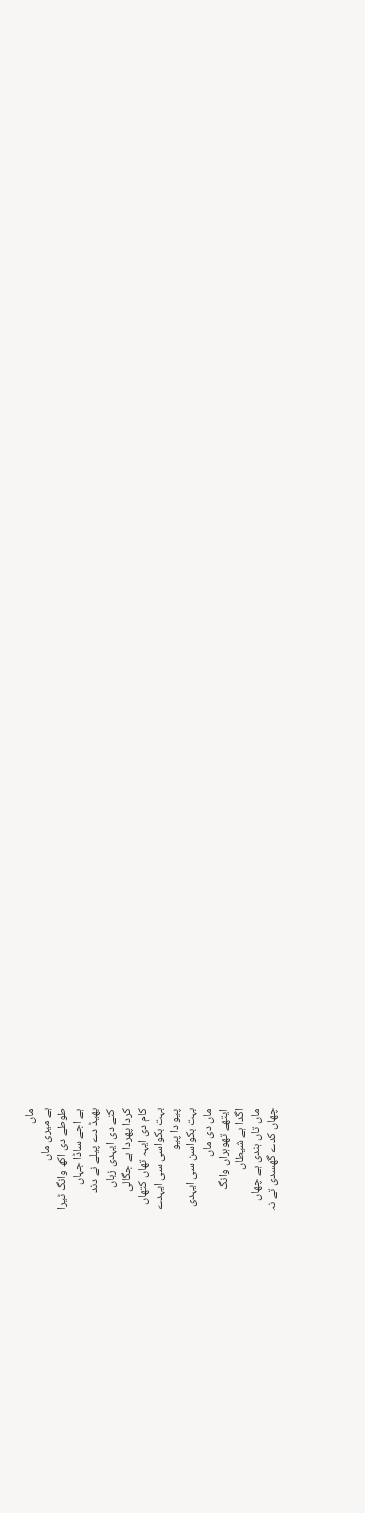ماں
ہے میری ماں
طوطے دی اکھ وانگ ٹیرا
ہے اجے ساڈا جہاں
بھیڈ دے پیلے نے دند
کتے دی ایہدی زباں
کردا پھردا ہے جگالی
کام دی ایہہ تھاں کتھاں
بہت بکواسی سی ایہدے
پیو دا پیو
بہت بکواسن سی ایہدی
ماں دی ماں
ایتھے تھوہراں وانگ
اگدا ہے شیطاں
ماں تاں ہندی ہے چھاں
چھاں کدے گھسدی تے نہ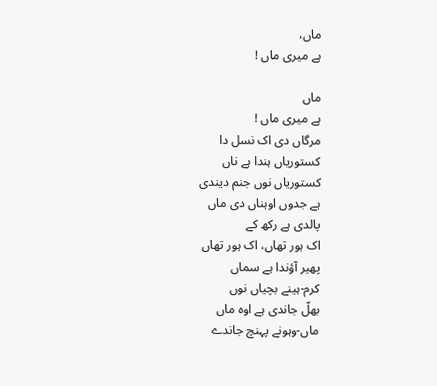ماں،
ہے میری ماں !

ماں
ہے میری ماں !
مرگاں دی اک نسل دا
کستوریاں ہندا ہے ناں
کستوریاں نوں جنم دیندی
ہے جدوں اوہناں دی ماں
پالدی ہے رکھ کے
اک ہور تھاں، اک ہور تھاں
پھیر آؤندا ہے سماں
کرم-ہینے بچیاں نوں
بھلّ جاندی ہے اوہ ماں
ماں-وہونے پہنچ جاندے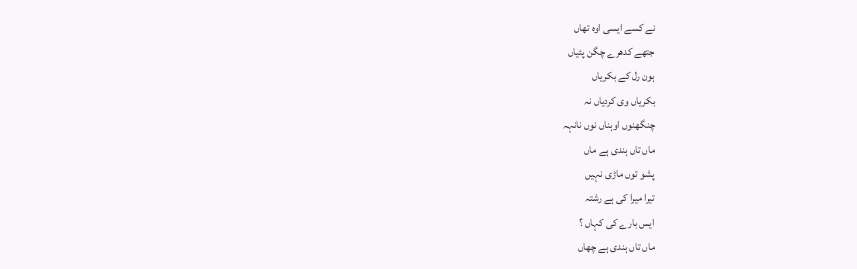نے کسے ایسی اوہ تھاں
جتھے کدھرے چگن پئیاں
ہون رل کے بکریاں
بکریاں وی کردیاں نہ
چنگھنوں اوہناں نوں نانہہ
ماں تاں ہندی ہے ماں
پشو توں ماڑی نہیں
تیرا میرا کی ہے رشتہ
ایس بارے کی کہاں ؟
ماں تاں ہندی ہے چھاں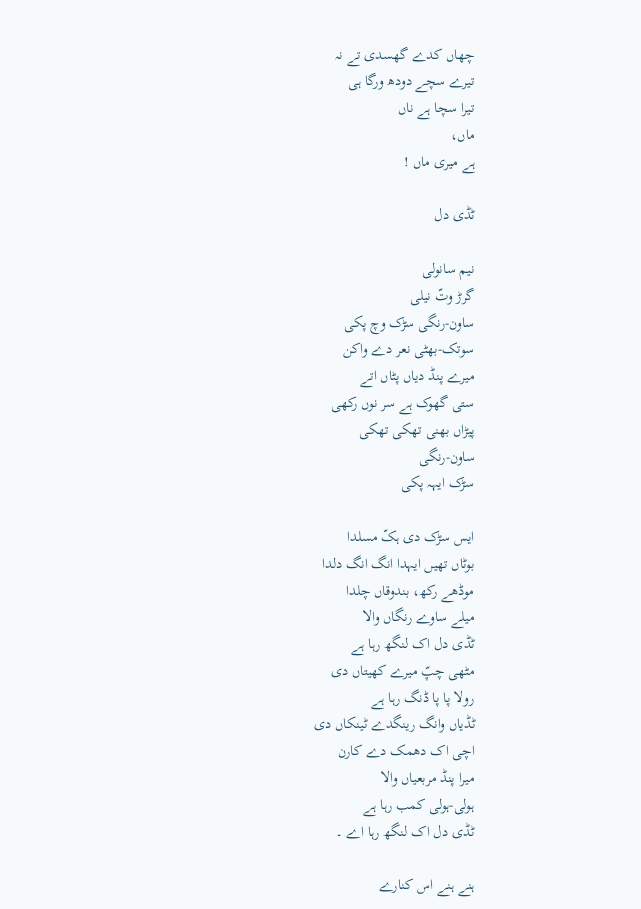چھاں کدے گھسدی تے نہ
تیرے سچے دودھ ورگا ہی
تیرا سچا ہے ناں
ماں،
ہے میری ماں !

ٹڈی دل

نیم سانولی
گرڑ وتّ نیلی
ساون-رنگی سڑک وچ پکی
سوتک-بھٹی نعر دے واکن
میرے پنڈ دیاں پٹاں اتے
ستی گھوک ہے سر نوں رکھی
پیڑاں بھنی تھکی تھکی
ساون-رنگی
سڑک ایہہ پکی

ایس سڑک دی ہکّ مسلدا
بوٹاں تھیں ایہدا انگ انگ دلدا
موڈھے رکھ، بندوقاں چلدا
میلے ساوے رنگاں والا
ٹڈی دل اک لنگھ رہا ہے
مٹھی چپّ میرے کھیتاں دی
رولا پا پا ڈنگ رہا ہے
ٹڈیاں وانگ رینگدے ٹینکاں دی
اچی اک دھمک دے کارن
میرا پنڈ مربعیاں والا
ہولی-ہولی کمب رہا ہے
ٹڈی دل اک لنگھ رہا اے ۔

ہنے ہنے اس کنارے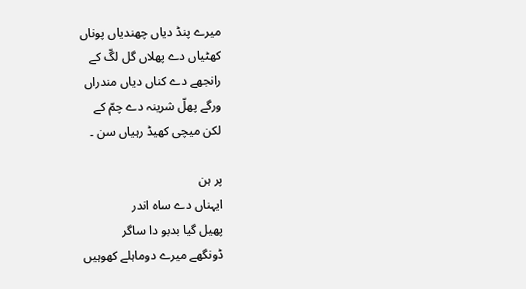میرے پنڈ دیاں چھندیاں پوناں
کھٹیاں دے پھلاں گل لگّ کے
رانجھے دے کناں دیاں مندراں
ورگے پھلّ شرینہ دے چمّ کے
لکن میچی کھیڈ رہیاں سن ۔

پر ہن
ایہناں دے ساہ اندر
پھیل گیا بدبو دا ساگر
ڈونگھے میرے دوماہلے کھوہیں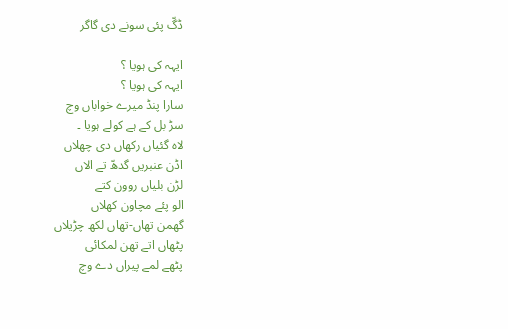ڈگّ پئی سونے دی گاگر

ایہہ کی ہویا ؟
ایہہ کی ہویا ؟
سارا پنڈ میرے خواباں وچ
سڑ بل کے ہے کولے ہویا ۔
لاہ گئیاں رکھاں دی چھلاں
اڈن عنبریں گدھّ تے الاں
لڑن بلیاں روون کتے
الو پئے مچاون کھلاں
گھمن تھاں-تھاں لکھ چڑیلاں
پٹھاں اتے تھن لمکائی
پٹھے لمے پیراں دے وچ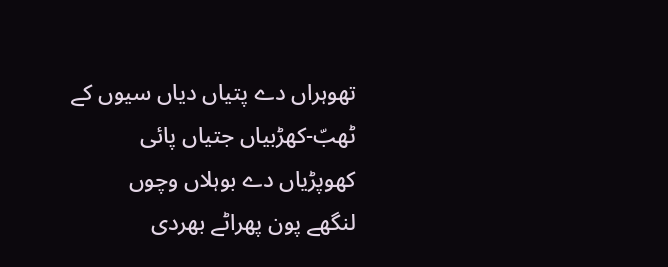تھوہراں دے پتیاں دیاں سیوں کے
ٹھبّ-کھڑبیاں جتیاں پائی
کھوپڑیاں دے بوہلاں وچوں
لنگھے پون پھراٹے بھردی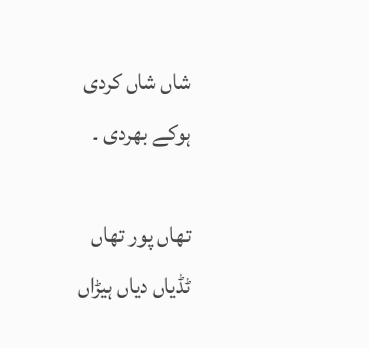شاں شاں کردی
ہوکے بھردی ۔

تھاں پور تھاں
ٹڈیاں دیاں ہیڑاں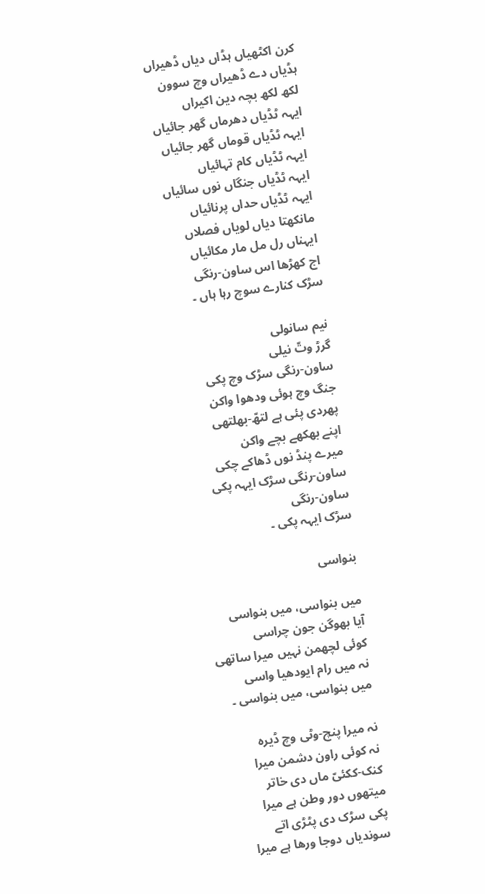کرن اکٹھیاں ہڈاں دیاں ڈھیراں
ہڈیاں دے ڈھیراں وچ سوون
لکھ لکھ بچہ دین اکیراں
ایہہ ٹڈیاں دھرماں گھر جائیاں
ایہہ ٹڈیاں قوماں گھر جائیاں
ایہہ ٹڈیاں کام تہائیاں
ایہہ ٹڈیاں جنگاں نوں سائیاں
ایہہ ٹڈیاں حداں پرنائیاں
مانکھتا دیاں لویاں فصلاں
ایہناں رل مل مار مکائیاں
اج کھڑھا اس ساون-رنگی
سڑک کنارے سوچ رہا ہاں ۔

نیم سانولی
گرڑ وتّ نیلی
ساون-رنگی سڑک وچ پکی
جنگ وچ ہوئی ودھوا واکن
پھردی پئی ہے لتھّ-بھلتھی
اپنے بھکھے بچے واکن
میرے پنڈ نوں ڈھاکے چکی
ساون-رنگی سڑک ایہہ پکی
ساون-رنگی
سڑک ایہہ پکی ۔

بنواسی

میں بنواسی، میں بنواسی
آیا بھوگن جون چراسی
کوئی لچھمن نہیں میرا ساتھی
نہ میں رام ایودھیا واسی
میں بنواسی، میں بنواسی ۔

نہ میرا پنچ-وٹی وچ ڈیرہ
نہ کوئی راون دشمن میرا
کنک-ککئیّ ماں دی خاتر
میتھوں دور وطن ہے میرا
پکی سڑک دی پٹڑی اتے
سوندیاں دوجا ورھا ہے میرا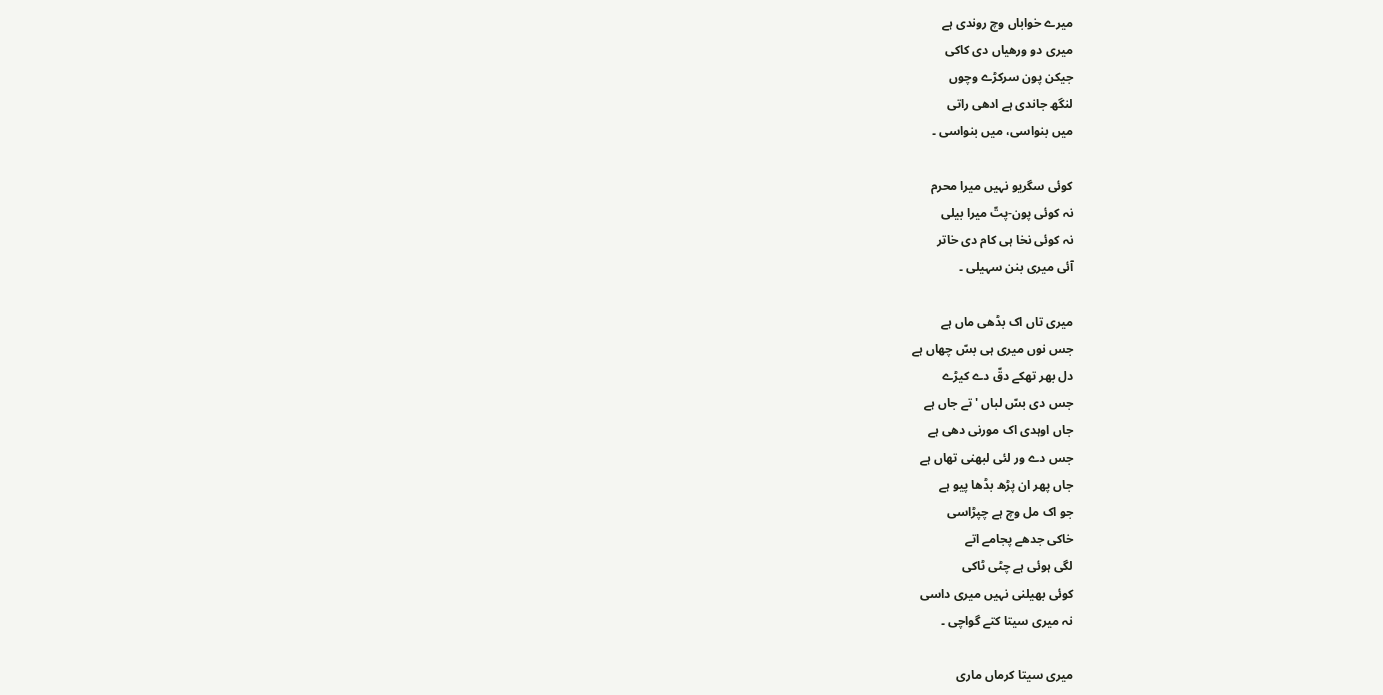میرے خواباں وچ روندی ہے
میری دو ورھیاں دی کاکی
جیکن پون سرکڑے وچوں
لنگھ جاندی ہے ادھی راتی
میں بنواسی، میں بنواسی ۔

کوئی سگریو نہیں میرا محرم
نہ کوئی پون-پتّ میرا بیلی
نہ کوئی نخا ہی کام دی خاتر
آئی میری بنن سہیلی ۔

میری تاں اک بڈھی ماں ہے
جس نوں میری ہی بسّ چھاں ہے
دل بھر تھکے دقّ دے کیڑے
جس دی بسّ لباں 'تے جاں ہے
جاں اوہدی اک مورنی دھی ہے
جس دے ور لئی لبھنی تھاں ہے
جاں پھر ان پڑھ بڈھا پیو ہے
جو اک مل وچ ہے چپڑاسی
خاکی جدھے پجامے اتے
لگی ہوئی ہے چٹی ٹاکی
کوئی بھیلنی نہیں میری داسی
نہ میری سیتا کتے گواچی ۔

میری سیتا کرماں ماری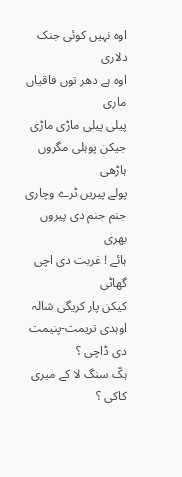اوہ نہیں کوئی جنک دلاری
اوہ ہے دھر توں فاقیاں ماری
پیلی پیلی ماڑی ماڑی
جیکن پوہلی مگروں ہاڑھی
پولے پیریں ٹرے وچاری
جنم جنم دی پیروں بھری
ہائے ! غربت دی اچی گھاٹی
کیکن پار کریگی شالہ
اوہدی تریمت-پنیمت دی ڈاچی ؟
ہکّ سنگ لا کے میری کاکی ؟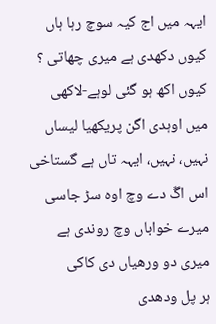ایہہ میں اج کیہ سوچ رہا ہاں
کیوں دکھدی ہے میری چھاتی ؟
کیوں اکھ ہو گئی لوہے-لاکھی
میں اوہدی اگن پریکھیا لیساں
نہیں، نہیں، ایہہ تاں ہے گستاخی
اس اگّ دے وچ اوہ سڑ جاسی
میرے خواباں وچ روندی ہے
میری دو ورھیاں دی کاکی
ہر پل ودھدی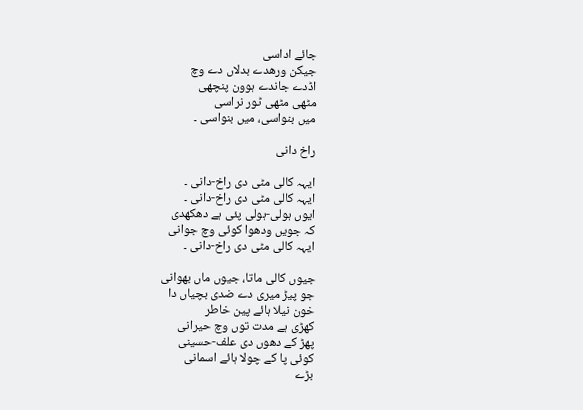جائے اداسی
جیکن ورھدے بدلاں دے وچ
اڈدے جاندے ہوون پنچھی
مٹھی مٹھی ٹور نراسی
میں بنواسی، میں بنواسی ۔

راخ دانی

ایہہ کالی مٹی دی راخ-دانی ۔
ایہہ کالی مٹی دی راخ-دانی ۔
ایوں ہولی-ہولی پئی ہے دھکھدی
کہ جویں ودھوا کوئی وچ جوانی
ایہہ کالی مٹی دی راخ-دانی ۔

جیوں کالی ماتا، جیوں ماں بھوانی
جو پیڑ میری دے ضدی بچیاں دا
خون نیلا ہائے پین خاطر
کھڑی ہے مدت توں وچ حیرانی
پھڑ کے دھوں دی علف-حسینی
کوئی پا کے چولا ہائے اسمانی
بڑے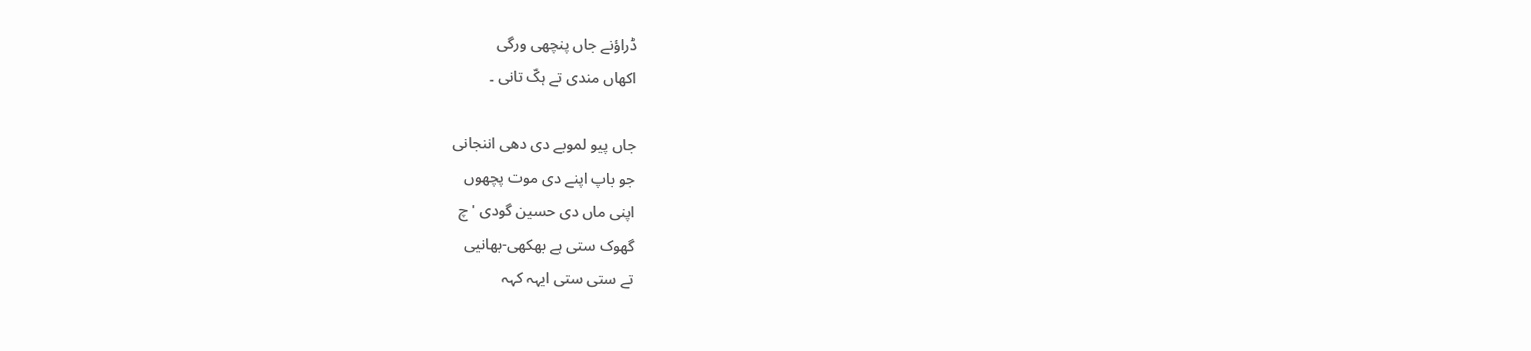ڈراؤنے جاں پنچھی ورگی
اکھاں مندی تے ہکّ تانی ۔

جاں پیو لموبے دی دھی اننجانی
جو باپ اپنے دی موت پچھوں
اپنی ماں دی حسین گودی 'چ
گھوک ستی ہے بھکھی-بھانیی
تے ستی ستی ایہہ کہہ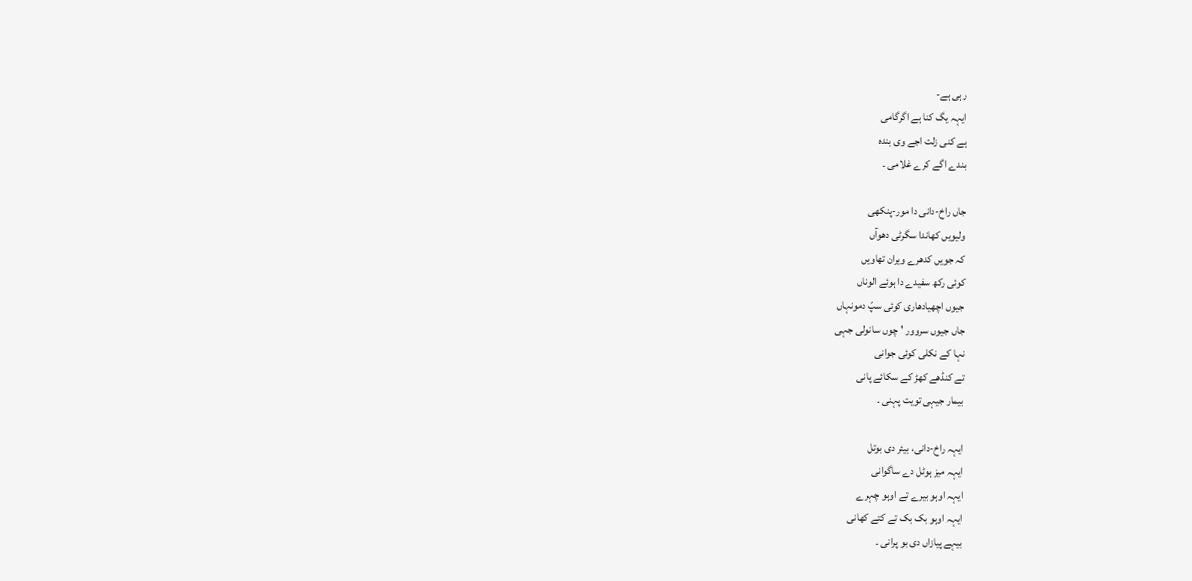رہی ہے-
ایہہ یگ کنا ہے اگرگامی
ہے کنی زلت اجے وی بندہ
بندے اگے کرے غلامی ۔

جاں راخ-دانی دا مور-پنکھی
ولیویں کھاندا سگرٹی دھوآں
کہ جویں کدھرے ویران تھاویں
کوئی رکھ سفیدے دا ہوئے الوناں
جیوں اچھیادھاری کوئی سپّ دمونہاں
جاں جیوں سروور 'چوں سانولی جہی
نہا کے نکلی کوئی جوانی
تے کنڈھے کھڑ کے سکائے پانی
بیمار جیہی تویت پہنی ۔

ایہہ راخ-دانی، بیئر دی بوتل
ایہہ میز ہوٹل دے ساگوانی
ایہہ اوہو بیرے تے اوہو چہرے
ایہہ اوہو بک بک تے کتے کھانی
بیہے پیازاں دی بو پرانی ۔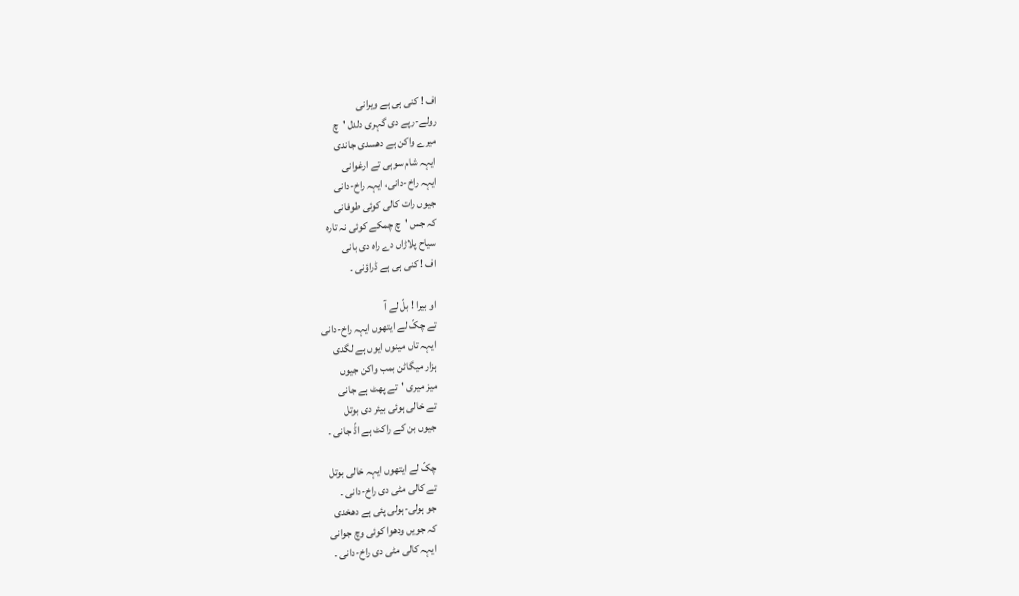اف ! کنی ہی ہے ویرانی
رولے-رپے دی گہری دلدل 'چ
میرے واکن ہے دھسدی جاندی
ایہہ شام سوہی تے ارغوانی
ایہہ راخ-دانی، ایہہ راخ-دانی
جیوں رات کالی کوئی طوفانی
کہ جس 'چ چمکے کوئی نہ تارہ
سیاح پلاڑاں دے راہ دی بانی
اف ! کنی ہی ہے ڈراؤنی ۔

او بیرا ! بلّ لے آ
تے چکّ لے ایتھوں ایہہ راخ-دانی
ایہہ تاں مینوں ایوں ہے لگدی
ہزار میگاٹن بمب واکن جیوں
میز میری 'تے پھٹ ہے جانی
تے خالی ہوئی بیئر دی بوتل
جیوں بن کے راکٹ ہے اڈّ جانی ۔

چکّ لے ایتھوں ایہہ خالی بوتل
تے کالی مٹی دی راخ-دانی ۔
جو ہولی-ہولی پئی ہے دھخدی
کہ جویں ودھوا کوئی وچ جوانی
ایہہ کالی مٹی دی راخ-دانی ۔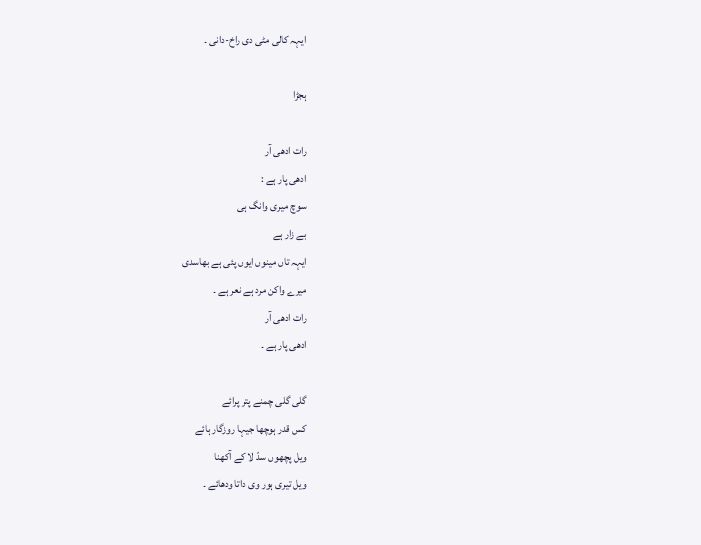ایہہ کالی مٹی دی راخ-دانی ۔

ہجڑا

رات ادھی آر
ادھی پار ہے :
سوچ میری وانگ ہی
بے زار ہے
ایہہ تاں مینوں ایوں پئی ہے بھاسدی
میرے واکن مرد ہے نعر ہے ۔
رات ادھی آر
ادھی پار ہے ۔

گلی گلی چمنے پتر پرائے
کس قدر ہوچھا جیہا روزگار ہائے
ویل پچھوں سدّ لا کے آکھنا
ویل تیری ہور وی داتا ودھائے ۔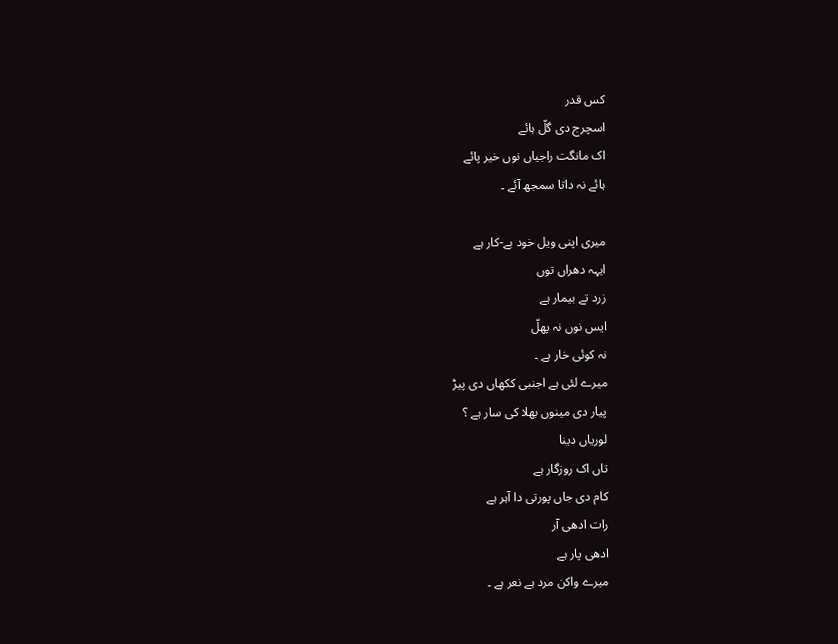کس قدر
اسچرج دی گلّ ہائے
اک مانگت راجیاں نوں خیر پائے
ہائے نہ داتا سمجھ آئے ۔

میری اپنی ویل خود بے-کار ہے
ایہہ دھراں توں
زرد تے بیمار ہے
ایس نوں نہ پھلّ
نہ کوئی خار ہے ۔
میرے لئی ہے اجنبی ککھاں دی پیڑ
پیار دی مینوں بھلا کی سار ہے ؟
لوریاں دینا
تاں اک روزگار ہے
کام دی جاں پورتی دا آہر ہے
رات ادھی آر
ادھی پار ہے
میرے واکن مرد ہے نعر ہے ۔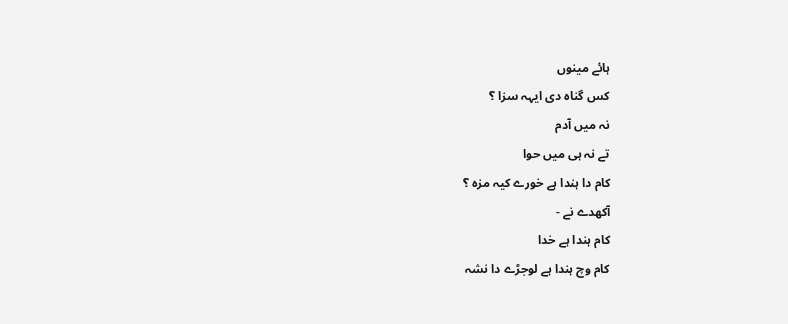ہائے مینوں
کس گناہ دی ایہہ سزا ؟
نہ میں آدم
تے نہ ہی میں حوا
کام دا ہندا ہے خورے کیہ مزہ ؟
آکھدے نے -
کام ہندا ہے خدا
کام وچ ہندا ہے لوجڑے دا نشہ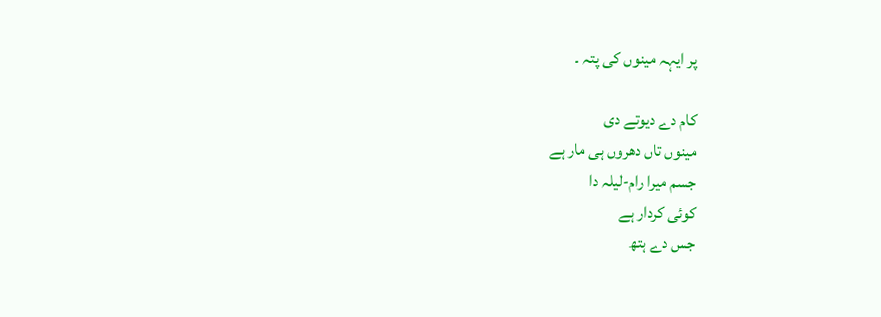پر ایہہ مینوں کی پتہ ۔

کام دے دیوتے دی
مینوں تاں دھروں ہی مار ہے
جسم میرا رام-لیلہ دا
کوئی کردار ہے
جس دے ہتھ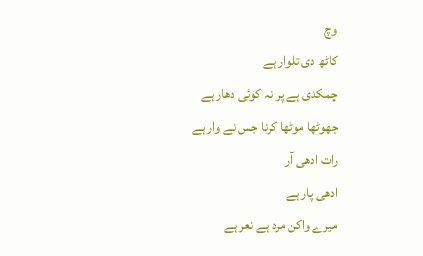وچ
کاٹھ دی تلوار ہے
چمکدی ہے پر نہ کوئی دھار ہے
جھوٹھا موٹھا کرنا جس نے وار ہے
رات ادھی آر
ادھی پار ہے
میرے واکن مرد ہے نعر ہے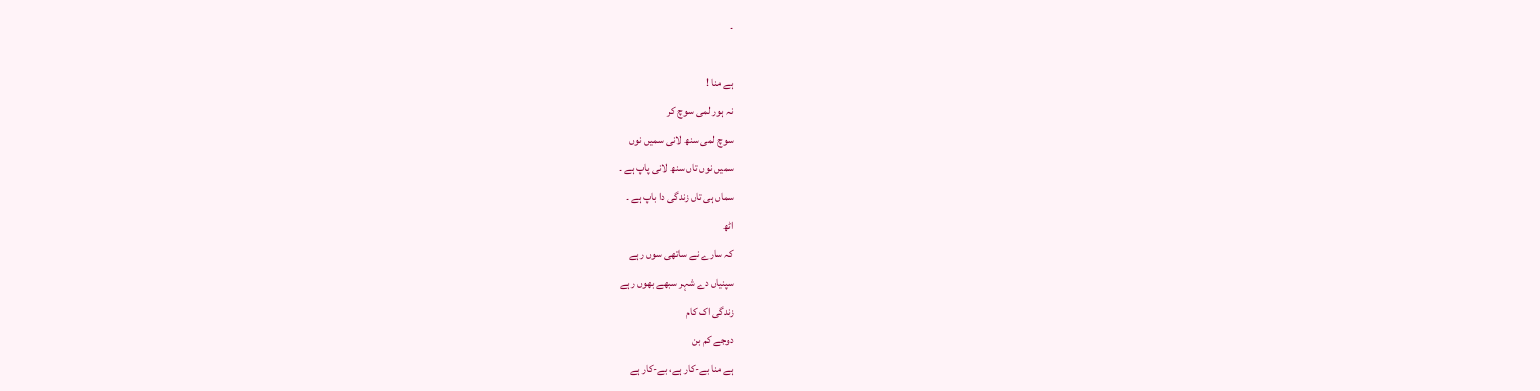۔

ہے منا !
نہ ہور لمی سوچ کر
سوچ لمی سنھ لانی سمیں نوں
سمیں نوں تاں سنھ لانی پاپ ہے ۔
سماں ہی تاں زندگی دا باپ ہے ۔
اٹھ
کہ سارے نے ساتھی سوں رہے
سپنیاں دے شہر سبھے بھوں رہے
زندگی اک کام
دوجے کم بن
ہے منا بے-کار ہے، بے-کار ہے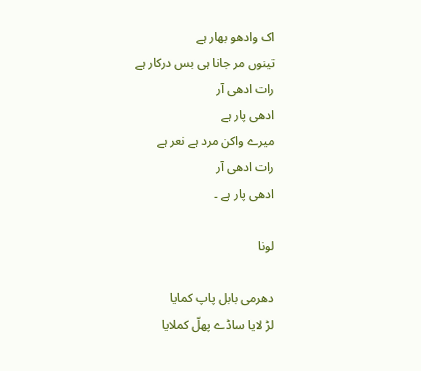اک وادھو بھار ہے
تینوں مر جانا ہی بس درکار ہے
رات ادھی آر
ادھی پار ہے
میرے واکن مرد ہے نعر ہے
رات ادھی آر
ادھی پار ہے ۔

لونا

دھرمی بابل پاپ کمایا
لڑ لایا ساڈے پھلّ کملایا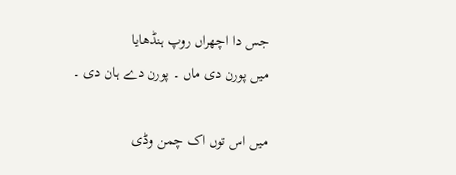جس دا اچھراں روپ ہنڈھایا
میں پورن دی ماں ۔ پورن دے ہان دی ۔

میں اس توں اک چمن وڈی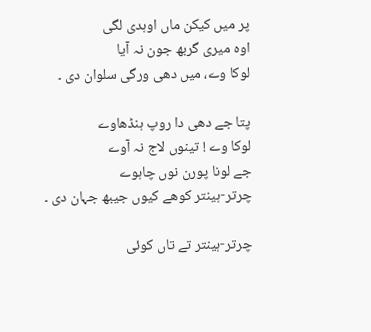پر میں کیکن ماں اوہدی لگی
اوہ میری گربھ جون نہ آیا
لوکا وے، میں دھی ورگی سلوان دی ۔

پتا جے دھی دا روپ ہنڈھاوے
لوکا وے ! تینوں لاج نہ آوے
جے لونا پورن نوں چاہوے
چرتر-ہینتر کوھے کیوں جیبھ جہان دی ۔

چرتر-ہینتر تے تاں کوئی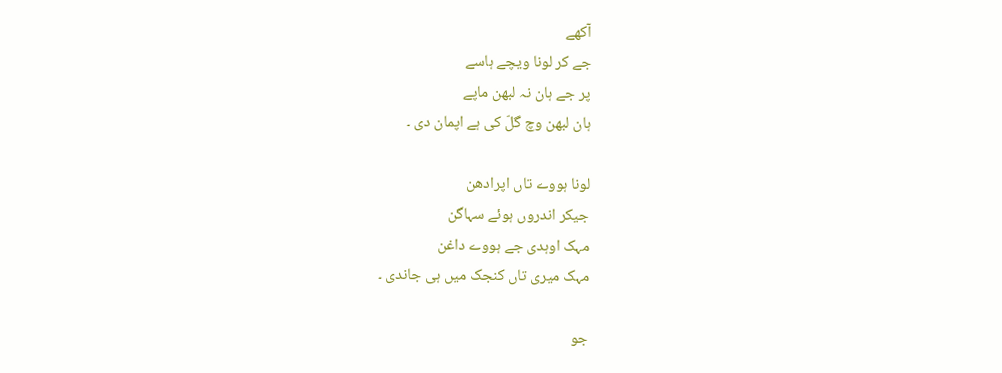آکھے
جے کر لونا ویچے ہاسے
پر جے ہان نہ لبھن ماپے
ہان لبھن وچ گلّ کی ہے اپمان دی ۔

لونا ہووے تاں اپرادھن
جیکر اندروں ہوئے سہاگن
مہک اوہدی جے ہووے داغن
مہک میری تاں کنجک میں ہی جاندی ۔

جو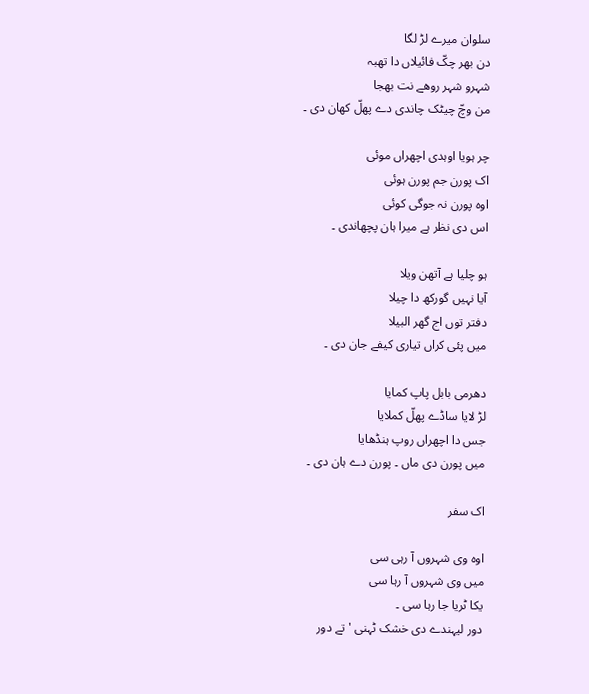سلوان میرے لڑ لگا
دن بھر چکّ فائیلاں دا تھبہ
شہرو شہر روھے نت بھجا
من وچّ چیٹک چاندی دے پھلّ کھان دی ۔

چر ہویا اوہدی اچھراں موئی
اک پورن جم پورن ہوئی
اوہ پورن نہ جوگی کوئی
اس دی نظر ہے میرا ہان پچھاندی ۔

ہو چلیا ہے آتھن ویلا
آیا نہیں گورکھ دا چیلا
دفتر توں اج گھر البیلا
میں پئی کراں تیاری کیفے جان دی ۔

دھرمی بابل پاپ کمایا
لڑ لایا ساڈے پھلّ کملایا
جس دا اچھراں روپ ہنڈھایا
میں پورن دی ماں ۔ پورن دے ہان دی ۔

اک سفر

اوہ وی شہروں آ رہی سی
میں وی شہروں آ رہا سی
یکا ٹریا جا رہا سی ۔
دور لیہندے دی خشک ٹہنی 'تے دور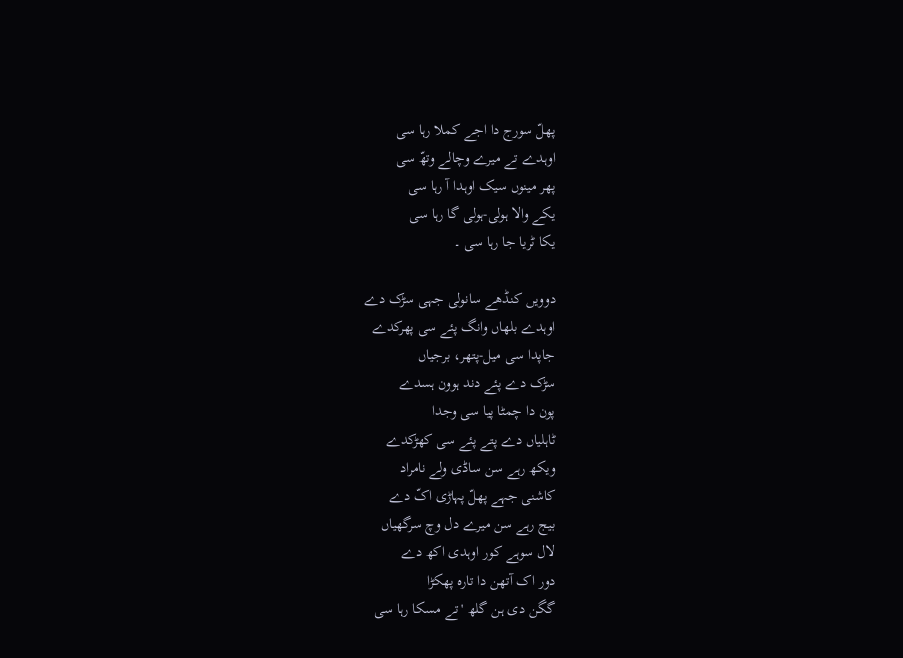پھلّ سورج دا اجے کملا رہا سی
اوہدے تے میرے وچالے وتھّ سی
پھر مینوں سیک اوہدا آ رہا سی
یکے والا ہولی-ہولی گا رہا سی
یکا ٹریا جا رہا سی ۔

دوویں کنڈھے سانولی جہی سڑک دے
اوہدے بلھاں وانگ پئے سی پھرکدے
جاپدا سی میل-پتھر، برجیاں
سڑک دے پئے دند ہوون ہسدے
پون دا چمٹا پیا سی وجدا
ٹاہلیاں دے پتے پئے سی کھڑکدے
ویکھ رہے سن ساڈی ولے نامراد
کاشنی جہے پھلّ پہاڑی اکّ دے
بیج رہے سن میرے دل وچ سرگھیاں
لال سوہے کور اوہدی اکھ دے
دور اک آتھن دا تارہ پھکڑا
گگن دی ہن گلھ 'تے مسکا رہا سی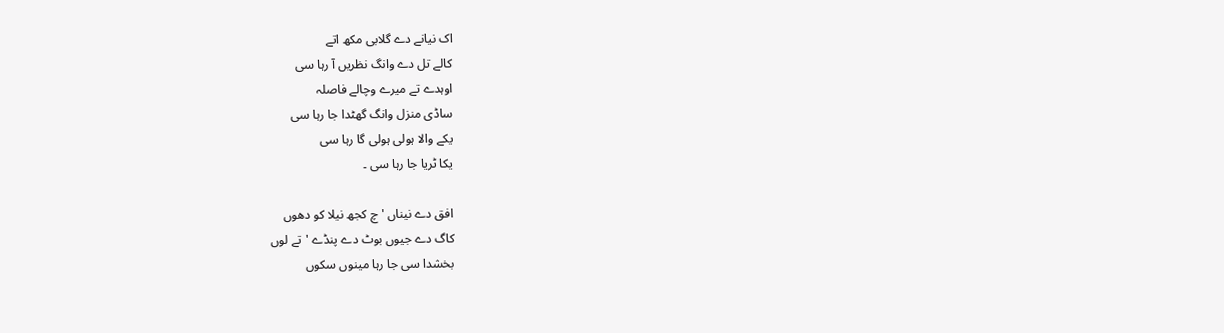اک نیانے دے گلابی مکھ اتے
کالے تل دے وانگ نظریں آ رہا سی
اوہدے تے میرے وچالے فاصلہ
ساڈی منزل وانگ گھٹدا جا رہا سی
یکے والا ہولی ہولی گا رہا سی
یکا ٹریا جا رہا سی ۔

افق دے نیناں 'چ کجھ نیلا کو دھوں
کاگ دے جیوں بوٹ دے پنڈے 'تے لوں
بخشدا سی جا رہا مینوں سکوں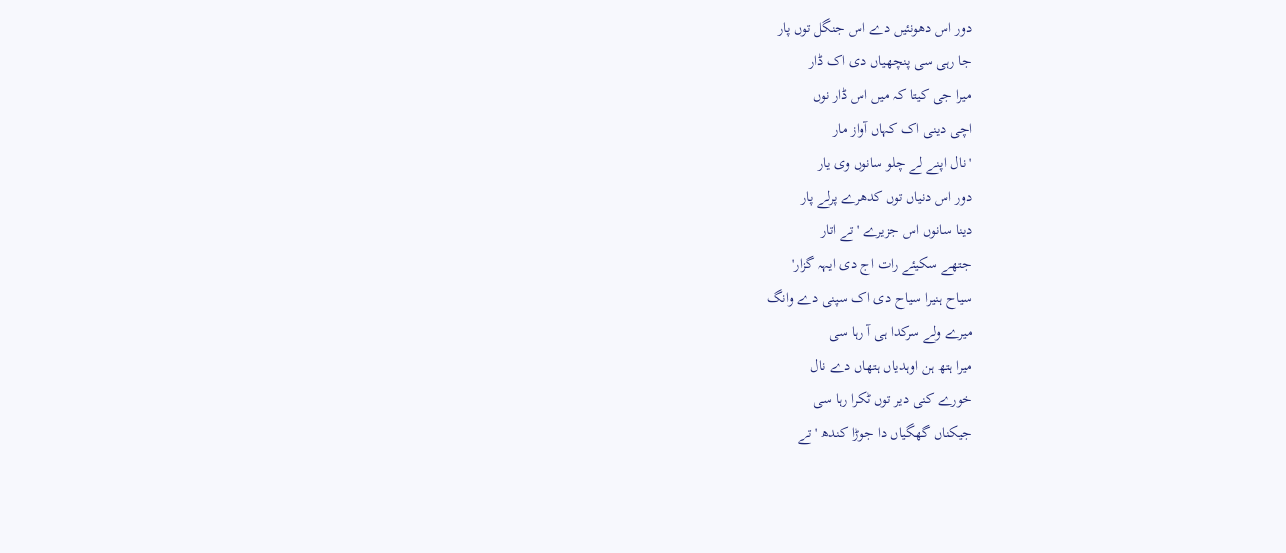دور اس دھونئیں دے اس جنگل توں پار
جا رہی سی پنچھیاں دی اک ڈار
میرا جی کیتا کہ میں اس ڈار نوں
اچی دینی اک کہاں آواز مار
'نال اپنے لے چلو سانوں وی یار
دور اس دنیاں توں کدھرے پرلے پار
دینا سانوں اس جزیرے 'تے اتار
جتھے سکیئے رات اج دی ایہہ گزار'
سیاح ہنیرا سیاح دی اک سپنی دے وانگ
میرے ولے سرکدا ہی آ رہا سی
میرا ہتھ ہن اوہدیاں ہتھاں دے نال
خورے کنی دیر توں ٹکرا رہا سی
جیکناں گھگیاں دا جوڑا کندھ 'تے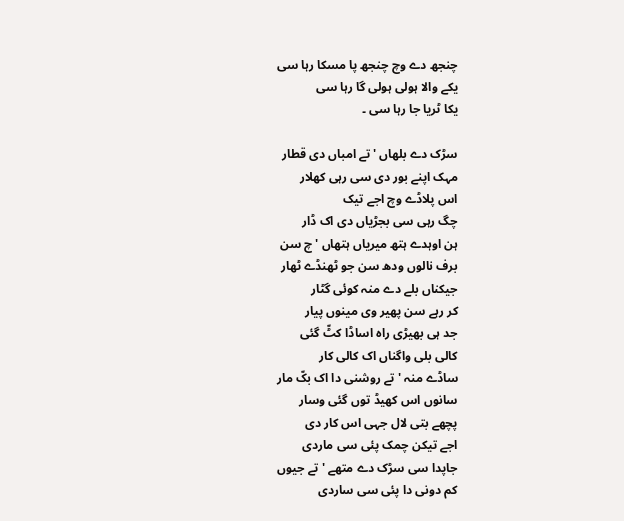چنجھ دے وچ چنجھ پا مسکا رہا سی
یکے والا ہولی ہولی گا رہا سی
یکا ٹریا جا رہا سی ۔

سڑک دے بلھاں 'تے امباں دی قطار
مہک اپنے بور دی سی رہی کھلار
اس پلاڈے وچ اجے تیک
چگ رہی سی بجڑیاں دی اک ڈار
ہن اوہدے ہتھ میریاں ہتھاں 'چ سن
برف نالوں ودھ سن جو ٹھنڈے ٹھار
جیکناں بلے دے منہ کوئی گٹار
کر رہے سن پھیر وی مینوں پیار
جد ہی بھیڑی راہ اساڈا کٹّ گئی
کالی بلی واگناں اک کالی کار
ساڈے منہ 'تے روشنی دا اک بکّ مار
سانوں اس کھیڈ توں گئی وسار
پچھے بتی لال جہی اس کار دی
اجے تیکن چمک پئی سی ماردی
جاپدا سی سڑک دے متھے 'تے جیوں
کم دونی دا پئی سی ساردی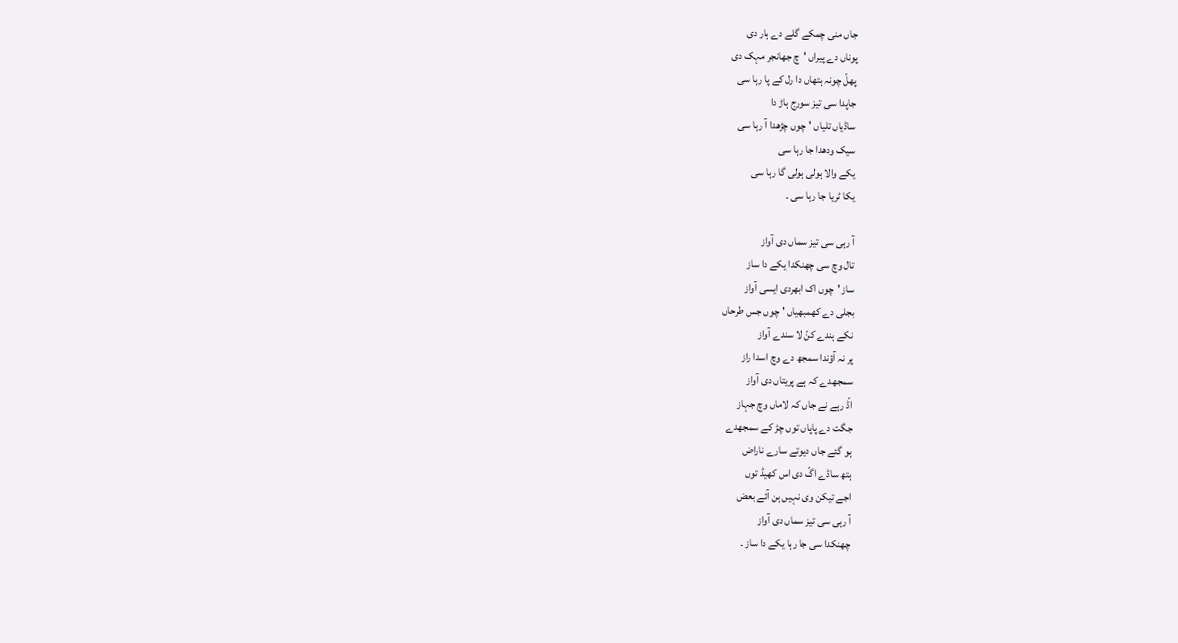جاں منی چمکے گلے دے ہار دی
پوناں دے پیراں 'چ جھانجر مہک دی
پھلّ چونہ ہتھاں دا رل کے پا رہا سی
جاپدا سی تیز سورج ہاڑ دا
ساڈیاں تلیاں 'چوں چڑھدا آ رہا سی
سیک ودھدا جا رہا سی
یکے والا ہولی ہولی گا رہا سی
یکا ٹریا جا رہا سی ۔

آ رہی سی تیز سماں دی آواز
تال وچ سی چھنکدا یکے دا ساز
ساز 'چوں اک ابھردی ایسی آواز
بجلی دے کھمبھیاں 'چوں جس طرحاں
نکے ہندے کنّ لا سندے آواز
پر نہ آؤندا سمجھ دے وچ اسدا راز
سمجھدے کہ ہے پریتاں دی آواز
اڈّ رہے نے جاں کہ لاماں وچ جہاز
جگت دے پاپاں توں چڑ کے سمجھدے
ہو گئے جاں دیوتے سارے ناراض
ہتھ ساڈے اگّ دی اس کھیڈ توں
اجے تیکن وی نہیں ہن آئے بعض
آ رہی سی تیز سماں دی آواز
چھنکدا سی جا رہا یکے دا ساز ۔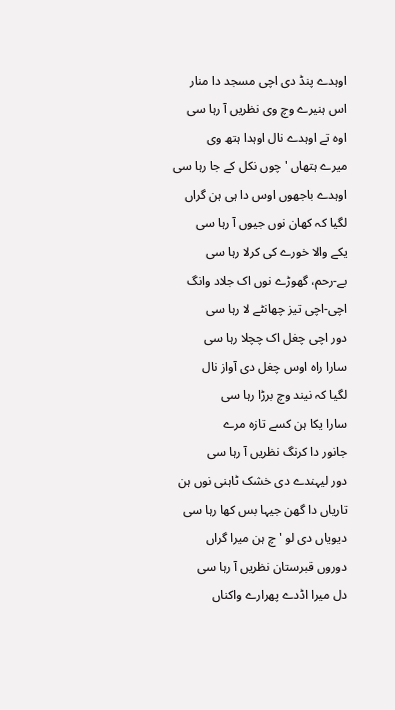اوہدے پنڈ دی اچی مسجد دا منار
اس ہنیرے وچ وی نظریں آ رہا سی
اوہ تے اوہدے نال اوہدا ہتھ وی
میرے ہتھاں 'چوں نکل کے جا رہا سی
اوہدے باجھوں اوس دا ہی ہن گراں
لگیا کہ کھان نوں جیوں آ رہا سی
یکے والا خورے کی کرلا رہا سی
بے-رحم، گھوڑے نوں اک جلاد وانگ
اچی-اچی تیز چھانٹے لا رہا سی
دور اچی چغل اک چچلا رہا سی
سارا راہ اوس چغل دی آواز نال
لگیا کہ نیند وچ برڑا رہا سی
سارا یکا ہن کسے تازہ مرے
جانور دا کرنگ نظریں آ رہا سی
دور لیہندے دی خشک ٹاہنی نوں ہن
تاریاں دا گھن جیہا بس کھا رہا سی
دیویاں دی لو 'چ ہن میرا گراں
دوروں قبرستان نظریں آ رہا سی
دل میرا اڈدے پھرارے واکناں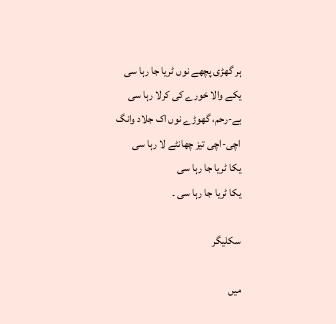ہر گھڑی پچھے نوں ٹریا جا رہا سی
یکے والا خورے کی کرلا رہا سی
بے-رحم، گھوڑے نوں اک جلاد وانگ
اچی-اچی تیز چھانٹے لا رہا سی
یکا ٹریا جا رہا سی
یکا ٹریا جا رہا سی ۔

سکلیگر

میں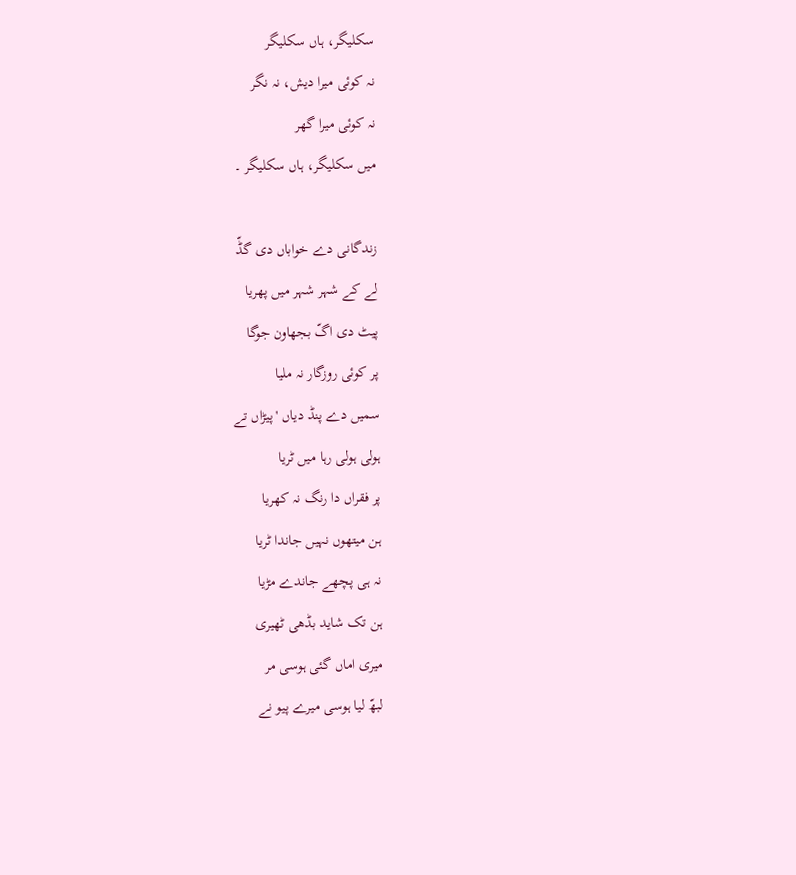سکلیگر، ہاں سکلیگر
نہ کوئی میرا دیش، نہ نگر
نہ کوئی میرا گھر
میں سکلیگر، ہاں سکلیگر ۔

زندگانی دے خواباں دی گڈّ
لے کے شہر شہر میں پھریا
پیٹ دی اگّ بجھاون جوگا
پر کوئی روزگار نہ ملیا
سمیں دے پنڈ دیاں 'پیڑاں تے
ہولی ہولی رہا میں ٹریا
پر فقراں دا رنگ نہ کھریا
ہن میتھوں نہیں جاندا ٹریا
نہ ہی پچھے جاندے مڑیا
ہن تک شاید بڈھی ٹھیری
میری اماں گئی ہوسی مر
لبھّ لیا ہوسی میرے پیو نے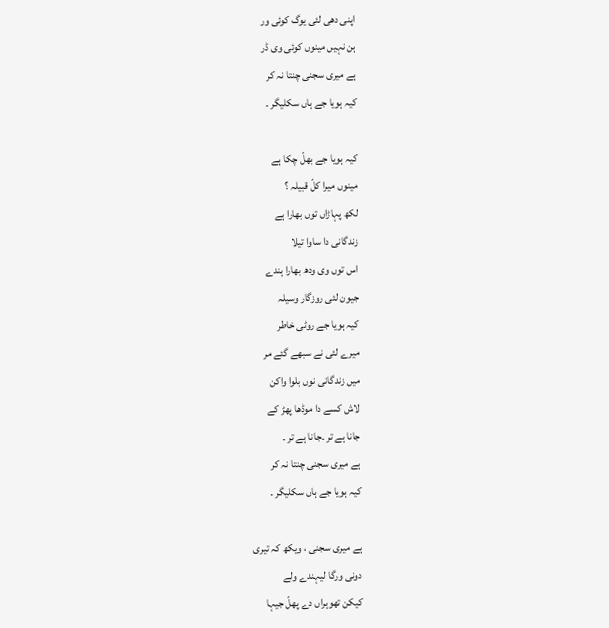اپنی دھی لئی یوگ کوئی ور
ہن نہیں مینوں کوئی وی ڈر
ہے میری سجنی چنتا نہ کر
کیہ ہویا جے ہاں سکلیگر ۔

کیہ ہویا جے بھلّ چکا ہے
مینوں میرا کلّ قبیلہ ؟
لکھ پہاڑاں توں بھارا ہے
زندگانی دا ساوا تیلا
اس توں وی ودھ بھارا ہندے
جیون لئی روزگار وسیلہ
کیہ ہویا جے روٹی خاطر
میرے لئی نے سبھے گئے مر
میں زندگانی نوں بلوا واکن
لاش کسے دا موڈھا پھڑ کے
جانا ہے تر ۔جانا ہے تر ۔
ہے میری سجنی چنتا نہ کر
کیہ ہویا جے ہاں سکلیگر ۔

ہے میری سجنی ، ویکھ کہ تیری
دونی ورگا لیہندے ولے
کیکن تھوہراں دے پھلّ جیہا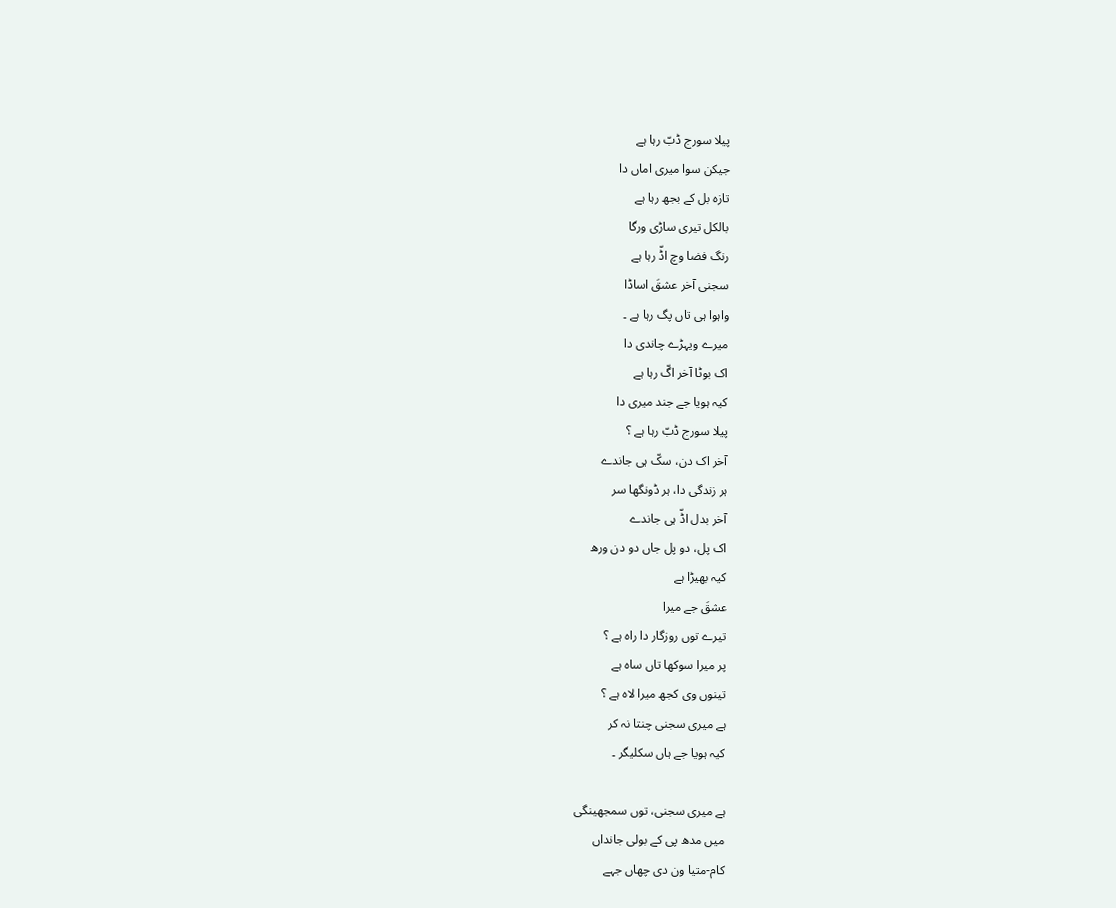پیلا سورج ڈبّ رہا ہے
جیکن سوا میری اماں دا
تازہ بل کے بجھ رہا ہے
بالکل تیری ساڑی ورگا
رنگ فضا وچ اڈّ رہا ہے
سجنی آخر عشقَ اساڈا
واہوا ہی تاں پگ رہا ہے ۔
میرے ویہڑے چاندی دا
اک بوٹا آخر اگّ رہا ہے
کیہ ہویا جے جند میری دا
پیلا سورج ڈبّ رہا ہے ؟
آخر اک دن، سکّ ہی جاندے
ہر زندگی دا، ہر ڈونگھا سر
آخر بدل اڈّ ہی جاندے
اک پل، دو پل جاں دو دن ورھ
کیہ بھیڑا ہے
عشقَ جے میرا
تیرے توں روزگار دا راہ ہے ؟
پر میرا سوکھا تاں ساہ ہے
تینوں وی کجھ میرا لاہ ہے ؟
ہے میری سجنی چنتا نہ کر
کیہ ہویا جے ہاں سکلیگر ۔

ہے میری سجنی، توں سمجھینگی
میں مدھ پی کے بولی جانداں
کام-متیا ون دی چھاں جہے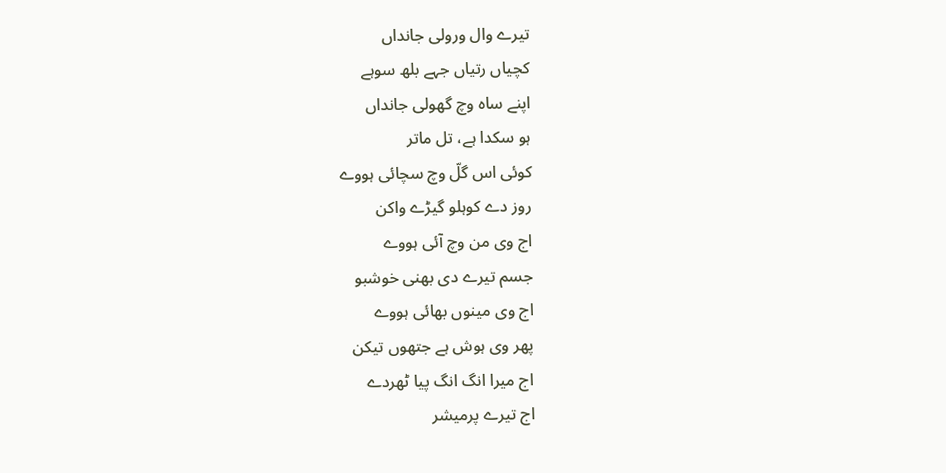تیرے وال ورولی جانداں
کچیاں رتیاں جہے بلھ سوہے
اپنے ساہ وچ گھولی جانداں
ہو سکدا ہے، تل ماتر
کوئی اس گلّ وچ سچائی ہووے
روز دے کوہلو گیڑے واکن
اج وی من وچ آئی ہووے
جسم تیرے دی بھنی خوشبو
اج وی مینوں بھائی ہووے
پھر وی ہوش ہے جتھوں تیکن
اج میرا انگ انگ پیا ٹھردے
اج تیرے پرمیشر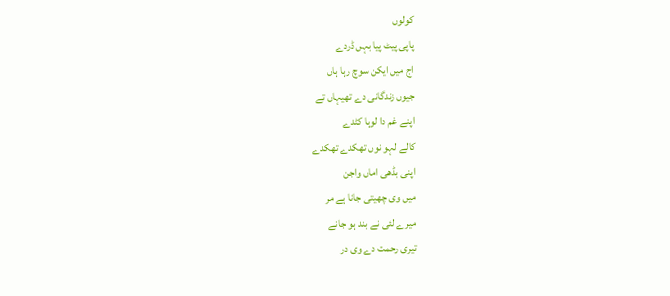کولوں
پاپی پیٹ پیا بہں ڈردے
اج میں ایکن سوچ رہا ہاں
جیوں زندگانی دے تھیہاں تے
اپنے غم دا لوہا کٹدے
کالے لہو نوں تھکدے تھکدے
اپنی بڈھی اماں واجن
میں وی چھیتی جانا ہے مر
میرے لئی نے بند ہو جانے
تیری رحمت دے وی در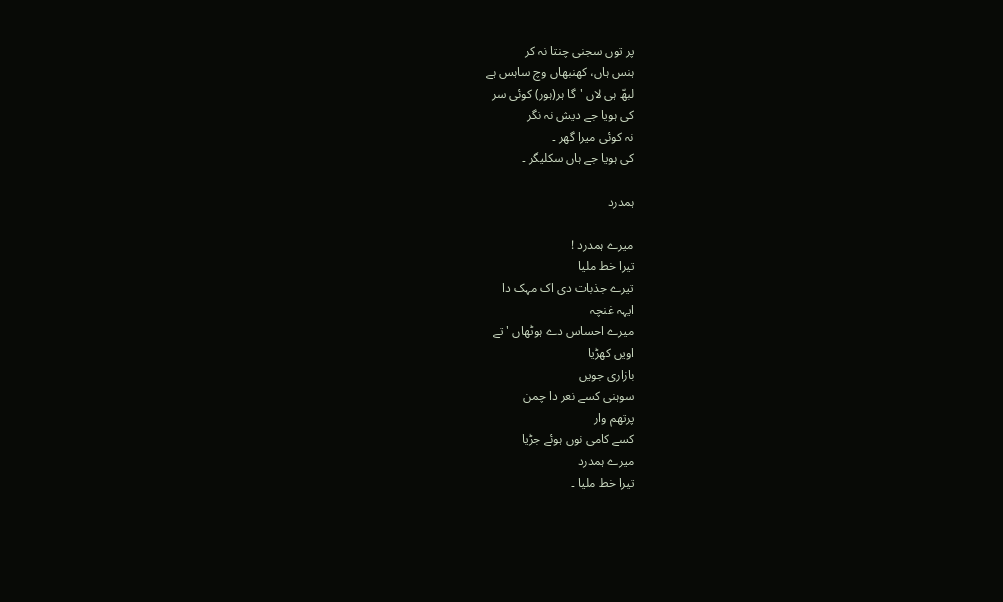پر توں سجنی چنتا نہ کر
ہنس ہاں، کھنبھاں وچ ساہس ہے
لبھّ ہی لاں 'گا ہر(ہور) کوئی سر
کی ہویا جے دیش نہ نگر
نہ کوئی میرا گھر ۔
کی ہویا جے ہاں سکلیگر ۔

ہمدرد

میرے ہمدرد !
تیرا خط ملیا
تیرے جذبات دی اک مہک دا
ایہہ غنچہ
میرے احساس دے ہوٹھاں 'تے
اویں کھڑیا
بازاری جویں
سوہنی کسے نعر دا چمن
پرتھم وار
کسے کامی نوں ہوئے جڑیا
میرے ہمدرد
تیرا خط ملیا ۔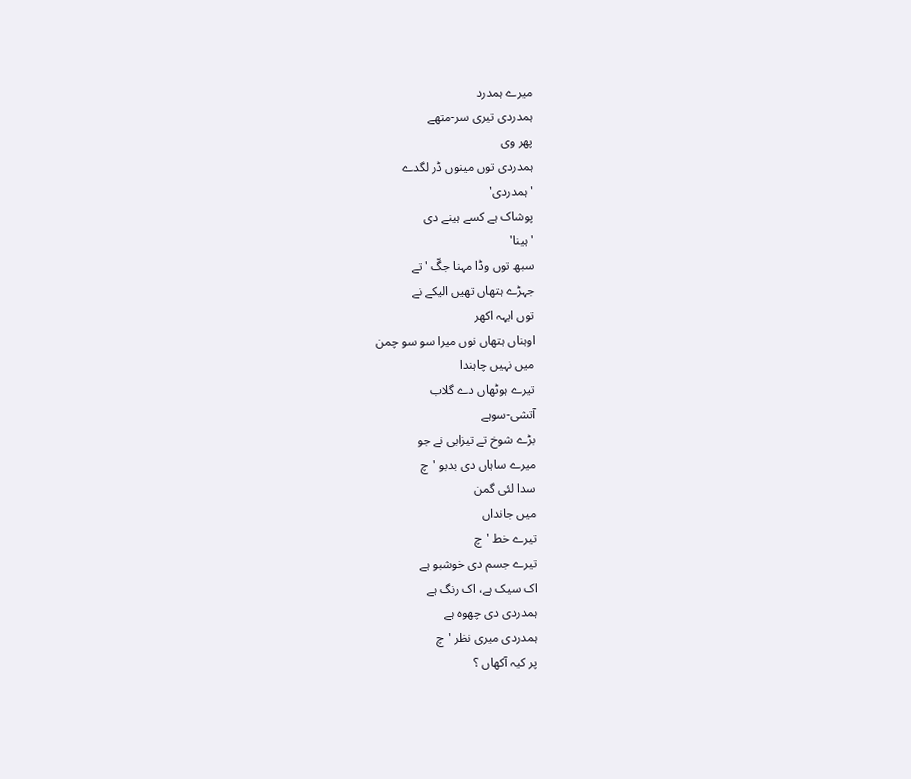میرے ہمدرد
ہمدردی تیری سر-متھے
پھر وی
ہمدردی توں مینوں ڈر لگدے
'ہمدردی'
پوشاک ہے کسے ہینے دی
'ہینا'
سبھ توں وڈا مہنا جگّ 'تے
جہڑے ہتھاں تھیں الیکے نے
توں ایہہ اکھر
اوہناں ہتھاں نوں میرا سو سو چمن
میں نہیں چاہندا
تیرے ہوٹھاں دے گلاب
آتشی-سوہے
بڑے شوخ تے تیزابی نے جو
میرے ساہاں دی بدبو 'چ
سدا لئی گمن
میں جانداں
تیرے خط 'چ
تیرے جسم دی خوشبو ہے
اک سیک ہے، اک رنگ ہے
ہمدردی دی چھوہ ہے
ہمدردی میری نظر 'چ
پر کیہ آکھاں ؟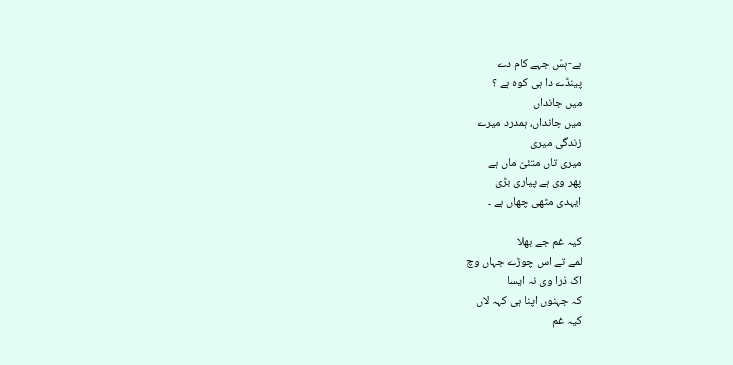بے-ہسّ جہے کام دے
پینڈے دا ہی کوہ ہے ؟
میں جانداں
میں جانداں، ہمدرد میرے
زندگی میری
میری تاں متئیّ ماں ہے
پھر وی ہے پیاری بڑی
ایہدی مٹھی چھاں ہے ۔

کیہ غم جے بھلا
لمے تے اس چوڑے جہاں وچ
اک ذرا وی نہ ایسا
کہ جہنوں اپنا ہی کہہ لاں
کیہ غم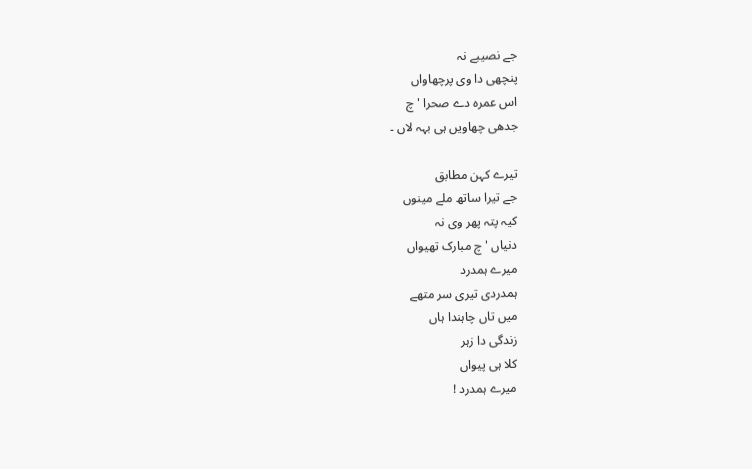جے نصیبے نہ
پنچھی دا وی پرچھاواں
اس عمرہ دے صحرا 'چ
جدھی چھاویں ہی بہہ لاں ۔

تیرے کہن مطابق
جے تیرا ساتھ ملے مینوں
کیہ پتہ پھر وی نہ
دنیاں 'چ مبارک تھیواں
میرے ہمدرد
ہمدردی تیری سر متھے
میں تاں چاہندا ہاں
زندگی دا زہر
کلا ہی پیواں
میرے ہمدرد !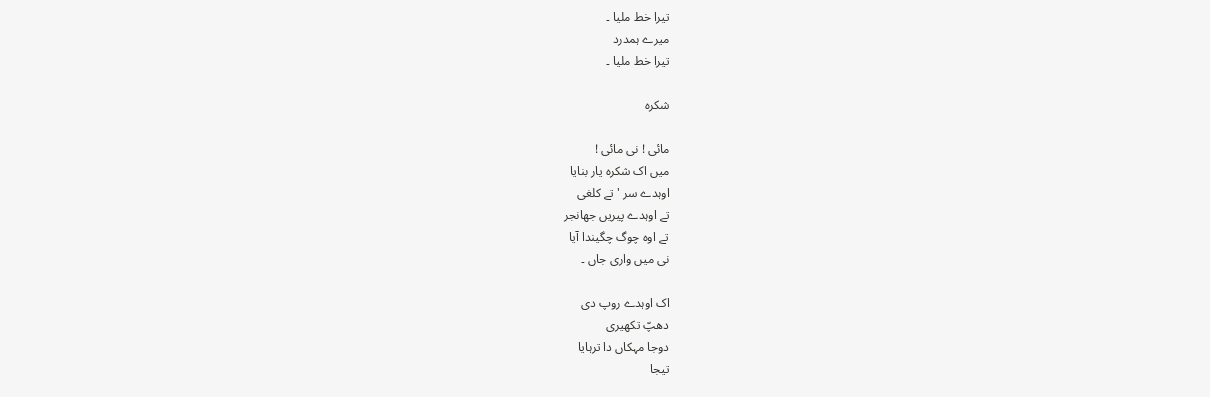تیرا خط ملیا ۔
میرے ہمدرد
تیرا خط ملیا ۔

شکرہ

مائی ! نی مائی !
میں اک شکرہ یار بنایا
اوہدے سر 'تے کلغی
تے اوہدے پیریں جھانجر
تے اوہ چوگ چگیندا آیا
نی میں واری جاں ۔

اک اوہدے روپ دی
دھپّ تکھیری
دوجا مہکاں دا ترہایا
تیجا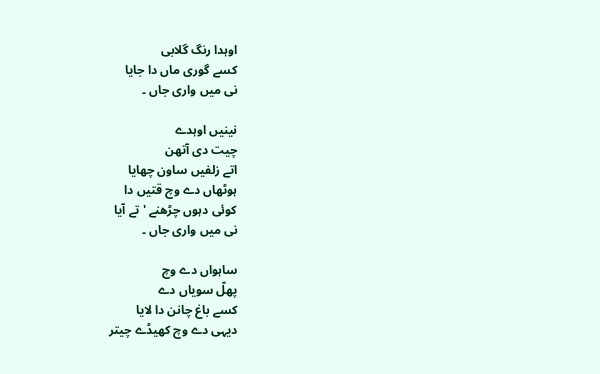اوہدا رنگ گلابی
کسے گوری ماں دا جایا
نی میں واری جاں ۔

نینیں اوہدے
چیت دی آتھن
اتے زلفیں ساون چھایا
ہوٹھاں دے وچ قتیں دا
کوئی دہوں چڑھنے 'تے آیا
نی میں واری جاں ۔

ساہواں دے وچ
پھلّ سویاں دے
کسے باغ چانن دا لایا
دیہی دے وچ کھیڈے چیتر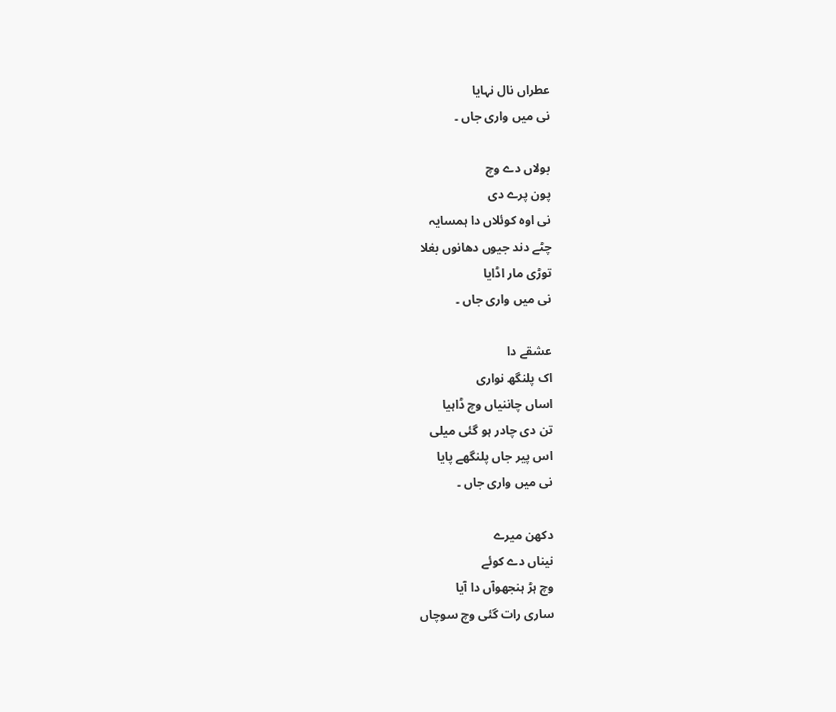عطراں نال نہایا
نی میں واری جاں ۔

بولاں دے وچ
پون پرے دی
نی اوہ کوئلاں دا ہمسایہ
چٹے دند جیوں دھانوں بغلا
توڑی مار اڈایا
نی میں واری جاں ۔

عشقے دا
اک پلنگھ نواری
اساں چاننیاں وچ ڈاہیا
تن دی چادر ہو گئی میلی
اس پیر جاں پلنگھے پایا
نی میں واری جاں ۔

دکھن میرے
نیناں دے کوئے
وچ ہڑ ہنجھوآں دا آیا
ساری رات گئی وچ سوچاں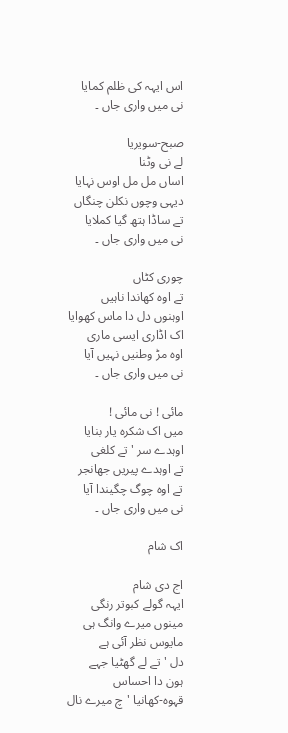اس ایہہ کی ظلم کمایا
نی میں واری جاں ۔

صبح-سویریا
لے نی وٹنا
اساں مل مل اوس نہایا
دیہی وچوں نکلن چنگاں
تے ساڈا ہتھ گیا کملایا
نی میں واری جاں ۔

چوری کٹاں
تے اوہ کھاندا ناہیں
اوہنوں دل دا ماس کھوایا
اک اڈاری ایسی ماری
اوہ مڑ وطنیں نہیں آیا
نی میں واری جاں ۔

مائی ! نی مائی !
میں اک شکرہ یار بنایا
اوہدے سر 'تے کلغی
تے اوہدے پیریں جھانجر
تے اوہ چوگ چگیندا آیا
نی میں واری جاں ۔

اک شام

اج دی شام
ایہہ گولے کبوتر رنگی
مینوں میرے وانگ ہی
مایوس نظر آئی ہے
دل 'تے لے گھٹیا جہے
ہون دا احساس
قہوہ-کھانیا 'چ میرے نال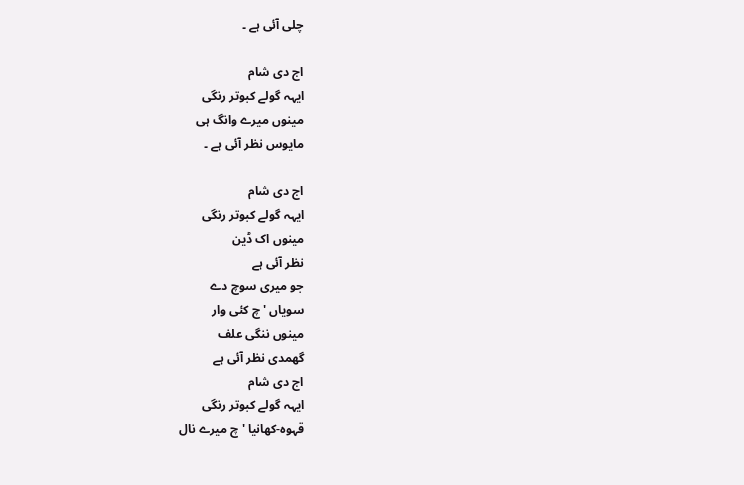چلی آئی ہے ۔

اج دی شام
ایہہ گولے کبوتر رنگی
مینوں میرے وانگ ہی
مایوس نظر آئی ہے ۔

اج دی شام
ایہہ گولے کبوتر رنگی
مینوں اک ڈین
نظر آئی ہے
جو میری سوچ دے
سویاں 'چ کئی وار
مینوں ننگی علف
گھمدی نظر آئی ہے
اج دی شام
ایہہ گولے کبوتر رنگی
قہوہ-کھانیا 'چ میرے نال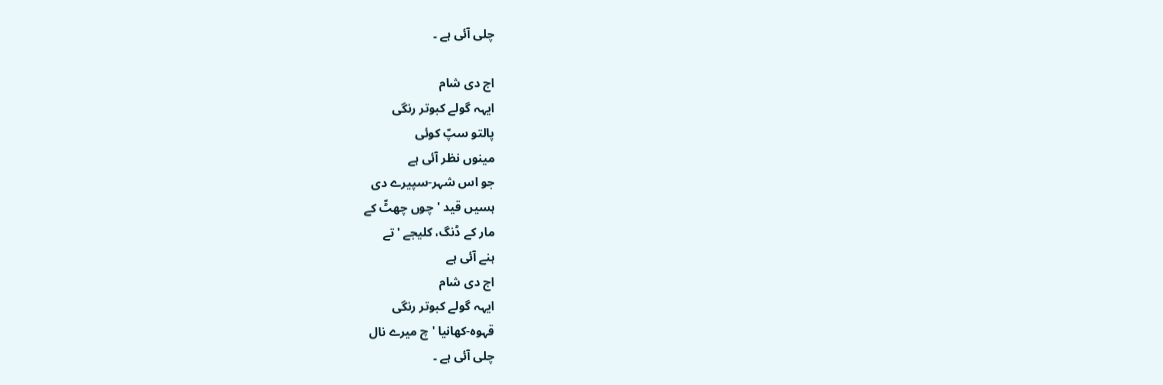چلی آئی ہے ۔

اج دی شام
ایہہ گولے کبوتر رنگی
پالتو سپّ کوئی
مینوں نظر آئی ہے
جو اس شہر-سپیرے دی
ہسیں قید 'چوں چھٹّ کے
مار کے ڈنگ، کلیجے 'تے
ہنے آئی ہے
اج دی شام
ایہہ گولے کبوتر رنگی
قہوہ-کھانیا 'چ میرے نال
چلی آئی ہے ۔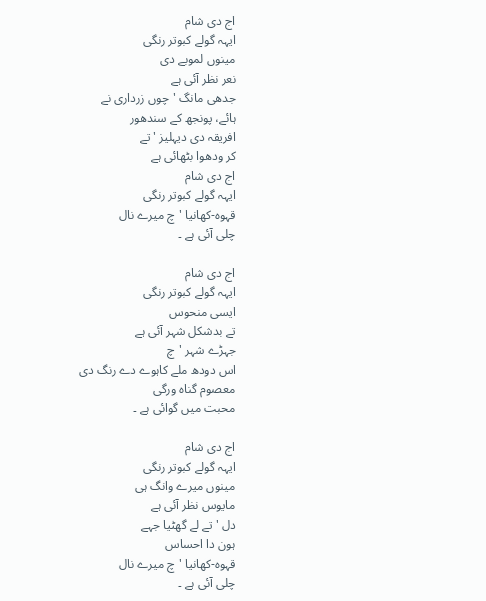اج دی شام
ایہہ گولے کبوتر رنگی
مینوں لموبے دی
نعر نظر آئی ہے
جدھی مانگ 'چوں زرداری نے
ہائے، پونجھ کے سندھور
افریقہ دی دیہلیز 'تے
کر ودھوا بٹھائی ہے
اج دی شام
ایہہ گولے کبوتر رنگی
قہوہ-کھانیا 'چ میرے نال
چلی آئی ہے ۔

اج دی شام
ایہہ گولے کبوتر رنگی
ایسی منحوس
تے بدشکل شہر آئی ہے
جہڑے شہر 'چ
اس دودھ ملے کاہوے دے رنگ دی
معصوم گناہ ورگی
محبت میں گوائی ہے ۔

اج دی شام
ایہہ گولے کبوتر رنگی
مینوں میرے وانگ ہی
مایوس نظر آئی ہے
دل 'تے لے گھٹیا جہے
ہون دا احساس
قہوہ-کھانیا 'چ میرے نال
چلی آئی ہے ۔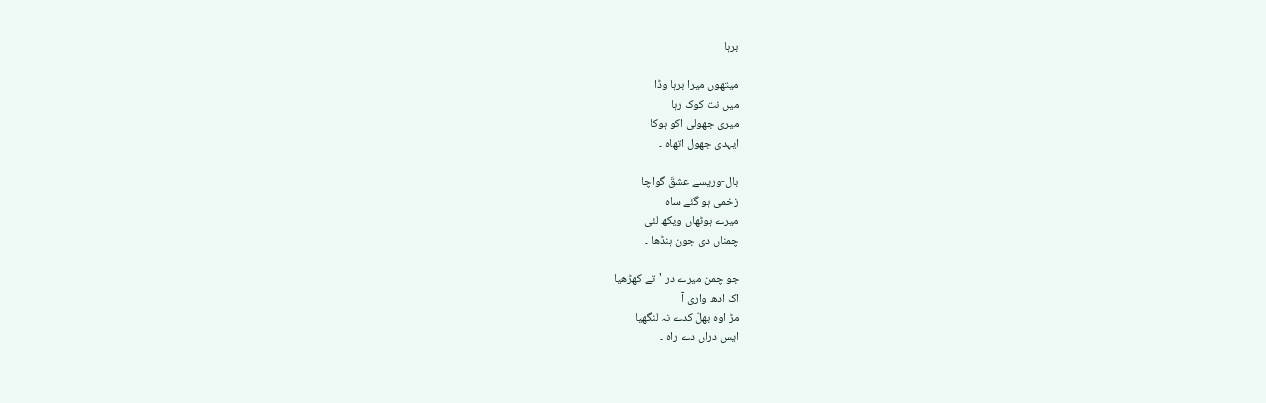برہا

میتھوں میرا برہا وڈا
میں نت کوک رہا
میری جھولی اکو ہوکا
ایہدی جھول اتھاہ ۔

بال-وریسے عشقَ گواچا
زخمی ہو گئے ساہ
میرے ہوٹھاں ویکھ لئی
چمناں دی جون ہنڈھا ۔

جو چمن میرے در 'تے کھڑھیا
اک ادھ واری آ
مڑ اوہ بھلّ کدے نہ لنگھیا
ایس دراں دے راہ ۔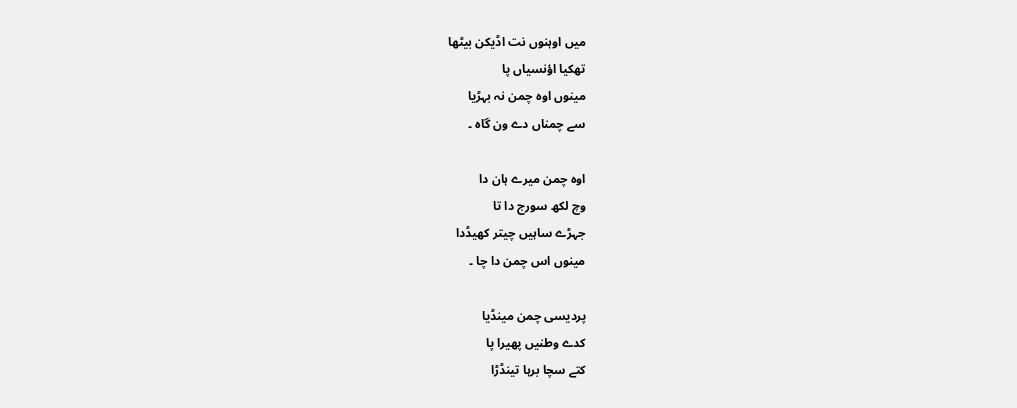میں اوہنوں نت اڈیکن بیٹھا
تھکیا اؤنسیاں پا
مینوں اوہ چمن نہ بہڑیا
سے چمناں دے ون گاہ ۔

اوہ چمن میرے ہان دا
وچ لکھ سورج دا تا
جہڑے ساہیں چیتر کھیڈدا
مینوں اس چمن دا چا ۔

پردیسی چمن مینڈیا
کدے وطنیں پھیرا پا
کتے سچا برہا تینڈڑا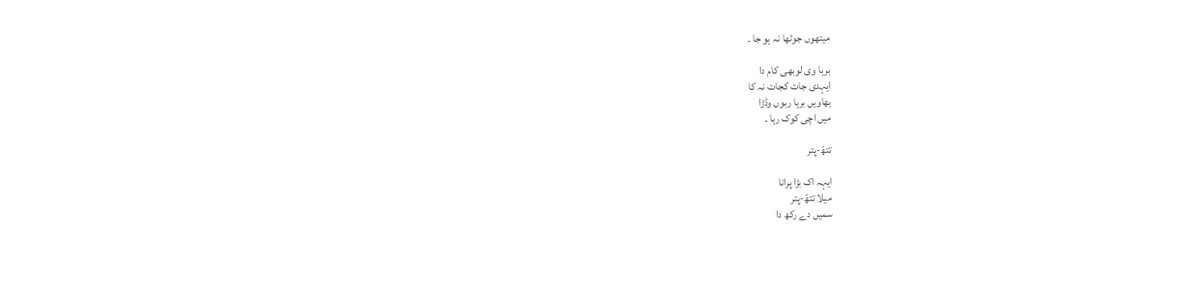میتھوں جوٹھا نہ ہو جا ۔

برہا وی لوبھی کام دا
ایہدی جات کجات نہ کا
بھاویں برہا ربوں وڈڑا
میں اچی کوک رہا ۔

تتھّ-پتر

ایہہ اک بڑا پرانا
میلا تتھّ-پتر
سمیں دے رکھ دا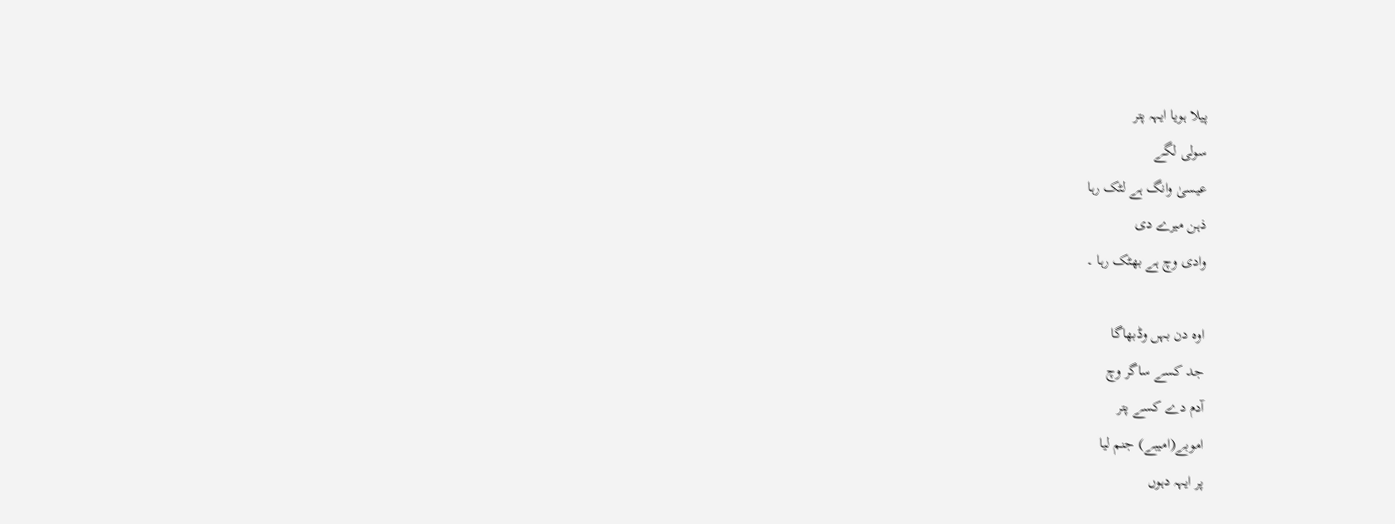پیلا ہویا ایہہ پتر
سولی لگے
عیسیٰ وانگ ہے لٹک رہا
ذہن میرے دی
وادی وچ ہے بھٹک رہا ۔

اوہ دن بہں وڈبھاگا
جد کسے ساگر وچ
آدم دے کسے پتر
اموبے(امیبے) جنم لیا
پر ایہہ دہوں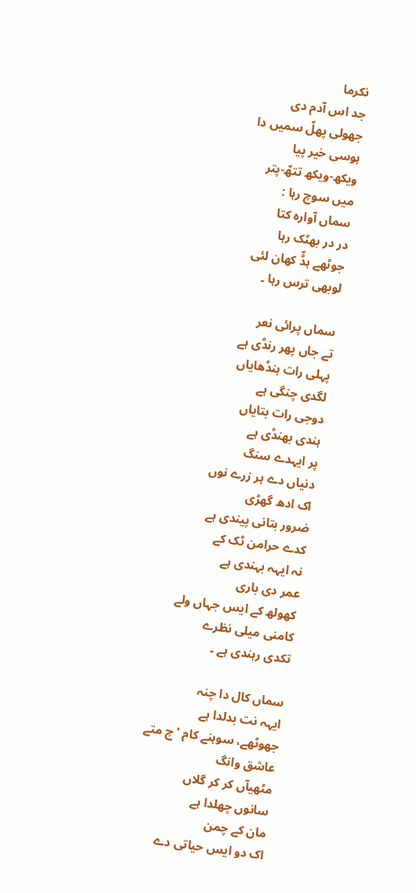نکرما
جد اس آدم دی
جھولی پھلّ سمیں دا
ہوسی خیر پیا
ویکھ-ویکھ تتھّ-پتر
میں سوچ رہا :
سماں آوارہ کتا
در در بھٹک رہا
جوٹھے ہڈّ کھان لئی
لوبھی ترس رہا ۔

سماں پرائی نعر
تے جاں پھر رنڈی ہے
پہلی رات ہنڈھایاں
لگدی چنگی ہے
دوجی رات بتایاں
ہندی بھنڈی ہے
پر ایہدے سنگ
دنیاں دے ہر زرے نوں
اک ادھ گھڑی
ضرور بتانی پیندی ہے
کدے حرامن ٹک کے
نہ ایہہ بہندی ہے
عمر دی باری
کھولھ کے ایس جہاں ولے
کامنی میلی نظرے
تکدی رہندی ہے ۔

سماں کال دا چنہ
ایہہ نت بدلدا ہے
جھوٹھے، سوہنے کام 'چ متے
عاشق وانگ
مٹھیآں کر کر گلاں
سانوں چھلدا ہے
مان کے چمن
اک دو ایس حیاتی دے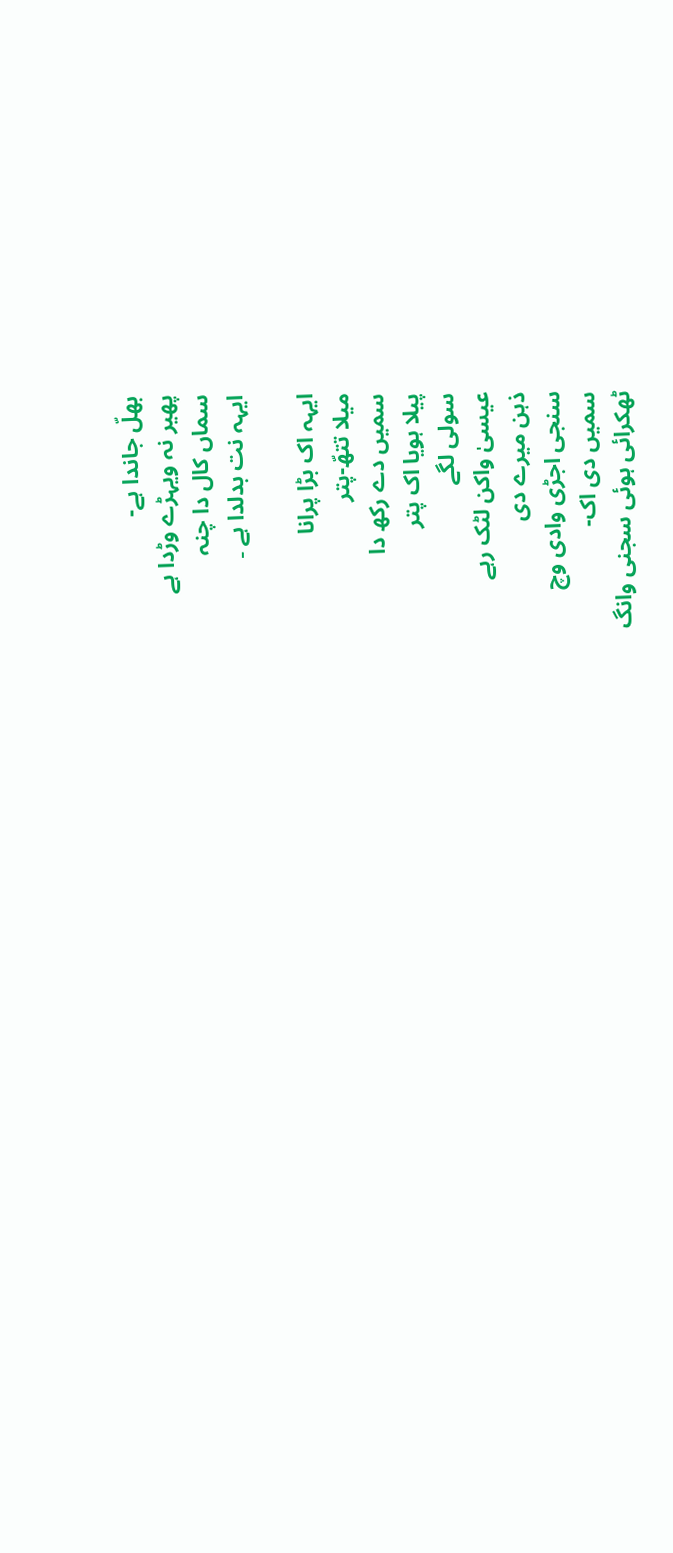بھلّ جاندا ہے-
پھیر نہ ویہڑے وڑدا ہے
سماں کال دا چنہ
ایہہ نت بدلدا ہے ۔

ایہہ اک بڑا پرانا
میلا تتھّ-پتر
سمیں دے رکھ دا
پیلا ہویا اک پتر
سولی لگے
عیسیٰ واکن لٹک رہے
ذہن میرے دی
سنجی اجڑی وادی وچ
سمیں دی اک-
ٹھکرائی ہوئی سجنی وانگ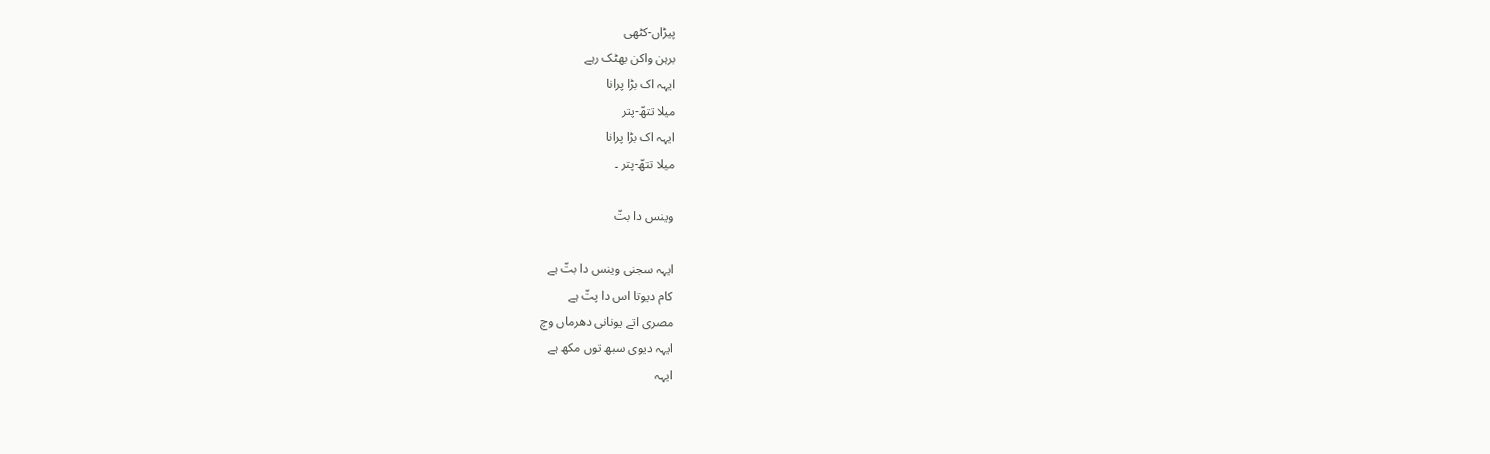پیڑاں-کٹھی
برہن واکن بھٹک رہے
ایہہ اک بڑا پرانا
میلا تتھّ-پتر
ایہہ اک بڑا پرانا
میلا تتھّ-پتر ۔

وینس دا بتّ

ایہہ سجنی وینس دا بتّ ہے
کام دیوتا اس دا پتّ ہے
مصری اتے یونانی دھرماں وچ
ایہہ دیوی سبھ توں مکھ ہے
ایہہ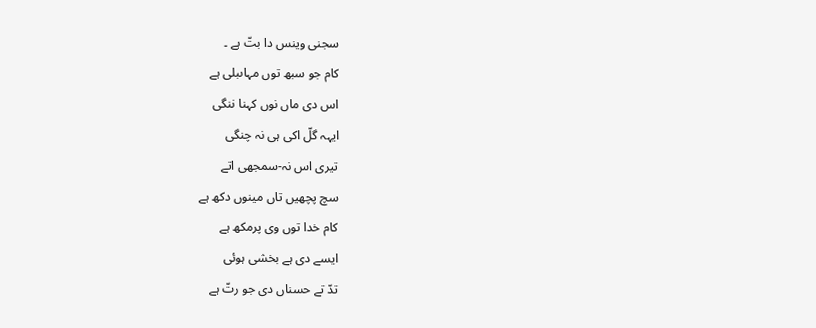سجنی وینس دا بتّ ہے ۔
کام جو سبھ توں مہاںبلی ہے
اس دی ماں نوں کہنا ننگی
ایہہ گلّ اکی ہی نہ چنگی
تیری اس نہ-سمجھی اتے
سچ پچھیں تاں مینوں دکھ ہے
کام خدا توں وی پرمکھ ہے
ایسے دی ہے بخشی ہوئی
تدّ تے حسناں دی جو رتّ ہے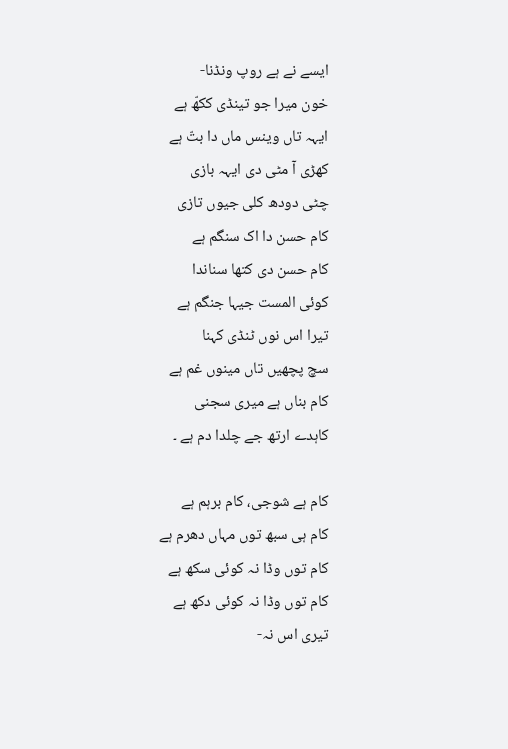ایسے نے ہے روپ ونڈنا-
خون میرا جو تینڈی ککھّ ہے
ایہہ تاں وینس ماں دا بتّ ہے
کھڑی آ مٹی دی ایہہ بازی
چٹی دودھ کلی جیوں تازی
کام حسن دا اک سنگم ہے
کام حسن دی کتھا سناندا
کوئی المست جیہا جنگم ہے
تیرا اس نوں ٹنڈی کہنا
سچ پچھیں تاں مینوں غم ہے
کام بناں ہے میری سجنی
کاہدے ارتھ جے چلدا دم ہے ۔

کام ہے شوجی، کام برہم ہے
کام ہی سبھ توں مہاں دھرم ہے
کام توں وڈا نہ کوئی سکھ ہے
کام توں وڈا نہ کوئی دکھ ہے
تیری اس نہ-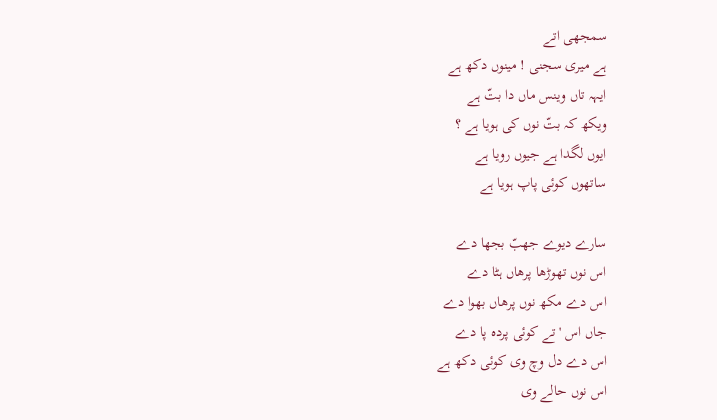سمجھی اتے
ہے میری سجنی ! مینوں دکھ ہے
ایہہ تاں وینس ماں دا بتّ ہے
ویکھ کہ بتّ نوں کی ہویا ہے ؟
ایوں لگدا ہے جیوں رویا ہے
ساتھوں کوئی پاپ ہویا ہے

سارے دیوے جھبّ بجھا دے
اس نوں تھوڑھا پرھاں ہٹا دے
اس دے مکھ نوں پرھاں بھوا دے
جاں اس 'تے کوئی پردہ پا دے
اس دے دل وچ وی کوئی دکھ ہے
اس نوں حالے وی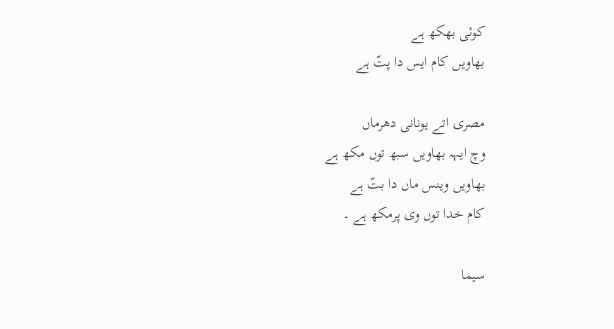کوئی بھکھ ہے
بھاویں کام ایس دا پتّ ہے

مصری اتے یونانی دھرماں
وچ ایہہ بھاویں سبھ توں مکھ ہے
بھاویں وینس ماں دا بتّ ہے
کام خدا توں وی پرمکھ ہے ۔

سیما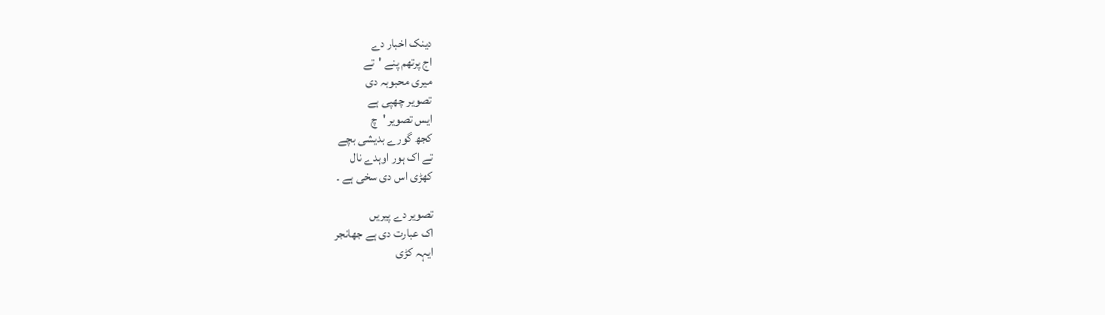دینک اخبار دے
اج پرتھم پنے 'تے
میری محبوبہ دی
تصویر چھپی ہے
ایس تصویر 'چ
کجھ گورے بدیشی بچے
تے اک ہور اوہدے نال
کھڑی اس دی سخی ہے ۔

تصویر دے پیریں
اک عبارت دی ہے جھانجر
ایہہ کڑی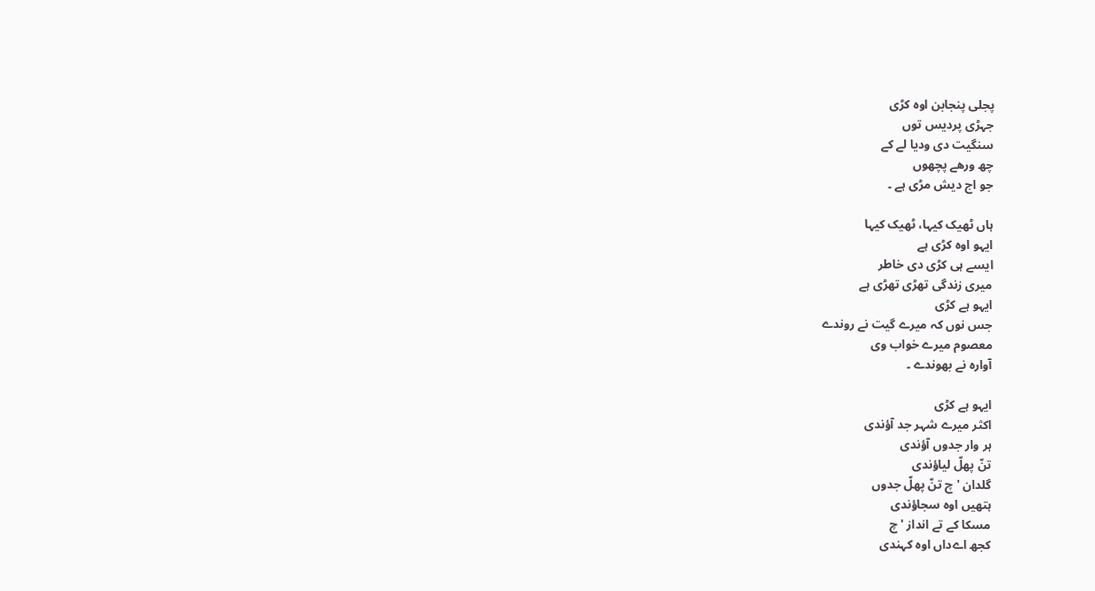پجلی پنجابن اوہ کڑی
جہڑی پردیس توں
سنگیت دی ودیا لے کے
چھ ورھے پچھوں
جو اج دیش مڑی ہے ۔

ہاں ٹھیک کیہا، ٹھیک کیہا
ایہو اوہ کڑی ہے
ایسے ہی کڑی دی خاطر
میری زندگی تھڑی تھڑی ہے
ایہو ہے کڑی
جس نوں کہ میرے گیت نے روندے
معصوم میرے خواب وی
آوارہ نے بھوندے ۔

ایہو ہے کڑی
اکثر میرے شہر جد آؤندی
ہر وار جدوں آؤندی
تنّ پھلّ لیاؤندی
گلدان 'چ تنّ پھلّ جدوں
ہتھیں اوہ سجاؤندی
مسکا کے تے انداز 'چ
کجھ اےداں اوہ کہندی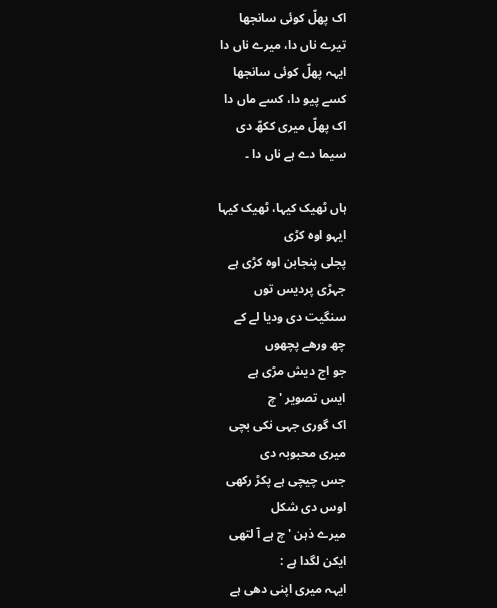اک پھلّ کوئی سانجھا
تیرے ناں دا، میرے ناں دا
ایہہ پھلّ کوئی سانجھا
کسے پیو دا، کسے ماں دا
اک پھلّ میری ککھّ دی
سیما دے ہے ناں دا ۔

ہاں ٹھیک کیہا، ٹھیک کیہا
ایہو اوہ کڑی
پجلی پنجابن اوہ کڑی ہے
جہڑی پردیس توں
سنگیت دی ودیا لے کے
چھ ورھے پچھوں
جو اج دیش مڑی ہے
ایس تصویر 'چ
اک گوری جہی نکی بچی
میری محبوبہ دی
جس چیچی ہے پکڑ رکھی
اوس دی شکل
میرے ذہن 'چ ہے آ لتھی
ایکن لگدا ہے :
ایہہ میری اپنی دھی ہے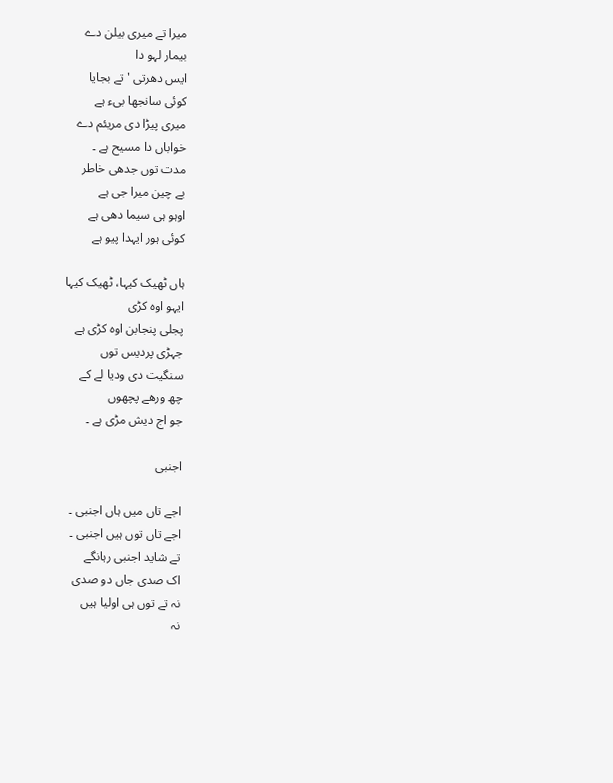میرا تے میری بیلن دے
بیمار لہو دا
ایس دھرتی 'تے بجایا
کوئی سانجھا بیء ہے
میری پیڑا دی مریئم دے
خواباں دا مسیح ہے ۔
مدت توں جدھی خاطر
بے چین میرا جی ہے
اوہو ہی سیما دھی ہے
کوئی ہور ایہدا پیو ہے

ہاں ٹھیک کیہا، ٹھیک کیہا
ایہو اوہ کڑی
پجلی پنجابن اوہ کڑی ہے
جہڑی پردیس توں
سنگیت دی ودیا لے کے
چھ ورھے پچھوں
جو اج دیش مڑی ہے ۔

اجنبی

اجے تاں میں ہاں اجنبی ۔
اجے تاں توں ہیں اجنبی ۔
تے شاید اجنبی رہانگے
اک صدی جاں دو صدی
نہ تے توں ہی اولیا ہیں
نہ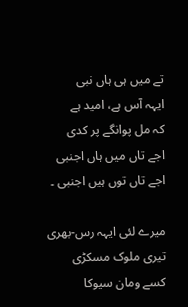تے میں ہی ہاں نبی
ایہہ آس ہے، امید ہے
کہ مل پوانگے پر کدی
اجے تاں میں ہاں اجنبی
اجے تاں توں ہیں اجنبی ۔

میرے لئی ایہہ رس-بھری
تیری ملوک مسکڑی
کسے ومان سیوکا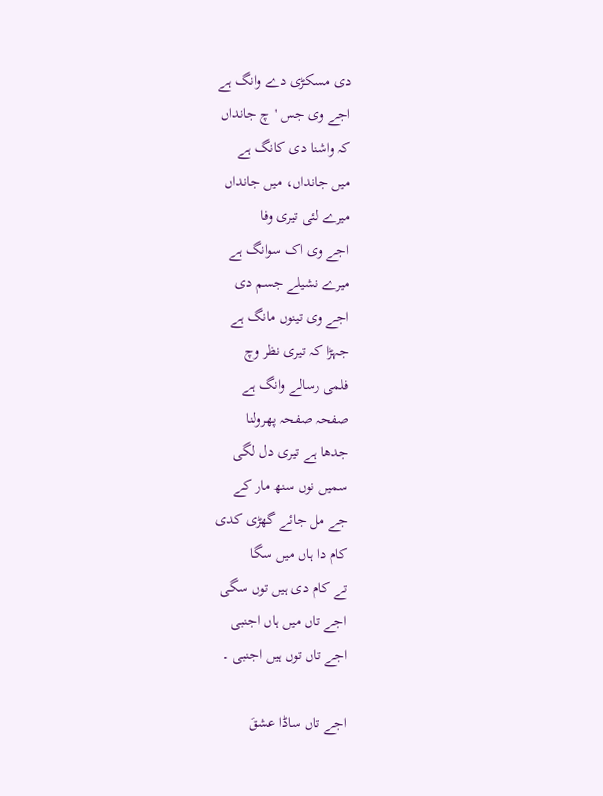دی مسکڑی دے وانگ ہے
اجے وی جس 'چ جانداں
کہ واشنا دی کانگ ہے
میں جانداں، میں جانداں
میرے لئی تیری وفا
اجے وی اک سوانگ ہے
میرے نشیلے جسم دی
اجے وی تینوں مانگ ہے
جہڑا کہ تیری نظر وچ
فلمی رسالے وانگ ہے
صفحہ صفحہ پھرولنا
جدھا ہے تیری دل لگی
سمیں نوں سنھ مار کے
جے مل جائے گھڑی کدی
کام دا ہاں میں سگا
تے کام دی ہیں توں سگی
اجے تاں میں ہاں اجنبی
اجے تاں توں ہیں اجنبی ۔

اجے تاں ساڈا عشقَ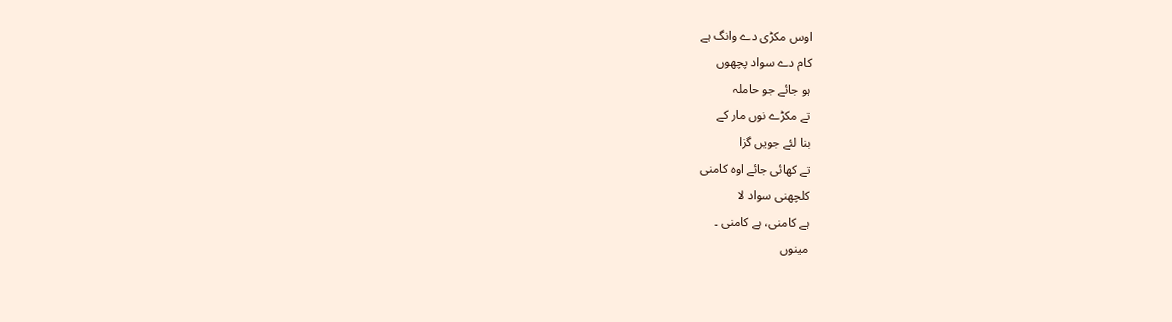اوس مکڑی دے وانگ ہے
کام دے سواد پچھوں
ہو جائے جو حاملہ
تے مکڑے نوں مار کے
بنا لئے جویں گزا
تے کھائی جائے اوہ کامنی
کلچھنی سواد لا
ہے کامنی، ہے کامنی ۔
مینوں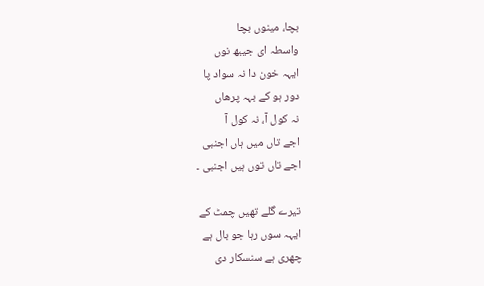بچا، مینوں بچا
واسطہ ای جیبھ نوں
ایہہ خون دا نہ سواد پا
دور ہو کے بہہ پرھاں
نہ کول آ، نہ کول آ
اجے تاں میں ہاں اجنبی
اجے تاں توں ہیں اجنبی ۔

تیرے گلے تھیں چمٹ کے
ایہہ سوں رہا جو بال ہے
چھری ہے سنسکار دی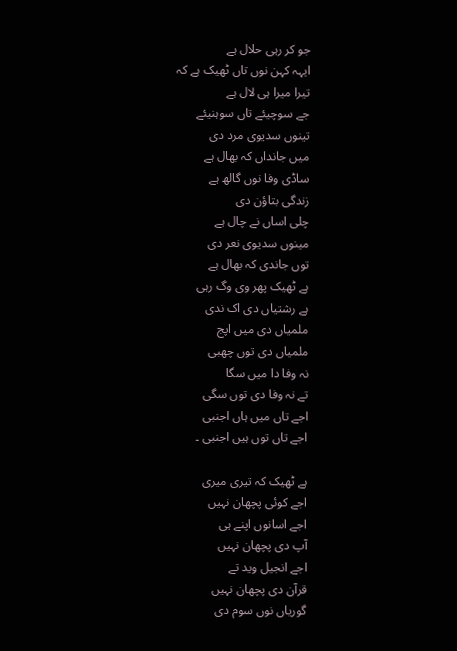جو کر رہی حلال ہے
ایہہ کہن نوں تاں ٹھیک ہے کہ
تیرا میرا ہی لال ہے
جے سوچیئے تاں سوہنیئے
تینوں سدیوی مرد دی
میں جانداں کہ بھال ہے
ساڈی وفا نوں گالھ ہے
زندگی بتاؤن دی
چلی اساں نے چال ہے
مینوں سدیوی نعر دی
توں جاندی کہ بھال ہے
ہے ٹھیک پھر وی وگ رہی
ہے رشتیاں دی اک ندی
ملمیاں دی میں اپج
ملمیاں دی توں چھبی
نہ وفا دا میں سگا
تے نہ وفا دی توں سگی
اجے تاں میں ہاں اجنبی
اجے تاں توں ہیں اجنبی ۔

ہے ٹھیک کہ تیری میری
اجے کوئی پچھان نہیں
اجے اسانوں اپنے ہی
آپ دی پچھان نہیں
اجے انجیل وید تے
قرآن دی پچھان نہیں
گوریاں نوں سوم دی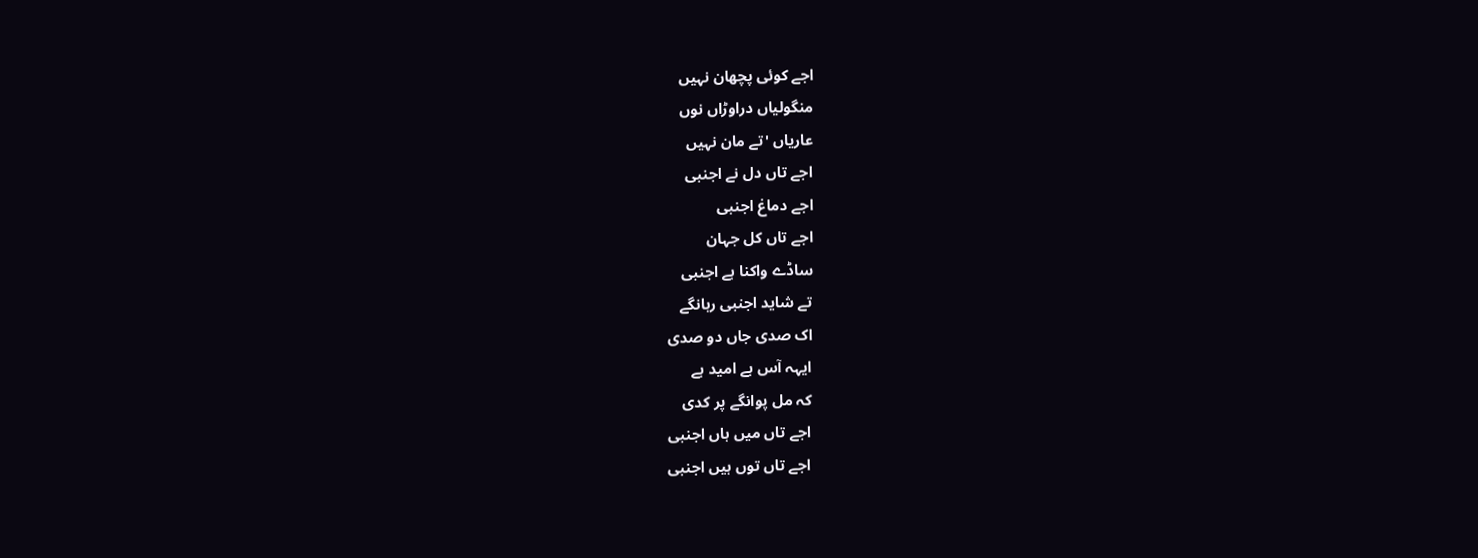اجے کوئی پچھان نہیں
منگولیاں دراوڑاں نوں
عاریاں 'تے مان نہیں
اجے تاں دل نے اجنبی
اجے دماغ اجنبی
اجے تاں کل جہان
ساڈے واکنا ہے اجنبی
تے شاید اجنبی رہانگے
اک صدی جاں دو صدی
ایہہ آس ہے امید ہے
کہ مل پوانگے پر کدی
اجے تاں میں ہاں اجنبی
اجے تاں توں ہیں اجنبی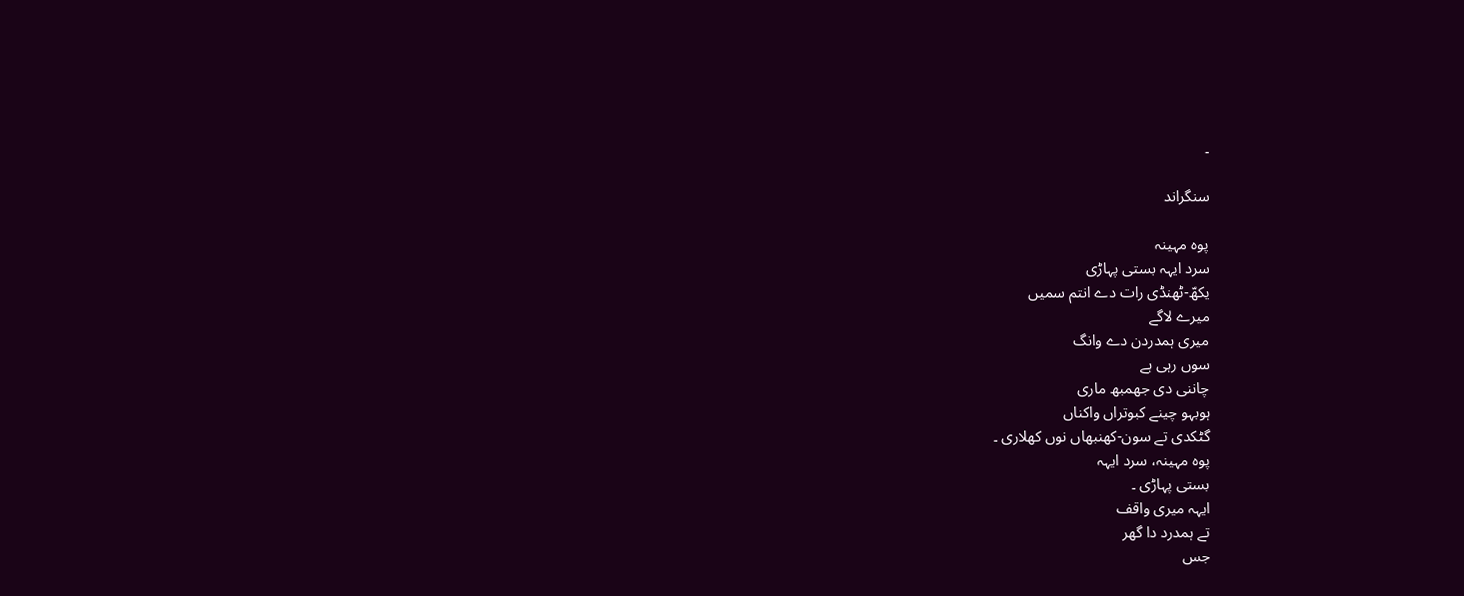۔

سنگراند

پوہ مہینہ
سرد ایہہ بستی پہاڑی
یکھّ-ٹھنڈی رات دے انتم سمیں
میرے لاگے
میری ہمدردن دے وانگ
سوں رہی ہے
چاننی دی جھمبھ ماری
ہوبہو چینے کبوتراں واکناں
گٹکدی تے سون-کھنبھاں نوں کھلاری ۔
پوہ مہینہ، سرد ایہہ
بستی پہاڑی ۔
ایہہ میری واقف
تے ہمدرد دا گھر
جس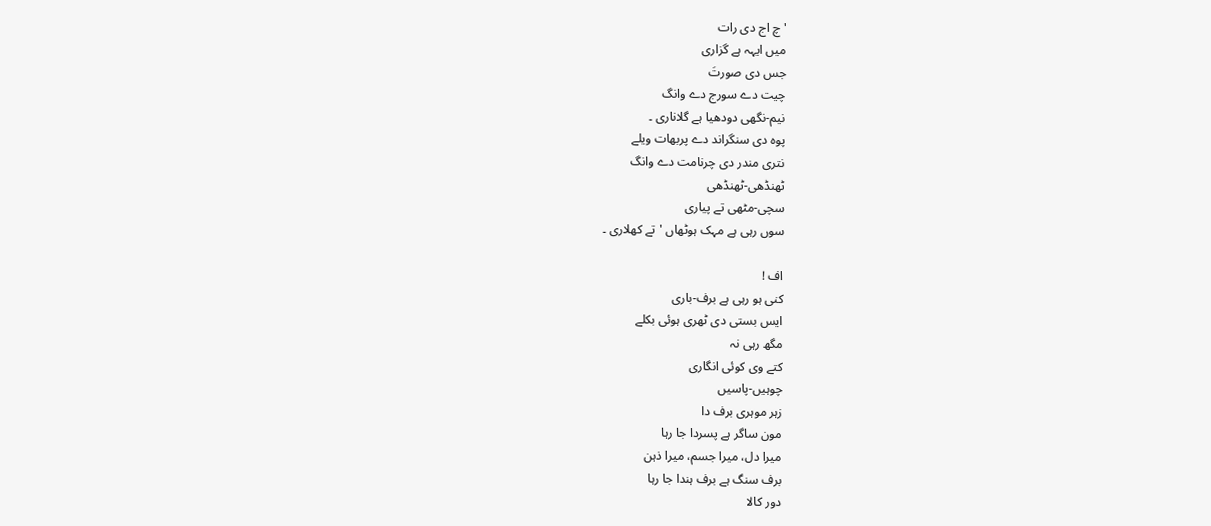'چ اج دی رات
میں ایہہ ہے گزاری
جس دی صورتَ
چیت دے سورج دے وانگ
نیم-نگھی دودھیا ہے گلاناری ۔
پوہ دی سنگراند دے پربھات ویلے
نتری مندر دی چرنامت دے وانگ
ٹھنڈھی-ٹھنڈھی
سچی-مٹھی تے پیاری
سوں رہی ہے مہک ہوٹھاں 'تے کھلاری ۔

اف !
کنی ہو رہی ہے برف-باری
ایس بستی دی ٹھری ہوئی بکلے
مگھ رہی نہ
کتے وی کوئی انگاری
چوہیں-پاسیں
زہر موہری برف دا
مون ساگر ہے پسردا جا رہا
میرا دل، میرا جسم، میرا ذہن
برف سنگ ہے برف ہندا جا رہا
دور کالا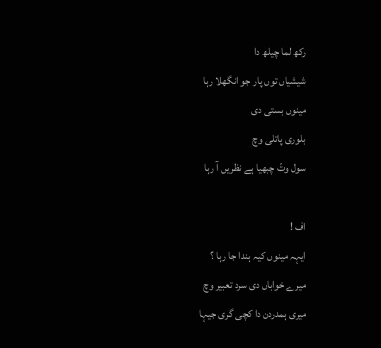رکھ لما چیلھ دا
شیشیاں توں پار جو انگھلا رہا
مینوں بستی دی
بلوری پاتلی وچ
سول وتّ چبھیا ہے نظریں آ رہا

اف !
ایہہ مینوں کیہ ہندا جا رہا ؟
میرے خواباں دی سرد تعبیر وچ
میری ہمدردن دا کچی گری جیہا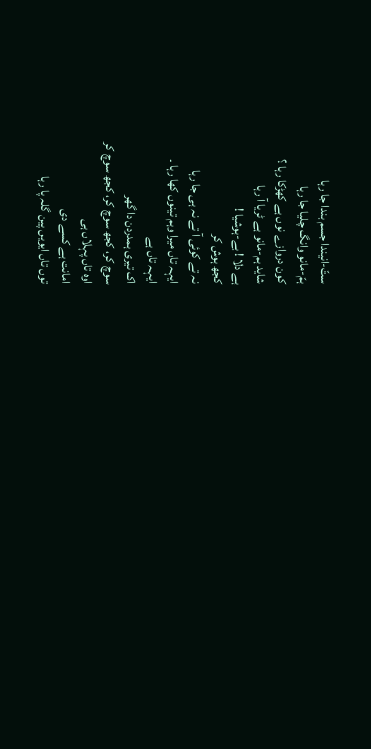ستّ-انیندا جسم بندا جا رہا
ہمّ-مانو وانگ چلیا جا رہا
کون دروازے نوں ہے کھڑکا رہا ؟
شاید ہم-مانو ہے ٹریا آ رہا
ہے دلا ! بے-ہوشیا !
کجھ ہوش کر
نہ تے کوئی آ تے نہ ہی جا رہا
ایہہ تاں میرا وہم تینوں کھا رہا ۔
ایہہ تاں ہے
اک تیری ہمدردن دا گھر
سوچ کر، کجھ سوچ کر، کجھ سوچ کر
اوہ تاں پہلاں ہی
امانت ہے کسے دی
توں تاں ایویں پین گلہ پا رہا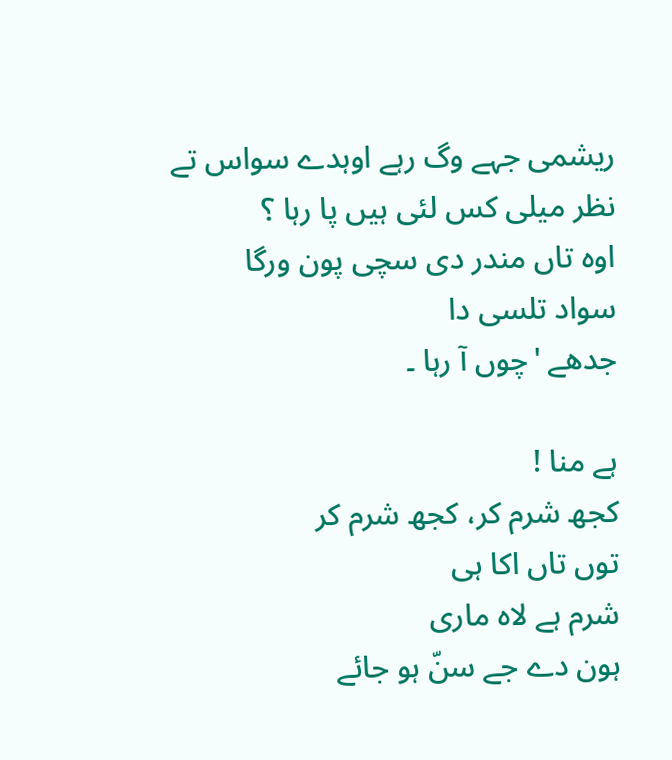ریشمی جہے وگ رہے اوہدے سواس تے
نظر میلی کس لئی ہیں پا رہا ؟
اوہ تاں مندر دی سچی پون ورگا
سواد تلسی دا
جدھے 'چوں آ رہا ۔

ہے منا !
کجھ شرم کر، کجھ شرم کر
توں تاں اکا ہی
شرم ہے لاہ ماری
ہون دے جے سنّ ہو جائے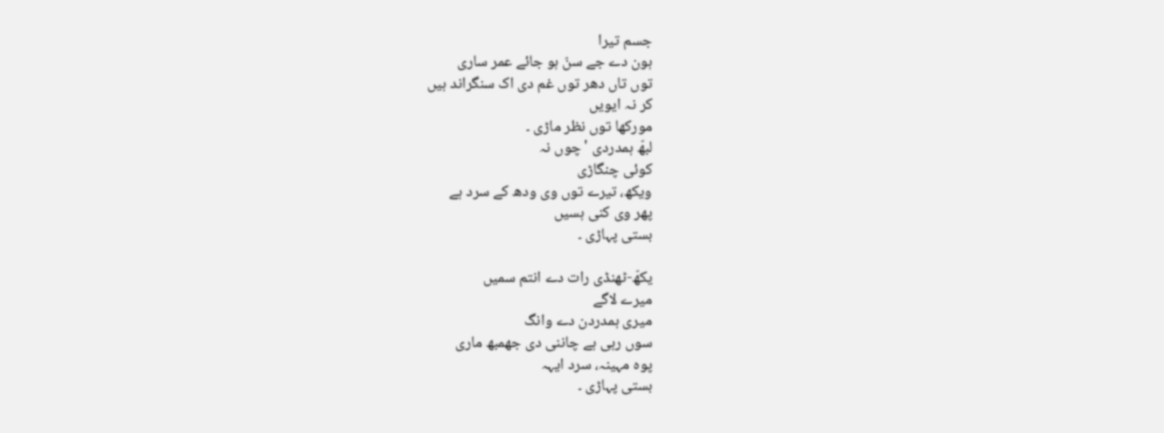جسم تیرا
ہون دے جے سنّ ہو جائے عمر ساری
توں تاں دھر توں غم دی اک سنگراند ہیں
کر نہ ایویں
مورکھا توں نظر ماڑی ۔
لبھّ ہمدردی 'چوں نہ
کوئی چنگاڑی
ویکھ، تیرے توں وی ودھ کے سرد ہے
پھر وی کنی ہسیں
بستی پہاڑی ۔

یکھّ-ٹھنڈی رات دے انتم سمیں
میرے لاگے
میری ہمدردن دے وانگ
سوں رہی ہے چاننی دی جھمبھ ماری
پوہ مہینہ، سرد ایہہ
بستی پہاڑی ۔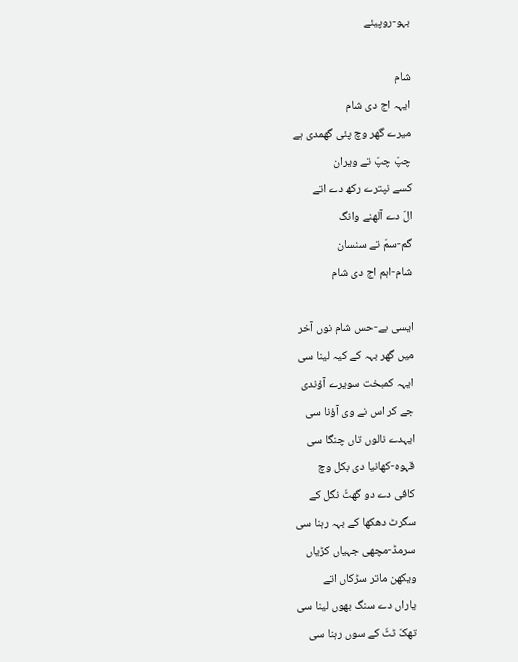بہو-روپیئے

شام
ایہہ اج دی شام
میرے گھر وچ پئی گھمدی ہے
چپّ چپّ تے ویران
کسے نپترے رکھ دے اتے
الّ دے آلھنے وانگ
گم-سمّ تے سنسان
شام-اہم اج دی شام

ایسی بے-حس شام نوں آخر
میں گھر بہہ کے کیہ لینا سی
ایہہ کمبخت سویرے آؤندی
جے کر اس نے وی آؤنا سی
ایہدے نالوں تاں چنگا سی
قہوہ-کھانیا دی بکل وچ
کافی دے دو گھٹّ نگل کے
سگرٹ دھکھا کے بہہ رہنا سی
سرمڈ-مچھی جہیاں کڑیاں
ویکھن ماتر سڑکاں اتے
یاراں دے سنگ بھوں لینا سی
تھکّ ٹٹّ کے سوں رہنا سی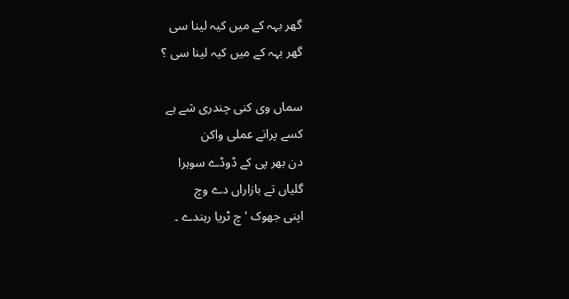گھر بہہ کے میں کیہ لینا سی
گھر بہہ کے میں کیہ لینا سی ؟

سماں وی کنی چندری شے ہے
کسے پرانے عملی واکن
دن بھر پی کے ڈوڈے سوہرا
گلیاں تے بازاراں دے وچ
اپنی جھوک 'چ ٹریا رہندے ۔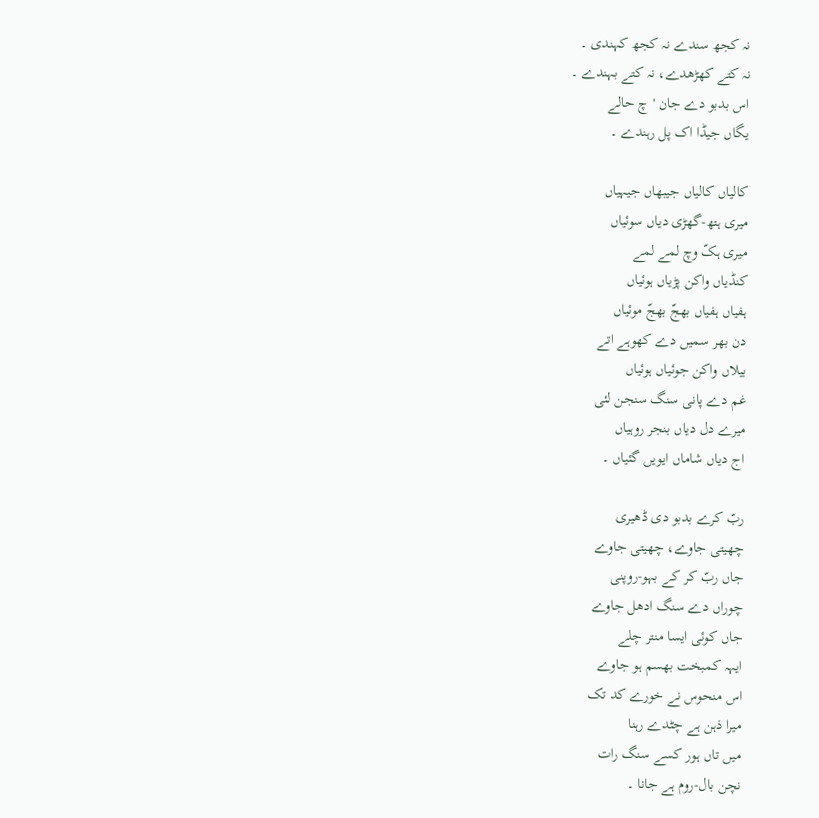نہ کجھ سندے نہ کجھ کہندی ۔
نہ کتے کھڑھدے، نہ کتے بہندے ۔
اس بدبو دے جان 'چ حالے
یگاں جیڈا اک پل رہندے ۔

کالیاں کالیاں جیبھاں جیہیاں
میری ہتھ-گھڑی دیاں سوئیاں
میری ہکّ وچ لمے لمے
کنڈیاں واکن پڑیاں ہوئیاں
ہفیاں ہفیاں بھجّ بھجّ موئیاں
دن بھر سمیں دے کھوہے اتے
بیلاں واکن جوئیاں ہوئیاں
غم دے پانی سنگ سنجن لئی
میرے دل دیاں بنجر روہیاں
اج دیاں شاماں ایویں گئیاں ۔

ربّ کرے بدبو دی ڈھیری
چھیتی جاوے، چھیتی جاوے
جاں ربّ کر کے بہو-روپنی
چوراں دے سنگ ادھل جاوے
جاں کوئی ایسا منتر چلے
ایہہ کمبخت بھسم ہو جاوے
اس منحوس نے خورے کد تک
میرا ذہن ہے چٹدے رہنا
میں تاں ہور کسے سنگ رات
نچن بال-روم ہے جانا ۔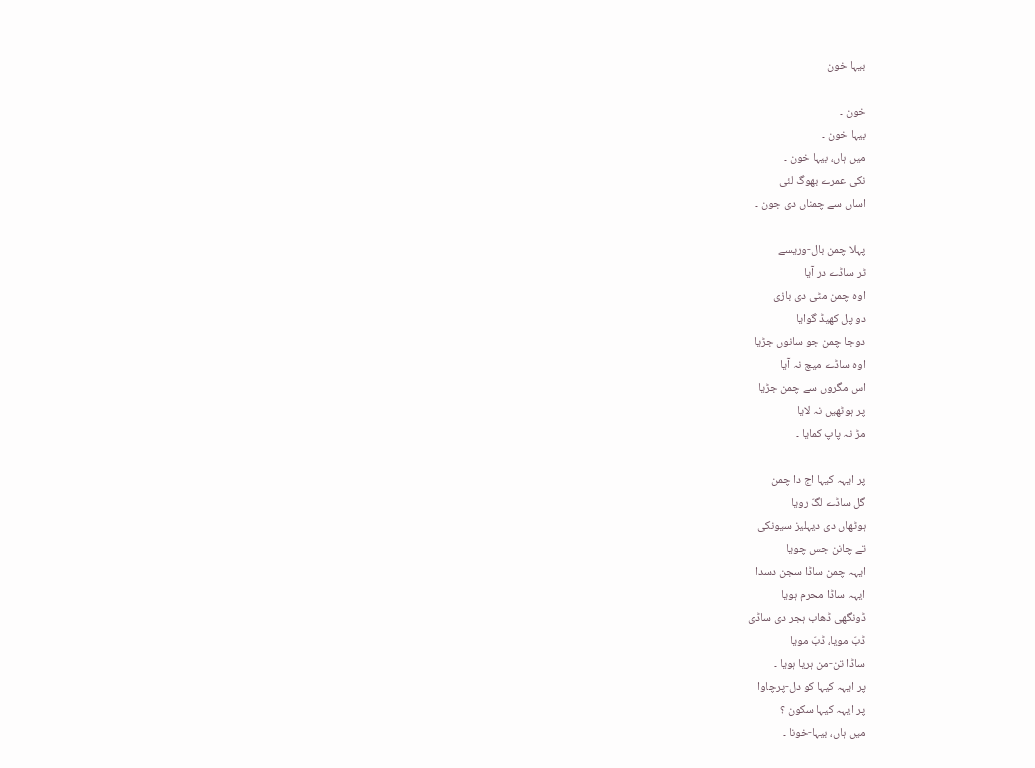بیہا خون

خون ۔
بیہا خون ۔
میں ہاں، بیہا خون ۔
نکی عمرے بھوگ لئی
اساں سے چمناں دی جون ۔

پہلا چمن بال-وریسے
ٹر ساڈے در آیا
اوہ چمن مٹی دی بازی
دو پل کھیڈ گوایا
دوجا چمن جو سانوں جڑیا
اوہ ساڈے میچ نہ آیا
اس مگروں سے چمن جڑیا
پر ہوٹھیں نہ لایا
مڑ نہ پاپ کمایا ۔

پر ایہہ کیہا اج دا چمن
گل ساڈے لگّ رویا
ہوٹھاں دی دیہلیز سیونکی
تے چانن جس چویا
ایہہ چمن ساڈا سجن دسدا
ایہہ ساڈا محرم ہویا
ڈونگھی ڈھاب ہجر دی ساڈی
ڈبّ مویا، ڈبّ مویا
ساڈا تن-من ہریا ہویا ۔
پر ایہہ کیہا کو دل-پرچاوا
پر ایہہ کیہا سکون ؟
میں ہاں، بیہا-خونا ۔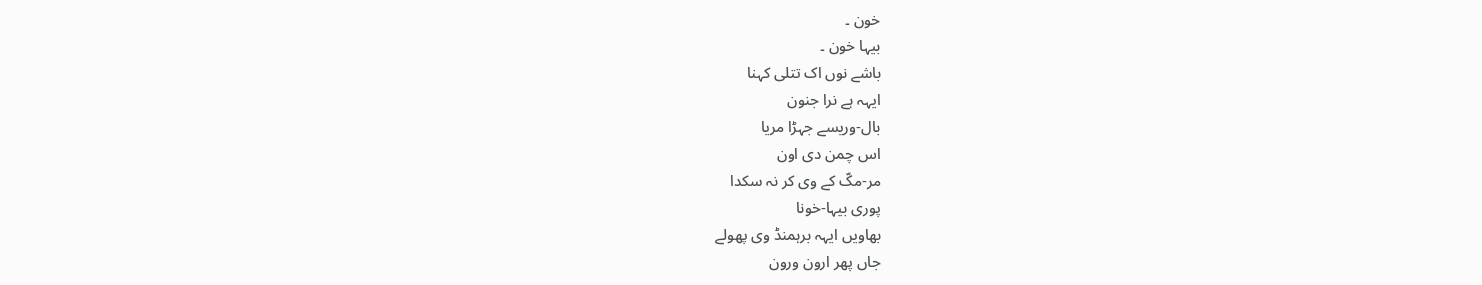خون ۔
بیہا خون ۔
باشے نوں اک تتلی کہنا
ایہہ ہے نرا جنون
بال-وریسے جہڑا مریا
اس چمن دی اون
مر-مکّ کے وی کر نہ سکدا
پوری بیہا-خونا
بھاویں ایہہ برہمنڈ وی پھولے
جاں پھر ارون ورون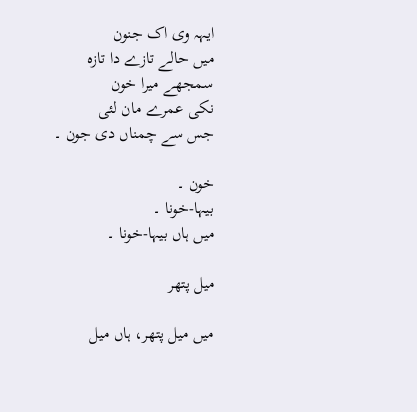ایہہ وی اک جنون
میں حالے تازے دا تازہ
سمجھے میرا خون
نکی عمرے مان لئی
جس سے چمناں دی جون ۔

خون ۔
بیہا-خونا ۔
میں ہاں بیہا-خونا ۔

میل پتھر

میں میل پتھر، ہاں میل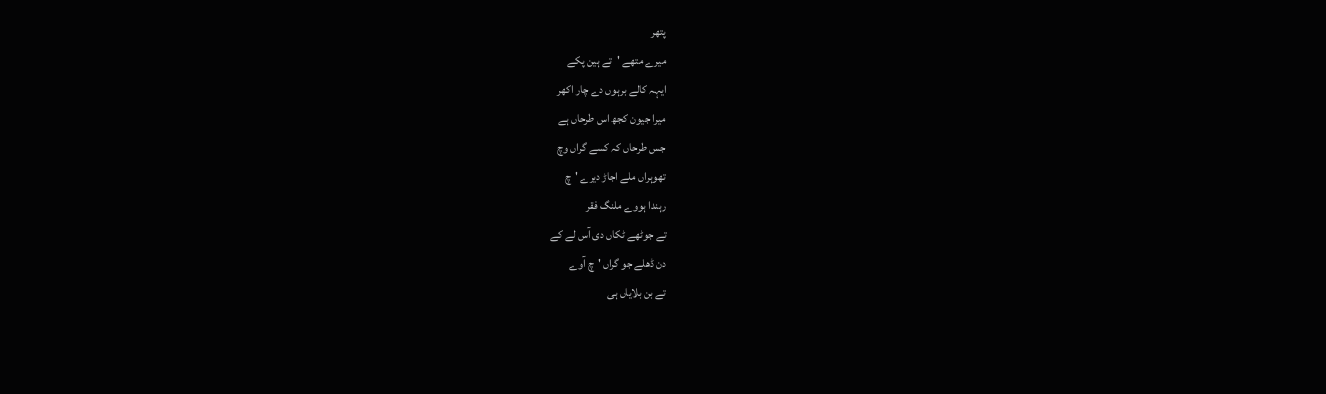پتھر
میرے متھے 'تے ہین پکے
ایہہ کالے برہوں دے چار اکھر
میرا جیون کجھ اس طرحاں ہے
جس طرحاں کہ کسے گراں وچ
تھوہراں ملے اجاڑ دیرے 'چ
رہندا ہووے ملنگ فقر
تے جوٹھے ٹکاں دی آس لے کے
دن ڈھلے جو گراں 'چ آوے
تے بن بلایاں ہی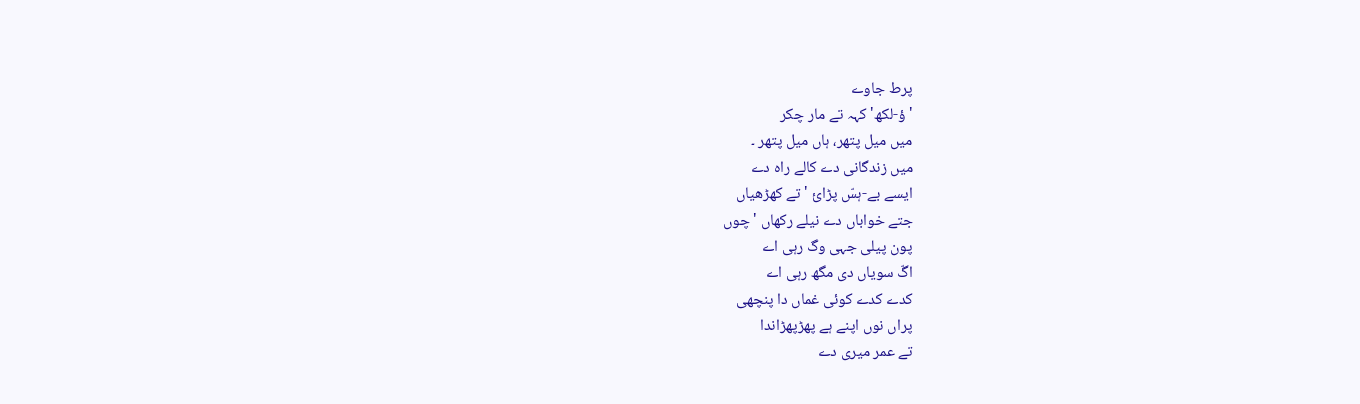پرط جاوے
'ؤ-لکھ' کہہ تے مار چکر
میں میل پتھر، ہاں میل پتھر ۔
میں زندگانی دے کالے راہ دے
ایسے بے-ہسّ پڑائ 'تے کھڑھیاں
جتے خواباں دے نیلے رکھاں 'چوں
پون پیلی جہی وگ رہی اے
اگّ سویاں دی مگھ رہی اے
کدے کدے کوئی غماں دا پنچھی
پراں نوں اپنے ہے پھڑپھڑاندا
تے عمر میری دے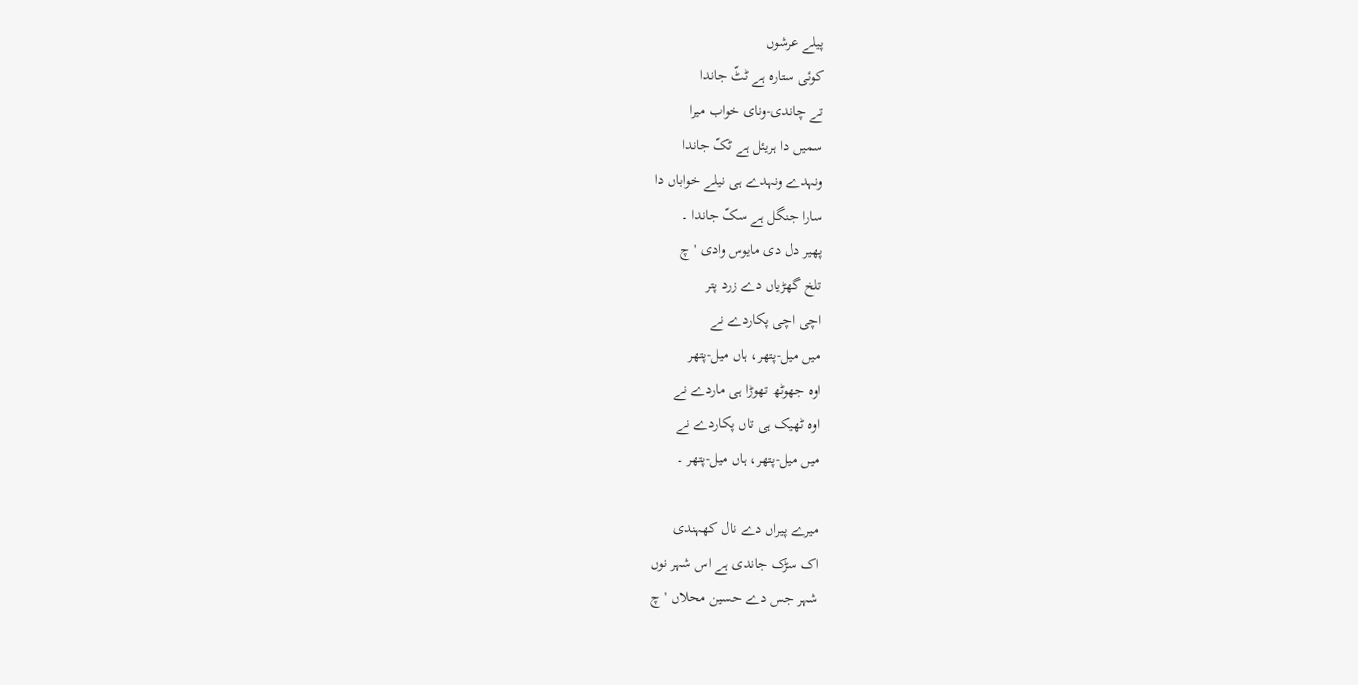پیلے عرشوں
کوئی ستارہ ہے ٹٹّ جاندا
تے چاندی-ونای خواب میرا
سمیں دا ہریئل ہے ٹکّ جاندا
ونہدے ونہدے ہی نیلے خواباں دا
سارا جنگل ہے سکّ جاندا ۔
پھیر دل دی مایوس وادی 'چ
تلخ گھڑیاں دے زرد پتر
اچی اچی پکاردے نے
میں میل-پتھر، ہاں میل-پتھر
اوہ جھوٹھ تھوڑا ہی ماردے نے
اوہ ٹھیک ہی تاں پکاردے نے
میں میل-پتھر، ہاں میل-پتھر ۔

میرے پیراں دے نال کھہندی
اک سڑک جاندی ہے اس شہر نوں
شہر جس دے حسین محلاں 'چ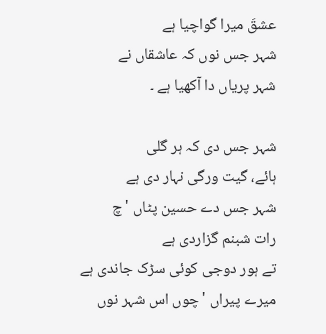عشقَ میرا گواچیا ہے
شہر جس نوں کہ عاشقاں نے
شہر پریاں دا آکھیا ہے ۔

شہر جس دی کہ ہر گلی
ہائے، گیت ورگی نہار دی ہے
شہر جس دے حسین پٹاں 'چ
رات شبنم گزاردی ہے
تے ہور دوجی کوئی سڑک جاندی ہے
میرے پیراں 'چوں اس شہر نوں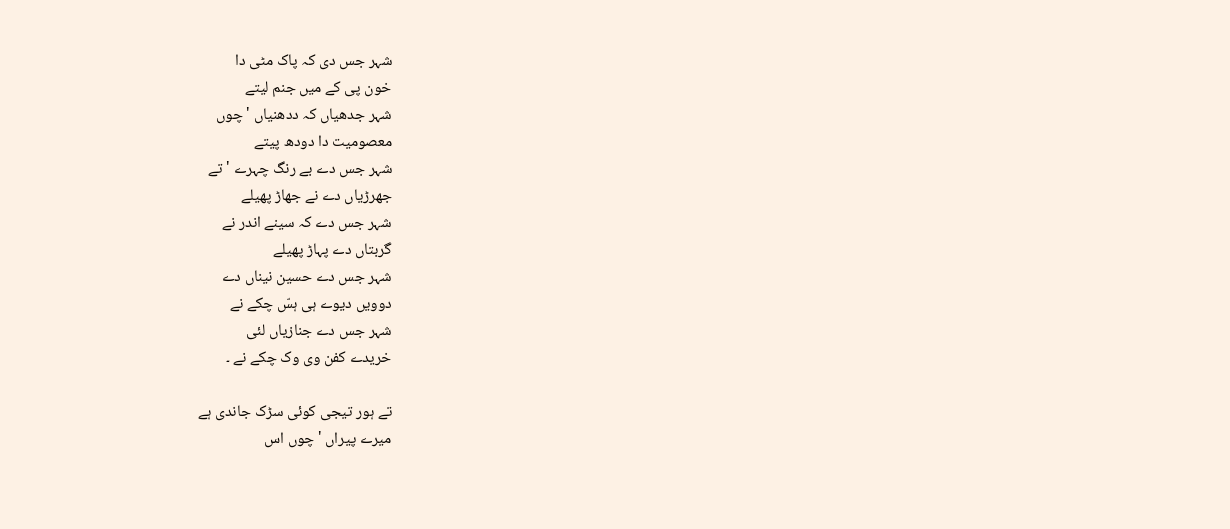شہر جس دی کہ پاک مٹی دا
خون پی کے میں جنم لیتے
شہر جدھیاں کہ ددھنیاں 'چوں
معصومیت دا دودھ پیتے
شہر جس دے بے رنگ چہرے 'تے
جھرڑیاں دے نے جھاڑ پھیلے
شہر جس دے کہ سینے اندر نے
گربتاں دے پہاڑ پھیلے
شہر جس دے حسین نیناں دے
دوویں دیوے ہی ہسّ چکے نے
شہر جس دے جنازیاں لئی
خریدے کفن وی وک چکے نے ۔

تے ہور تیجی کوئی سڑک جاندی ہے
میرے پیراں 'چوں اس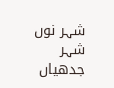شہر نوں
شہر جدھیاں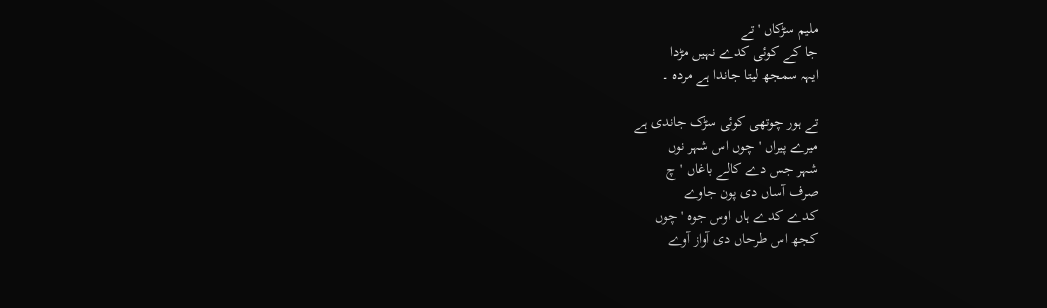ملیم سڑکاں 'تے
جا کے کوئی کدے نہیں مڑدا
ایہہ سمجھ لیتا جاندا ہے مردہ ۔

تے ہور چوتھی کوئی سڑک جاندی ہے
میرے پیراں 'چوں اس شہر نوں
شہر جس دے کالے باغاں 'چ
صرف آساں دی پون جاوے
کدے کدے ہاں اوس جوہ 'چوں
کجھ اس طرحاں دی آواز آوے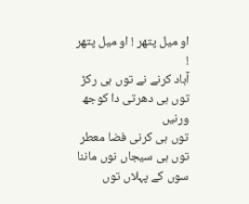او میل پتھر ! او میل پتھر !
آباد کرنے نے توں ہی رکڑ
توں ہی دھرتی دا کوجھ ورنیں
توں ہی کرنی فضا معطر
توں ہی سیجاں نوں ماننا
سوں کے پہلاں توں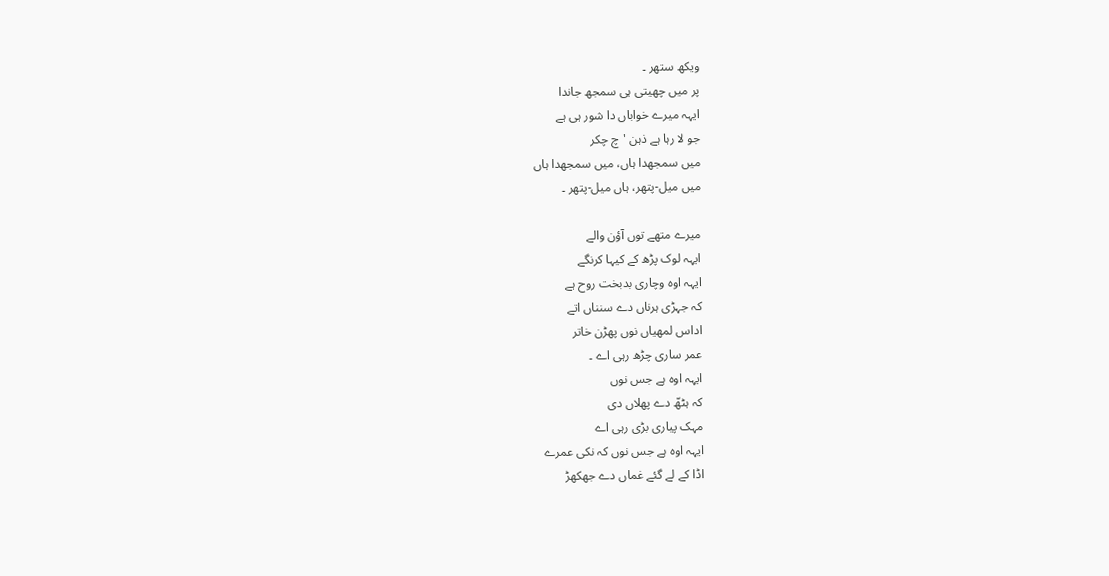ویکھ ستھر ۔
پر میں چھیتی ہی سمجھ جاندا
ایہہ میرے خواباں دا شور ہی ہے
جو لا رہا ہے ذہن 'چ چکر
میں سمجھدا ہاں، میں سمجھدا ہاں
میں میل-پتھر، ہاں میل-پتھر ۔

میرے متھے توں آؤن والے
ایہہ لوک پڑھ کے کیہا کرنگے
ایہہ اوہ وچاری بدبخت روح ہے
کہ جہڑی ہرناں دے سنناں اتے
اداس لمھیاں نوں پھڑن خاتر
عمر ساری چڑھ رہی اے ۔
ایہہ اوہ ہے جس نوں
کہ ہٹھّ دے پھلاں دی
مہک پیاری بڑی رہی اے
ایہہ اوہ ہے جس نوں کہ نکی عمرے
اڈا کے لے گئے غماں دے جھکھڑ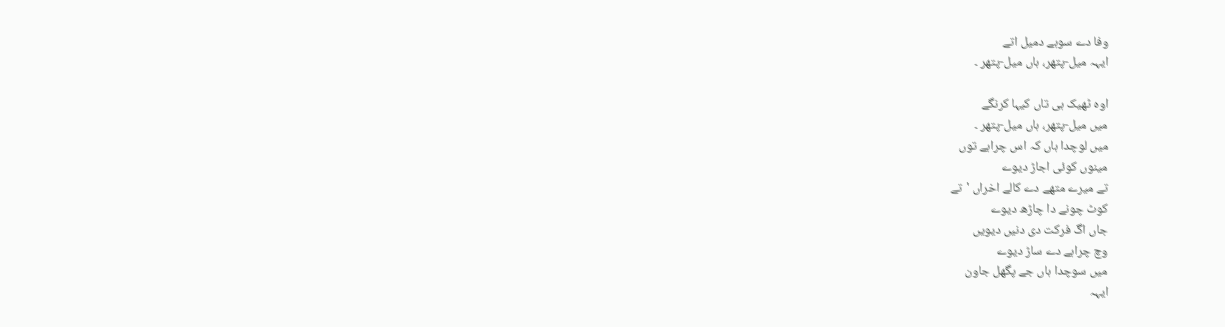وفا دے سوہے دمیل اتے
ایہہ میل-پتھر، ہاں میل-پتھر ۔

اوہ ٹھیک ہی تاں کیہا کرنگے
میں میل-پتھر، ہاں میل-پتھر ۔
میں لوچدا ہاں کہ اس چراہے توں
مینوں کوئی اجاڑ دیوے
تے میرے متھے دے کالے اخراں 'تے
کوٹ چونے دا چاڑھ دیوے
جاں اگّ فرکت دی دنیں دیویں
وچ چراہے دے ساڑ دیوے
میں سوچدا ہاں جے پگھل جاون
ایہہ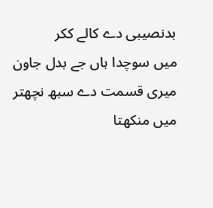بدنصیبی دے کالے ککر
میں سوچدا ہاں جے بدل جاون
میری قسمت دے سبھ نچھتر
میں منکھتا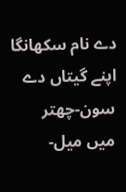دے نام سکھانگا
اپنے گیتاں دے سون-چھتر
میں میل-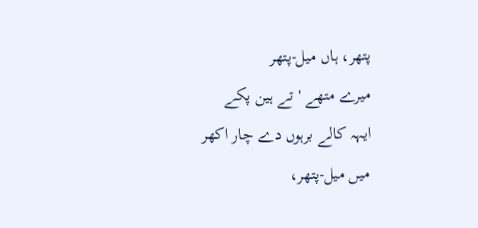پتھر، ہاں میل-پتھر
میرے متھے 'تے ہین پکے
ایہہ کالے برہوں دے چار اکھر
میں میل-پتھر،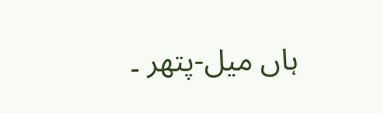ہاں میل-پتھر ۔